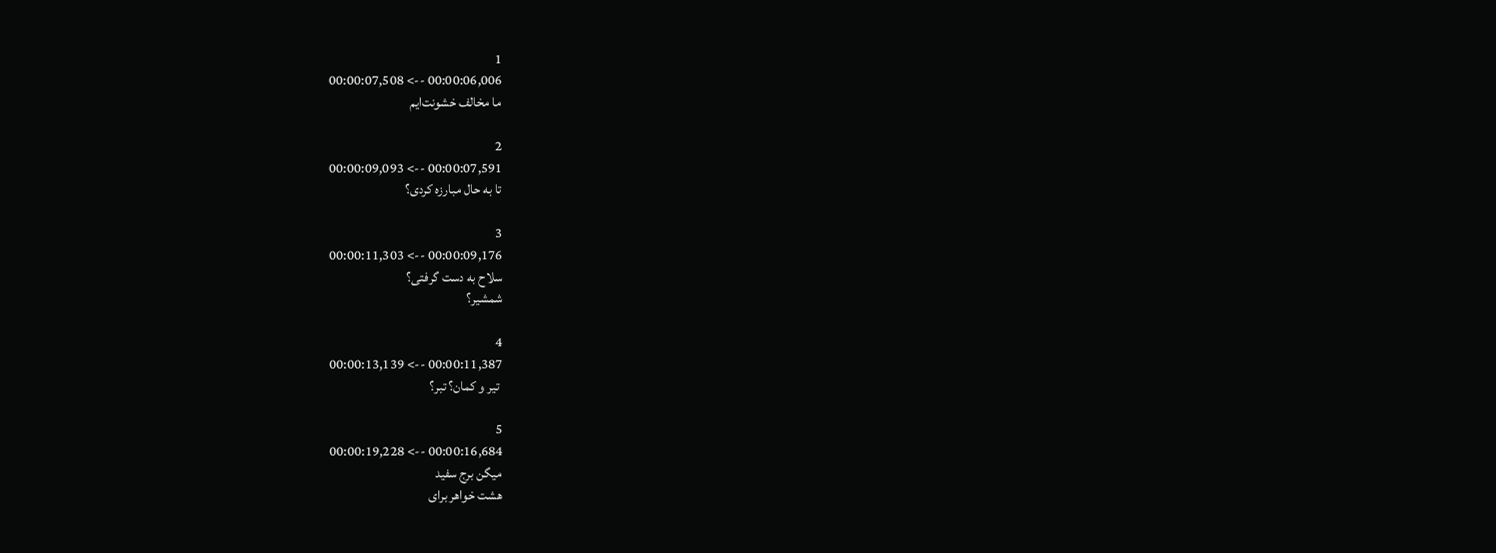1
00:00:06,006 --> 00:00:07,508
ما مخالف خشونت‌ایم

2
00:00:07,591 --> 00:00:09,093
تا به حال مبارزه کردی؟

3
00:00:09,176 --> 00:00:11,303
سلاح به دست گرفتی؟
شمشیر؟

4
00:00:11,387 --> 00:00:13,139
 تیر و کمان؟ تبر؟

5
00:00:16,684 --> 00:00:19,228
میگن برج سفید
هشت خواهر برای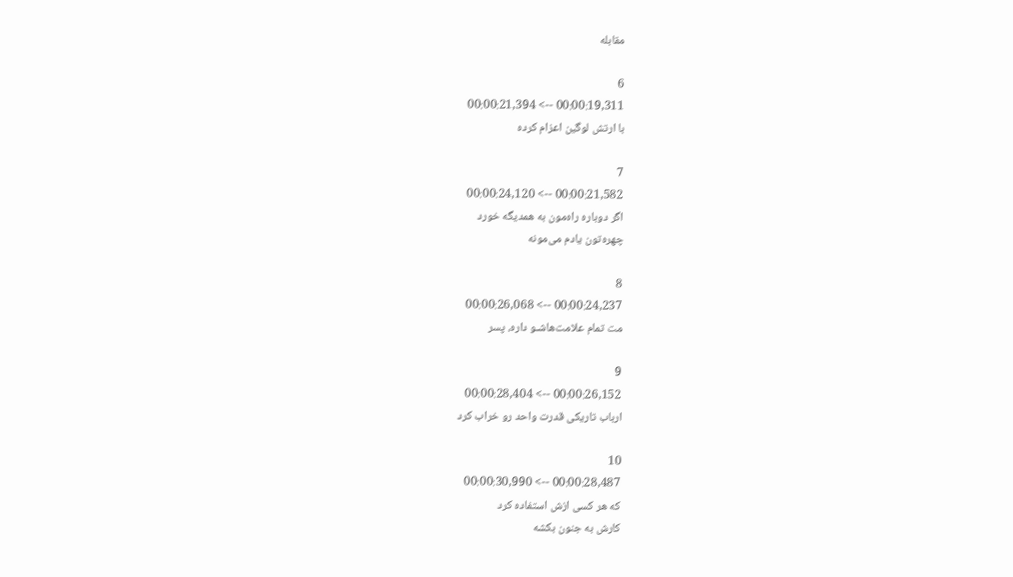مقابله

6
00:00:19,311 --> 00:00:21,394
با ارتش لوگین اعزام کرده

7
00:00:21,582 --> 00:00:24,120
اگر دوباره راه‌مون به همدیگه خورد
چهره‌تون یادم می‌مونه

8
00:00:24,237 --> 00:00:26,068
مت تمام علامت‌هاشـو داره، پسر

9
00:00:26,152 --> 00:00:28,404
ارباب تاریکی قدرت واحد رو خراب کرد

10
00:00:28,487 --> 00:00:30,990
که هر کسی ازش استفاده کرد
کارش به جنون بکشه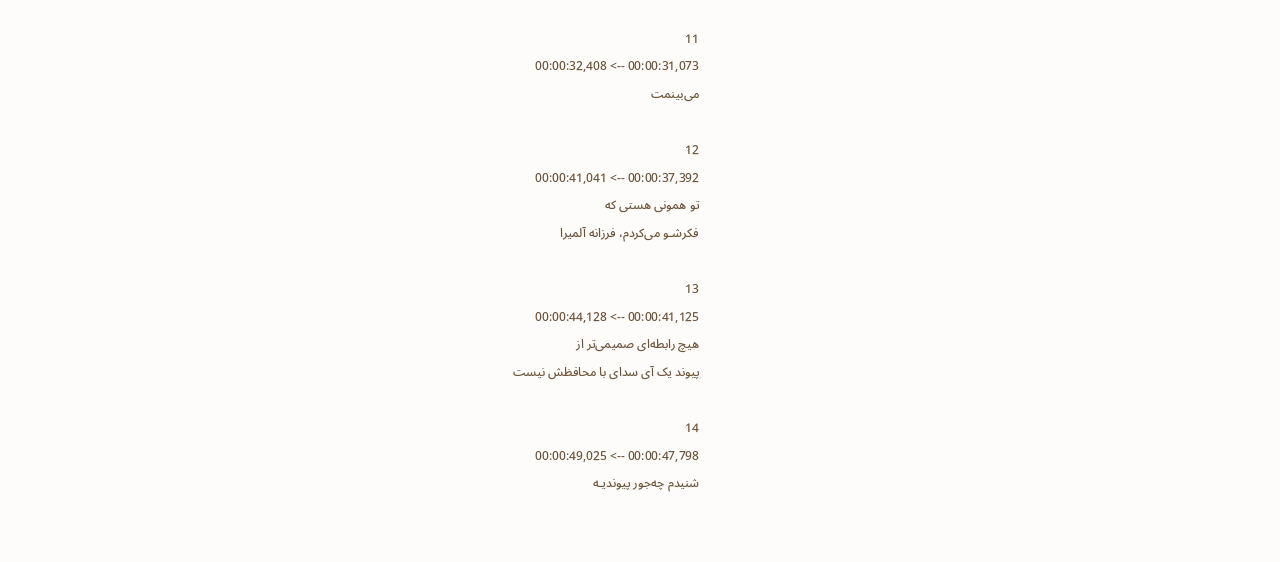11
00:00:31,073 --> 00:00:32,408
می‌بینمت

12
00:00:37,392 --> 00:00:41,041
تو همونی هستی که
فکرشـو می‌کردم، فرزانه آلمیرا

13
00:00:41,125 --> 00:00:44,128
هیچ رابطه‌ای صمیمی‌تر از
پیوند یک آی سدای با محافظش نیست

14
00:00:47,798 --> 00:00:49,025
شنیدم چه‌جور پیوندیـه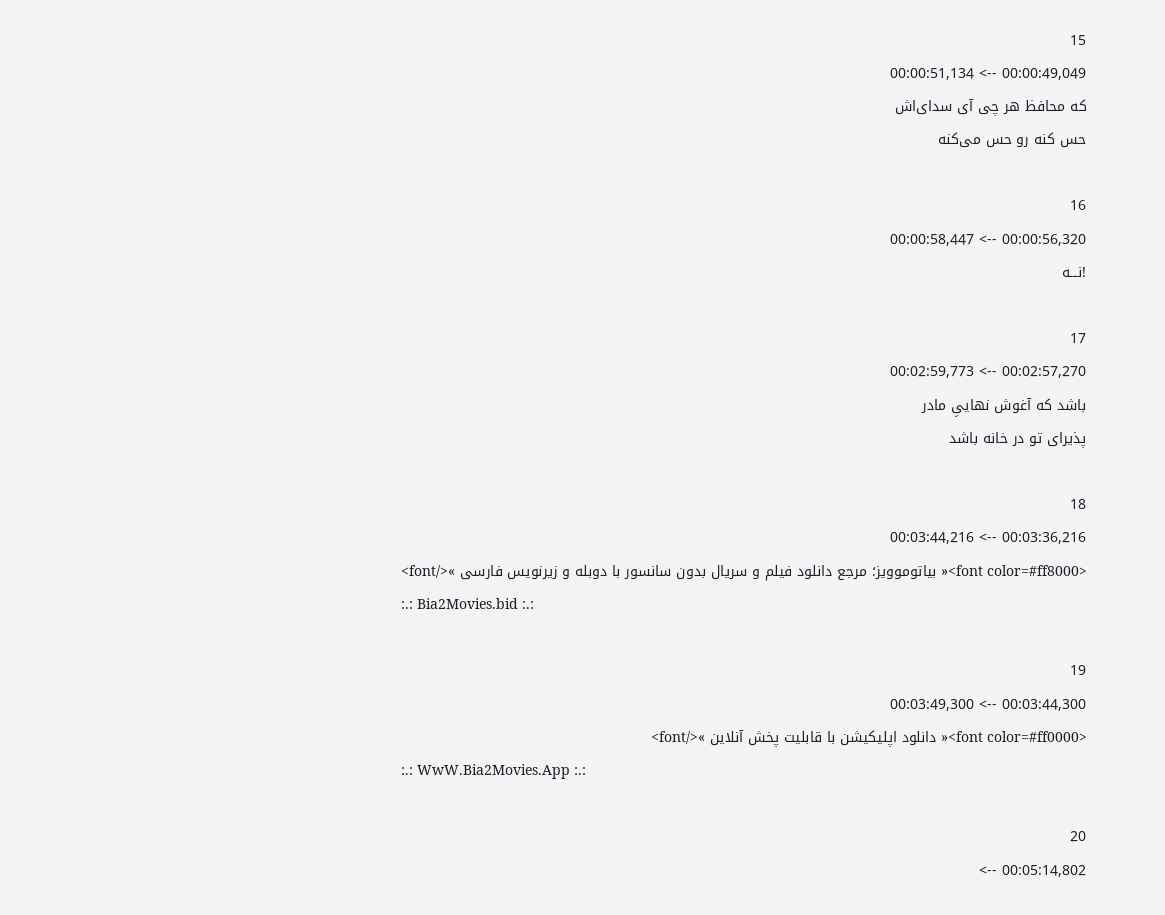15
00:00:49,049 --> 00:00:51,134
که محافظ هر چی آی سدای‌اش
حس کنه رو حس می‌کنه

16
00:00:56,320 --> 00:00:58,447
!نـــه

17
00:02:57,270 --> 00:02:59,773
باشد که آغوش نهاییِ مادر
پذیرای تو در خانه باشد

18
00:03:36,216 --> 00:03:44,216
<font color=#ff8000>« بیاتوموویز؛ مرجع دانلود فیلم و سریال بدون سانسور با دوبله و زیرنویس فارسی »</font>
:.: Bia2Movies.bid :.:

19
00:03:44,300 --> 00:03:49,300
<font color=#ff0000>« دانلود اپلیکیشن با قابلیت پخش آنلاین »</font>
:.: WwW.Bia2Movies.App :.:

20
00:05:14,802 -->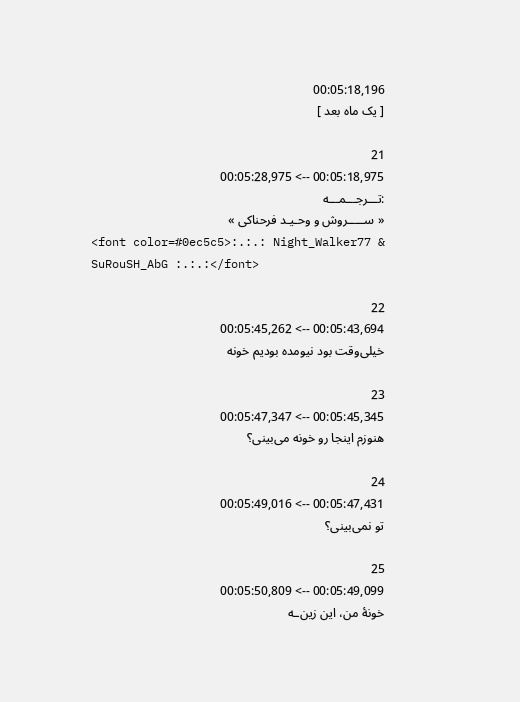00:05:18,196
[ یک ماه بعد ]

21
00:05:18,975 --> 00:05:28,975
:تـــرجـــمـــه
« ســـــروش و وحـیـد فرحناکی »
<font color=#0ec5c5>:.:.: Night_Walker77 & SuRouSH_AbG :.:.:</font>

22
00:05:43,694 --> 00:05:45,262
خیلی‌وقت بود نیومده بودیم خونه

23
00:05:45,345 --> 00:05:47,347
هنوزم اینجا رو خونه می‌بینی؟

24
00:05:47,431 --> 00:05:49,016
تو نمی‌بینی؟

25
00:05:49,099 --> 00:05:50,809
خونۀ من، این زین‌ـه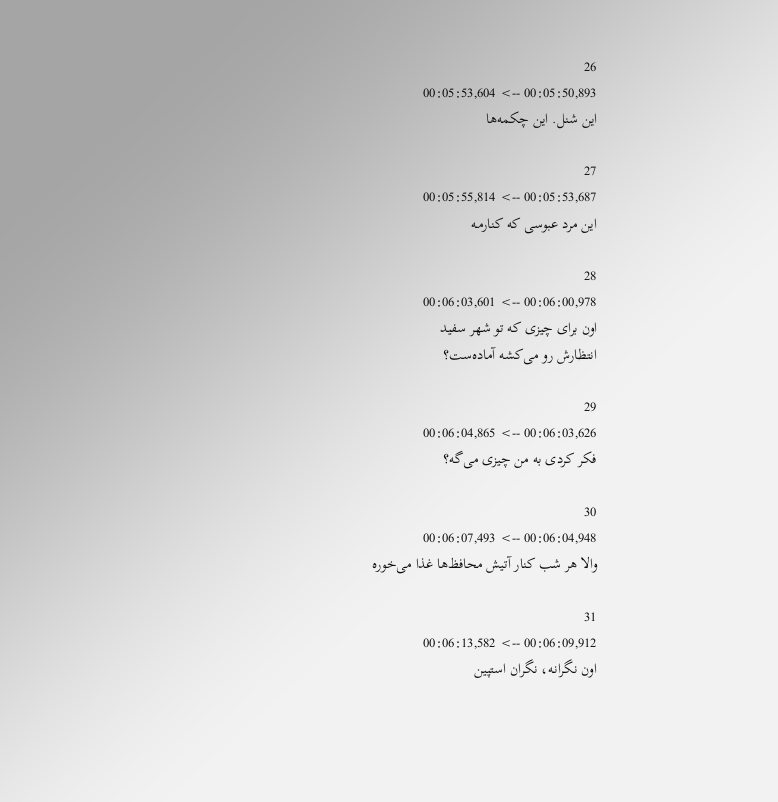26
00:05:50,893 --> 00:05:53,604
این شنل. این چکمه‌ها

27
00:05:53,687 --> 00:05:55,814
این مرد عبوسی که کنارمـه

28
00:06:00,978 --> 00:06:03,601
اون برای چیزی که تو شهر سفید
انتظارش رو می‌کشه آماده‌ست؟

29
00:06:03,626 --> 00:06:04,865
فکر کردی به من چیزی می‌گه؟

30
00:06:04,948 --> 00:06:07,493
والا هر شب کنار آتیش محافظ‌ها غذا می‌خوره

31
00:06:09,912 --> 00:06:13,582
اون نگرانـه، نگران استپین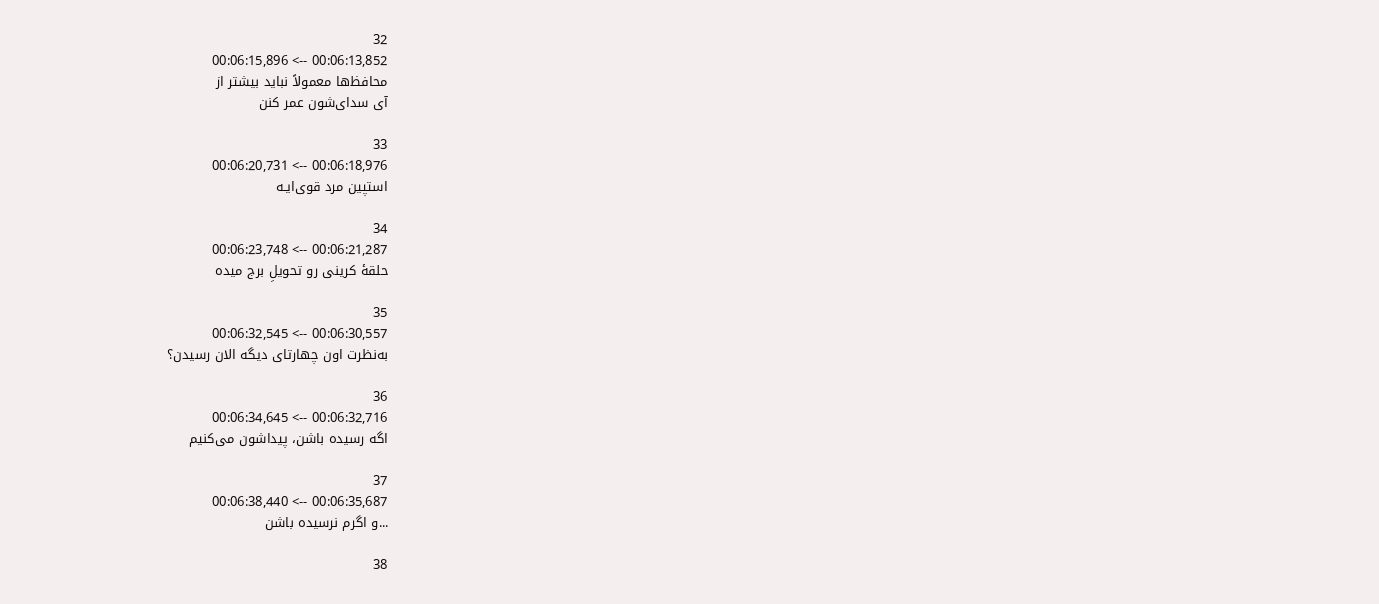32
00:06:13,852 --> 00:06:15,896
محافظ‌ها معمولاً نباید بیشتر از
آی سدای‌شون عمر کنن

33
00:06:18,976 --> 00:06:20,731
استپین مرد قوی‌ایـه

34
00:06:21,287 --> 00:06:23,748
حلقۀ کرینی رو تحویلِ برج میده

35
00:06:30,557 --> 00:06:32,545
به‌نظرت اون چهارتای دیگه الان رسیدن؟

36
00:06:32,716 --> 00:06:34,645
اگه رسیده باشن، پیداشون می‌کنیم

37
00:06:35,687 --> 00:06:38,440
...و اگرم نرسیده باشن

38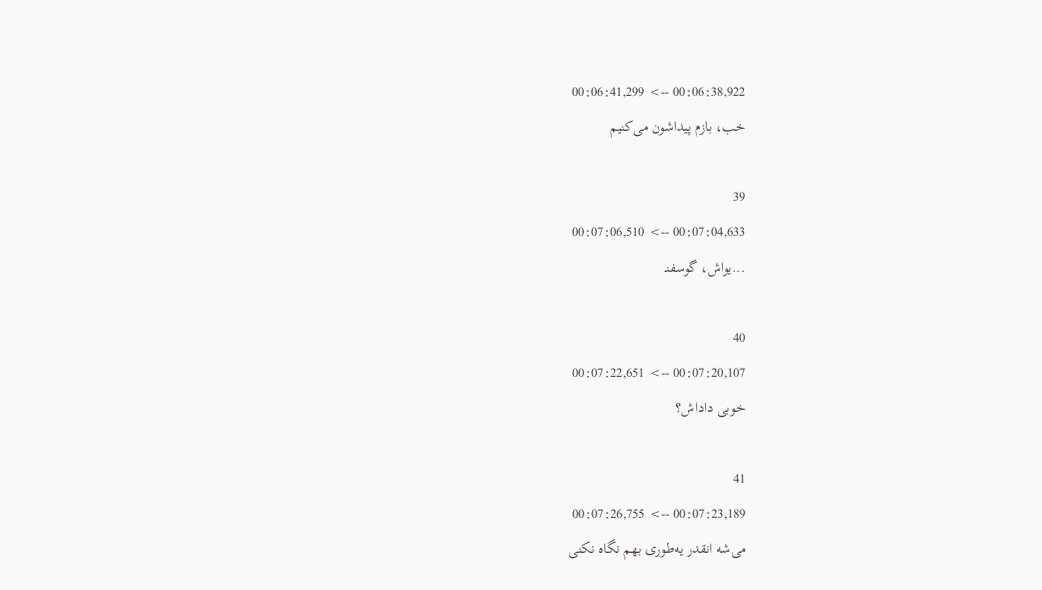00:06:38,922 --> 00:06:41,299
خب، بازم پیداشون می‌کنیم

39
00:07:04,633 --> 00:07:06,510
...یواش، گوسفنـ

40
00:07:20,107 --> 00:07:22,651
خوبی داداش؟

41
00:07:23,189 --> 00:07:26,755
می‌شه انقدر یه‌طوری بهم نگاه نکنی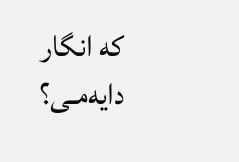که انگار دایه‌مـی؟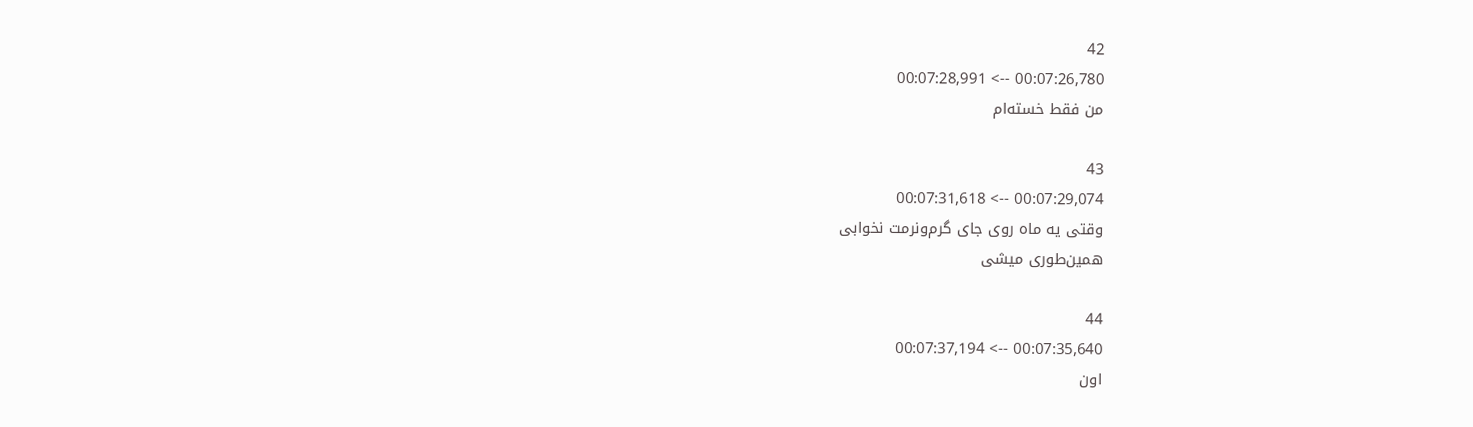42
00:07:26,780 --> 00:07:28,991
من فقط خسته‌ام

43
00:07:29,074 --> 00:07:31,618
وقتی یه ماه روی جای گرم‌ونرمت نخوابی
همین‌طوری میشی

44
00:07:35,640 --> 00:07:37,194
اون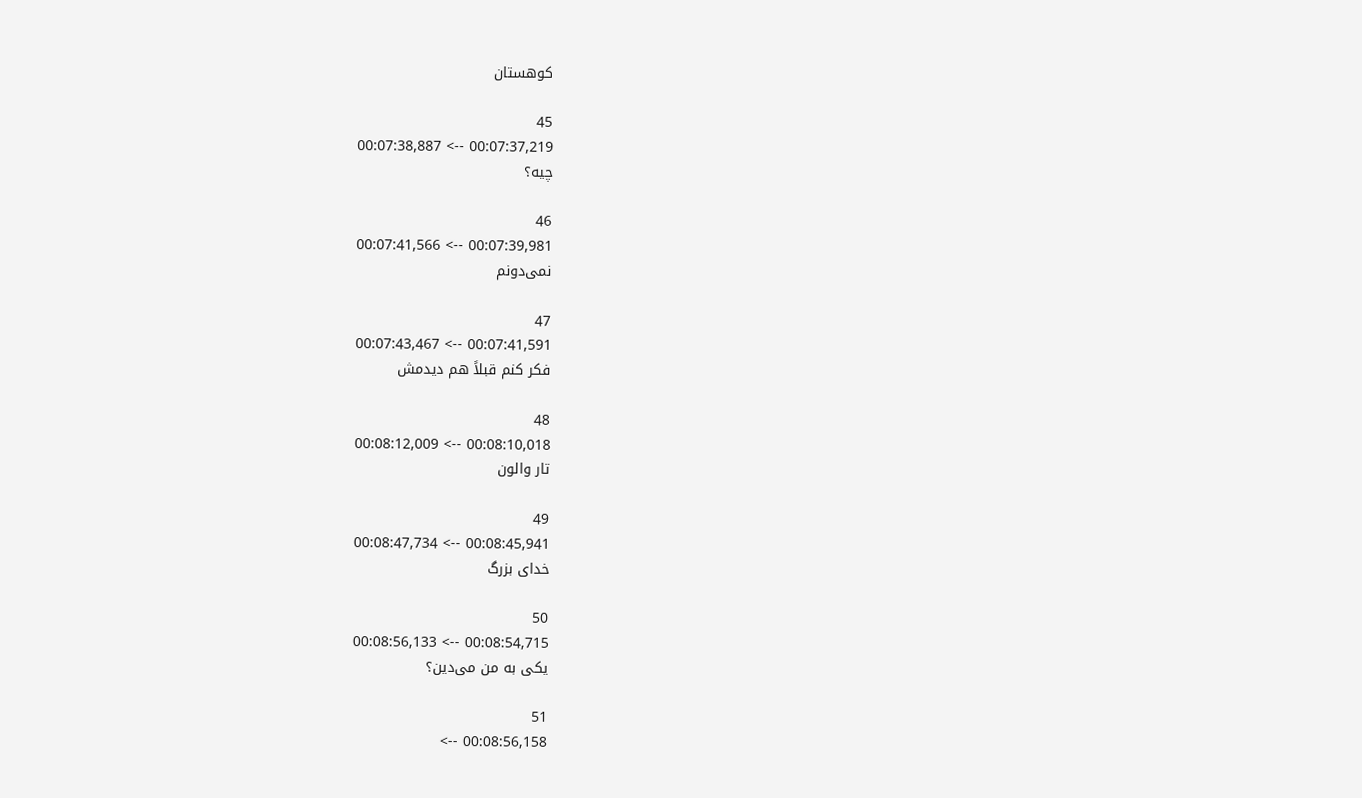کوهستان

45
00:07:37,219 --> 00:07:38,887
چیه؟

46
00:07:39,981 --> 00:07:41,566
نمی‌دونم

47
00:07:41,591 --> 00:07:43,467
فکر کنم قبلاً هم دیدمش

48
00:08:10,018 --> 00:08:12,009
تار والون

49
00:08:45,941 --> 00:08:47,734
خدای بزرگ

50
00:08:54,715 --> 00:08:56,133
یکی به من می‌دین؟

51
00:08:56,158 -->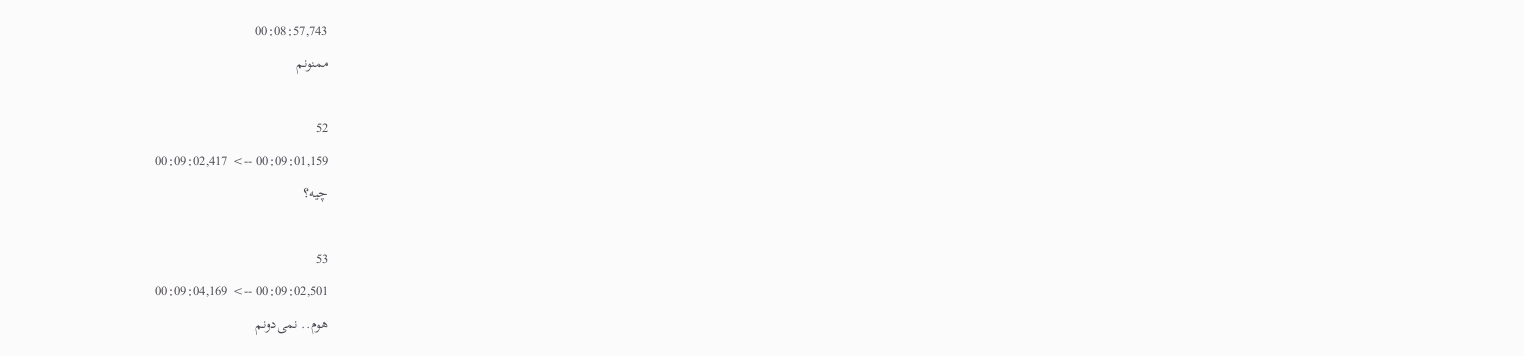00:08:57,743
ممنونم

52
00:09:01,159 --> 00:09:02,417
چیه؟

53
00:09:02,501 --> 00:09:04,169
هوم.. نمی‌دونم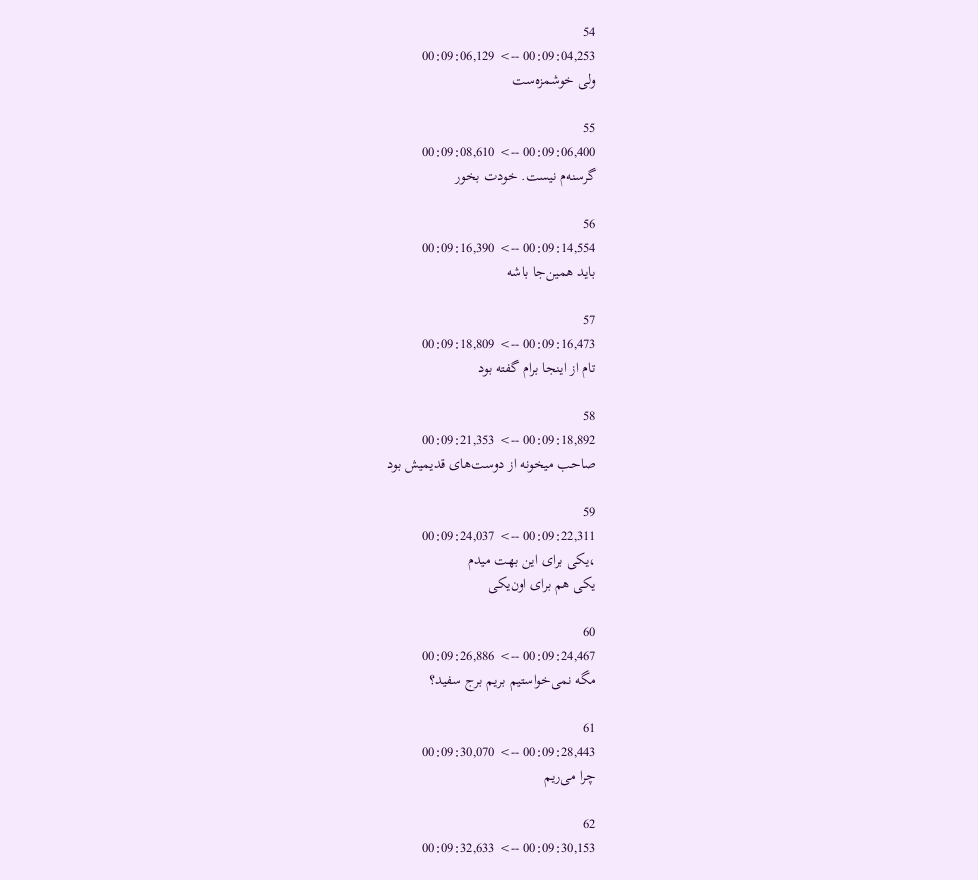54
00:09:04,253 --> 00:09:06,129
ولی خوشمزه‌ست

55
00:09:06,400 --> 00:09:08,610
گرسنه‌م نیست. خودت بخور

56
00:09:14,554 --> 00:09:16,390
باید همین‌جا باشه

57
00:09:16,473 --> 00:09:18,809
تام از اینجا برام گفته بود

58
00:09:18,892 --> 00:09:21,353
صاحب میخونه از دوست‌های قدیمیش بود

59
00:09:22,311 --> 00:09:24,037
،یکی برای این بهت میدم
یکی هم برای اون‌یکی

60
00:09:24,467 --> 00:09:26,886
مگه نمی‌خواستیم بریم برج سفید؟

61
00:09:28,443 --> 00:09:30,070
چرا می‌ریم

62
00:09:30,153 --> 00:09:32,633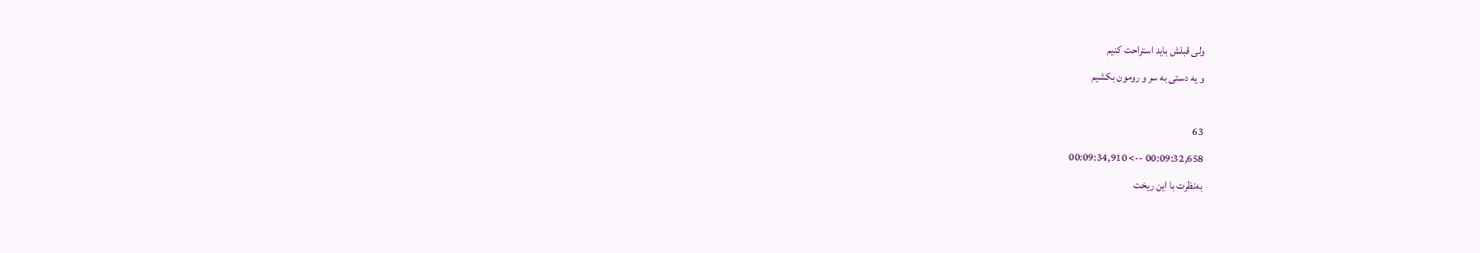ولی قبلش باید استراحت کنیم
و یه دستی به سر و رومون بکشیم

63
00:09:32,658 --> 00:09:34,910
به‌نظرت با این ریخت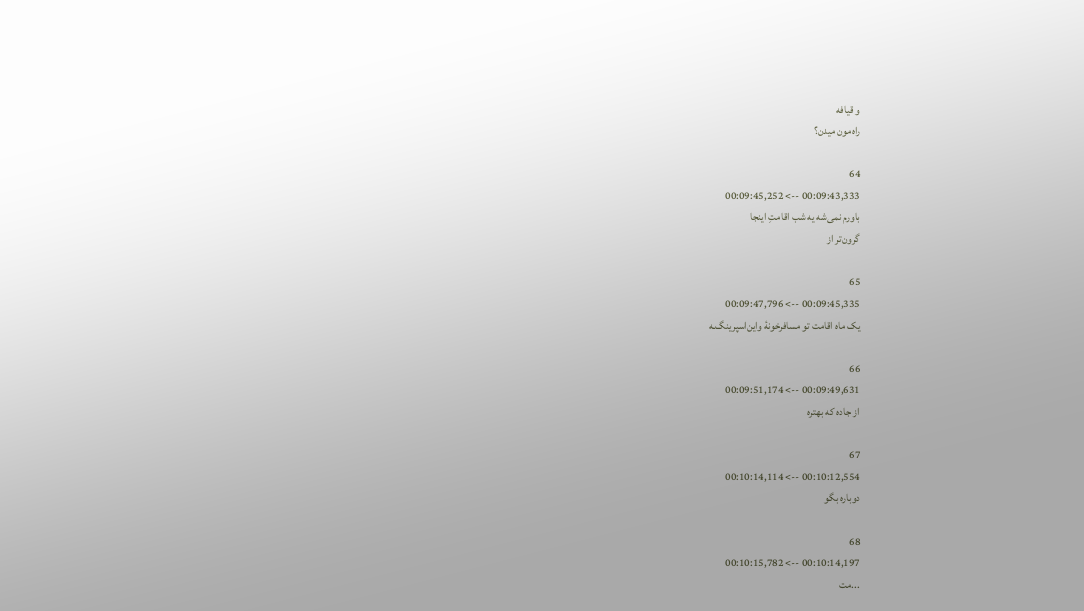و قیافه
راه‌مون میدن؟

64
00:09:43,333 --> 00:09:45,252
باورم نمی‌شه یه شب اقامتِ اینجا
گرون‌تر از

65
00:09:45,335 --> 00:09:47,796
یک ماه اقامت تو مسافرخونۀ واین‌اسپرینگ‌ـه

66
00:09:49,631 --> 00:09:51,174
از جاده که بهتره

67
00:10:12,554 --> 00:10:14,114
دوباره بگو

68
00:10:14,197 --> 00:10:15,782
...مت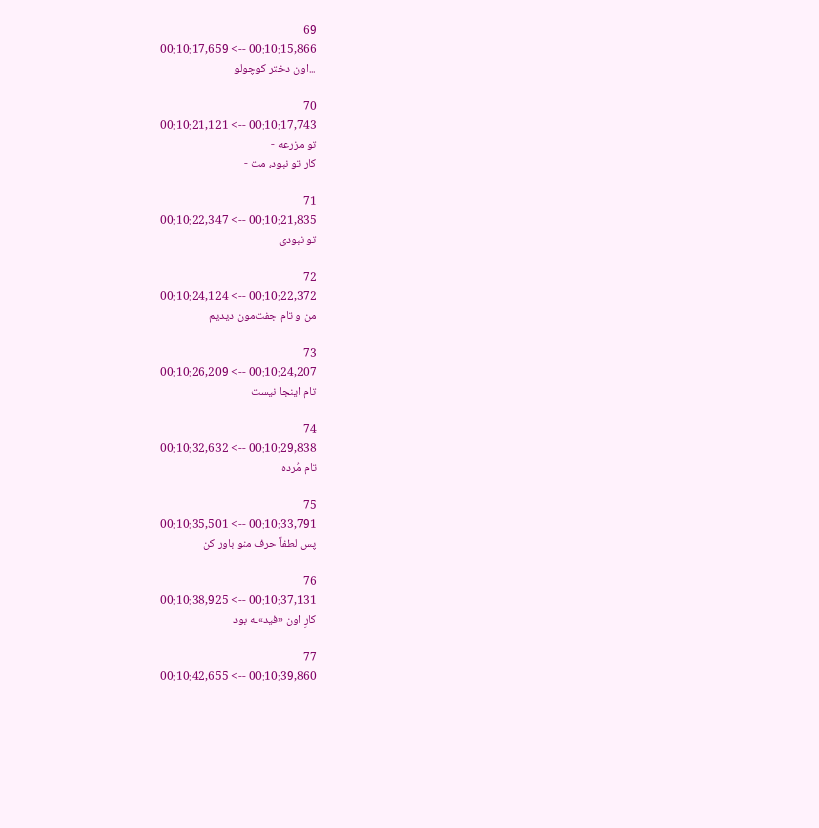69
00:10:15,866 --> 00:10:17,659
...اون دختر کوچولو

70
00:10:17,743 --> 00:10:21,121
تو مزرعه -
کار تو نبود، مت -

71
00:10:21,835 --> 00:10:22,347
تو نبودی

72
00:10:22,372 --> 00:10:24,124
من و تام جفت‌مون دیدیم

73
00:10:24,207 --> 00:10:26,209
تام اینجا نیست

74
00:10:29,838 --> 00:10:32,632
تام مُرده

75
00:10:33,791 --> 00:10:35,501
پس لطفاً حرف منو باور کن

76
00:10:37,131 --> 00:10:38,925
کارِ اون «فید»ـه بود

77
00:10:39,860 --> 00:10:42,655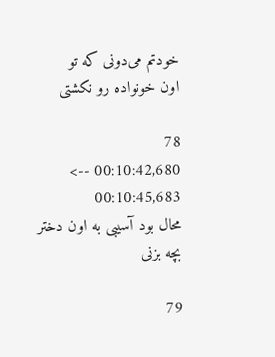خودتم می‌دونی که تو
اون خونواده رو نکشتی

78
00:10:42,680 --> 00:10:45,683
محال بود آسیبی به اون دختر بچه بزنی

79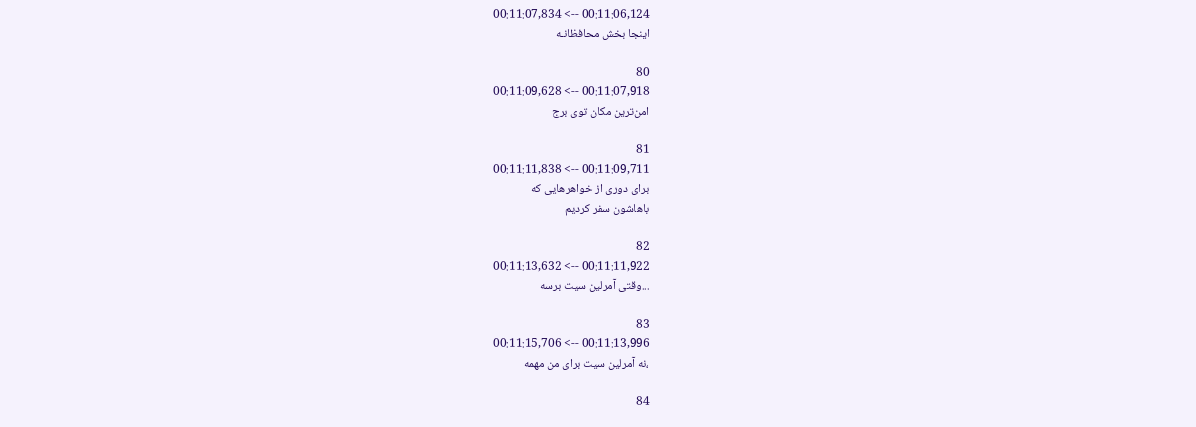00:11:06,124 --> 00:11:07,834
اینجا بخش محافظانـه

80
00:11:07,918 --> 00:11:09,628
امن‌ترین مکان توی برج

81
00:11:09,711 --> 00:11:11,838
برای دوری از خواهرهایی که
باهاشون سفر کردیم

82
00:11:11,922 --> 00:11:13,632
...وقتی آمرلین سیت برسه

83
00:11:13,996 --> 00:11:15,706
،نه آمرلین سیت برای من مهمه

84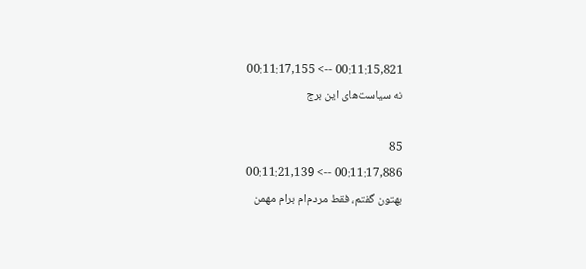00:11:15,821 --> 00:11:17,155
نه سیاست‌های این برج

85
00:11:17,886 --> 00:11:21,139
بهتون گفتم، فقط مردم‌ام برام مهمن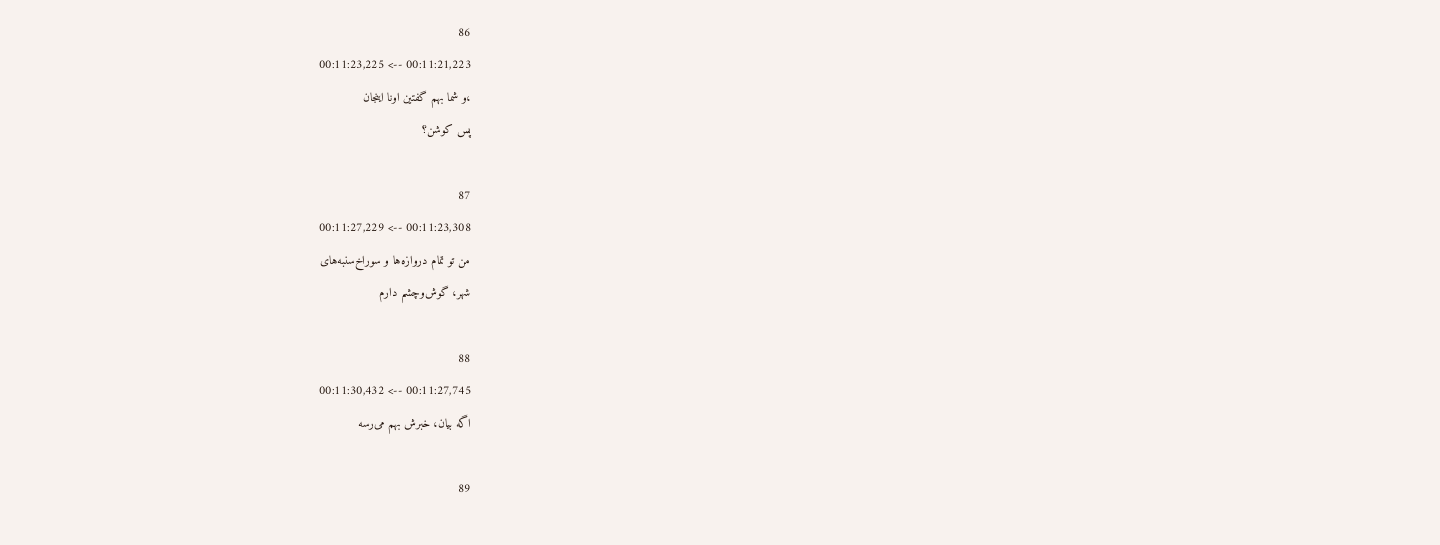86
00:11:21,223 --> 00:11:23,225
،و شما بهم گفتین اونا اینجان
پس کوشن؟

87
00:11:23,308 --> 00:11:27,229
من تو تمام دروازه‌ها و سوراخ‌سنبه‌های
شهر، گوش‌وچشم دارم

88
00:11:27,745 --> 00:11:30,432
اگه بیان، خبرش بهم می‌رسه

89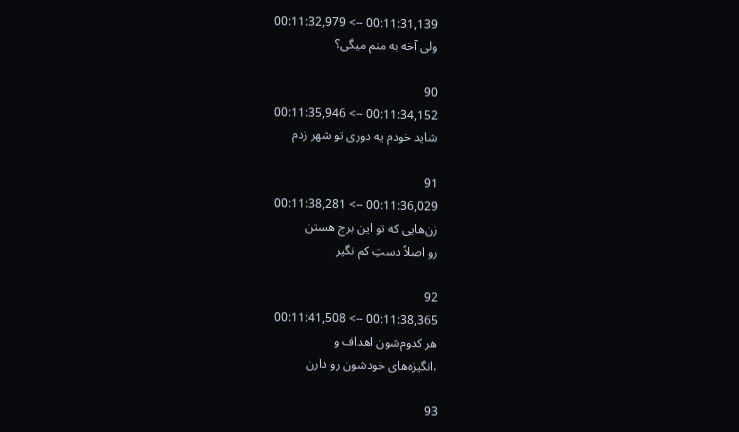00:11:31,139 --> 00:11:32,979
ولی آخه به منم میگی؟

90
00:11:34,152 --> 00:11:35,946
شاید خودم یه دوری تو شهر زدم

91
00:11:36,029 --> 00:11:38,281
زن‌هایی که تو این برج هستن
رو اصلاً دستِ کم نگیر

92
00:11:38,365 --> 00:11:41,508
هر کدوم‌شون اهداف و
،انگیزه‌های خودشون رو دارن

93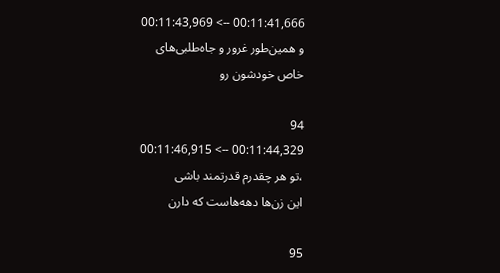00:11:41,666 --> 00:11:43,969
و همین‌طور غرور و جاه‌طلبی‌های
خاص خودشون رو

94
00:11:44,329 --> 00:11:46,915
،تو هر چقدرم قدرتمند باشی
این زن‌ها دهه‌هاست که دارن

95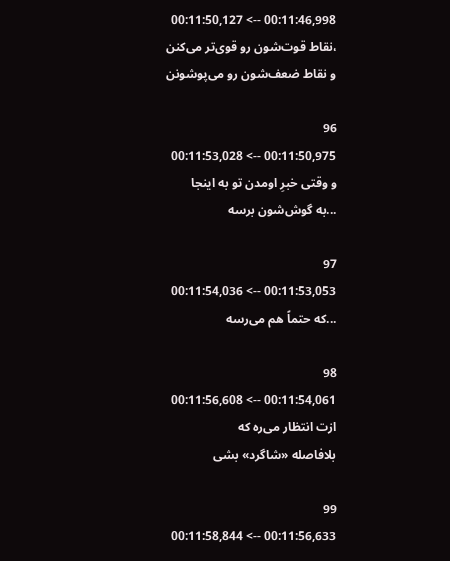00:11:46,998 --> 00:11:50,127
،نقاط قوت‌شون رو قوی‌تر می‌کنن
و نقاط ضعف‌شون رو می‌پوشونن

96
00:11:50,975 --> 00:11:53,028
و وقتی خبرِ اومدن تو به اینجا
...به گوش‌شون برسه

97
00:11:53,053 --> 00:11:54,036
...که حتماً هم می‌رسه

98
00:11:54,061 --> 00:11:56,608
ازت انتظار می‌ره که
بلافاصله «شاگرد» بشی

99
00:11:56,633 --> 00:11:58,844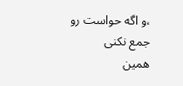،و اگه حواست رو جمع نکنی
همین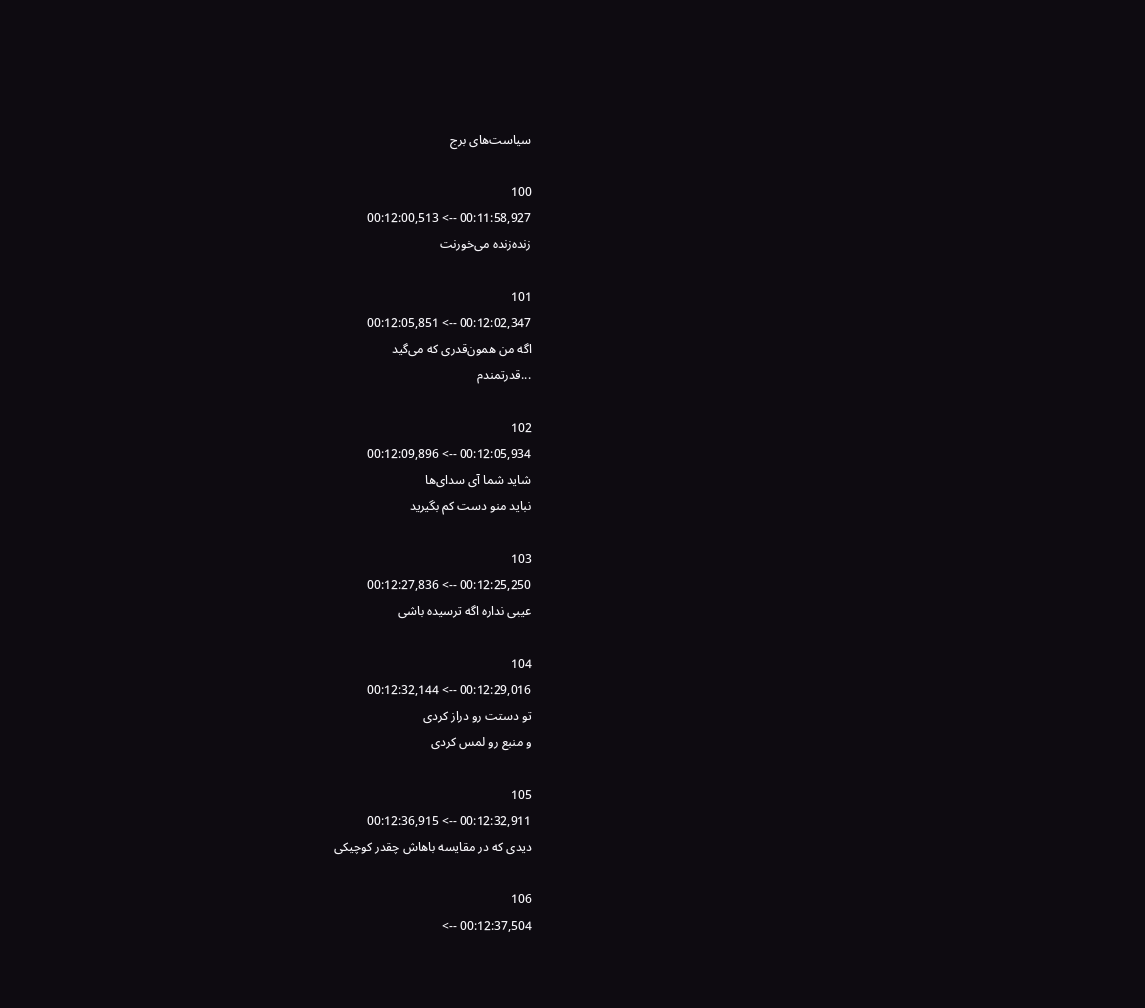سیاست‌های برج

100
00:11:58,927 --> 00:12:00,513
زنده‌زنده می‌خورنت

101
00:12:02,347 --> 00:12:05,851
اگه من همون‌قدری که می‌گید
...قدرتمندم

102
00:12:05,934 --> 00:12:09,896
شاید شما آی سدای‌ها
نباید منو دست کم بگیرید

103
00:12:25,250 --> 00:12:27,836
عیبی نداره اگه ترسیده باشی

104
00:12:29,016 --> 00:12:32,144
تو دستت رو دراز کردی
و منبع رو لمس کردی

105
00:12:32,911 --> 00:12:36,915
دیدی که در مقایسه باهاش چقدر کوچیکی

106
00:12:37,504 -->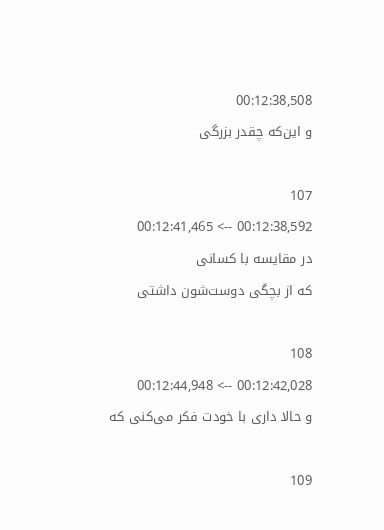00:12:38,508
و این‌که چقدر بزرگی

107
00:12:38,592 --> 00:12:41,465
در مقایسه با کسانی
که از بچگی دوست‌شون داشتی

108
00:12:42,028 --> 00:12:44,948
و حالا داری با خودت فکر می‌کنی که

109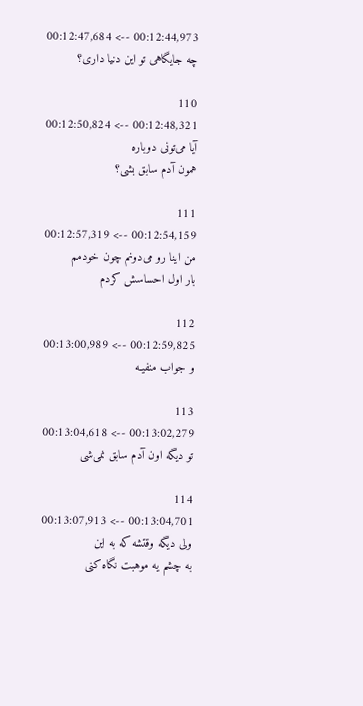00:12:44,973 --> 00:12:47,684
چه جایگاهی تو این دنیا داری؟

110
00:12:48,321 --> 00:12:50,824
آیا می‌تونی دوباره
همون آدم سابق بشی؟

111
00:12:54,159 --> 00:12:57,319
من اینا رو می‌دونم چون خودمم
بار اول احساسش کردم

112
00:12:59,825 --> 00:13:00,989
و جواب منفیـه

113
00:13:02,279 --> 00:13:04,618
تو دیگه اون آدم سابق نمی‌شی

114
00:13:04,701 --> 00:13:07,913
ولی دیگه وقتشه که به این
به چشم یه موهبت نگاه کنی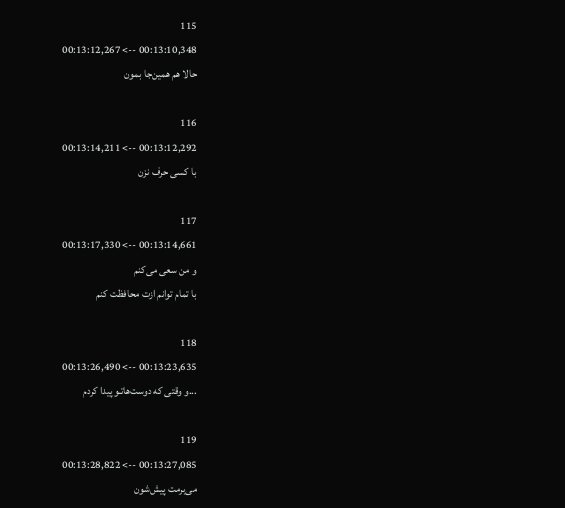115
00:13:10,348 --> 00:13:12,267
حالا هم همین‌جا بمون

116
00:13:12,292 --> 00:13:14,211
با کسی حرف نزن

117
00:13:14,661 --> 00:13:17,330
و من سعی می‌کنم
با تمام توانم ازت محافظت کنم

118
00:13:23,635 --> 00:13:26,490
...و وقتی که دوست‌هاتـو پیدا کردم

119
00:13:27,085 --> 00:13:28,822
می‌برمت پیش‌شون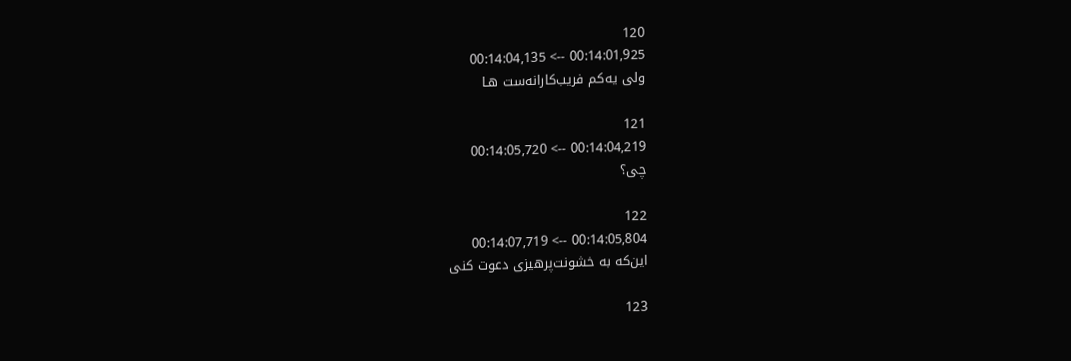120
00:14:01,925 --> 00:14:04,135
ولی یه‌کم فریب‌کارانه‌ست هـا

121
00:14:04,219 --> 00:14:05,720
چی؟

122
00:14:05,804 --> 00:14:07,719
این‌که به خشونت‌پرهیزی دعوت کنی

123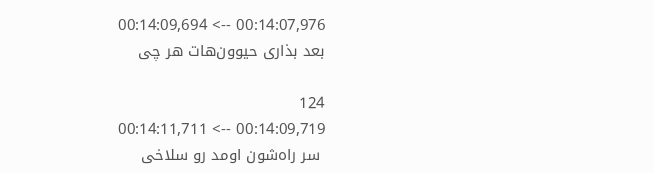00:14:07,976 --> 00:14:09,694
بعد بذاری حیوون‌هات هر چی

124
00:14:09,719 --> 00:14:11,711
 سر راه‌شون اومد رو سلاخی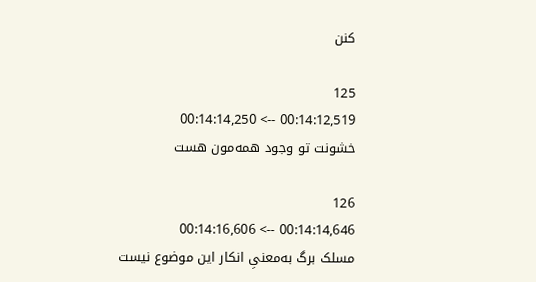کنن

125
00:14:12,519 --> 00:14:14,250
خشونت تو وجود همه‌مون هست

126
00:14:14,646 --> 00:14:16,606
مسلک برگ به‌معنیِ انکار این موضوع نیست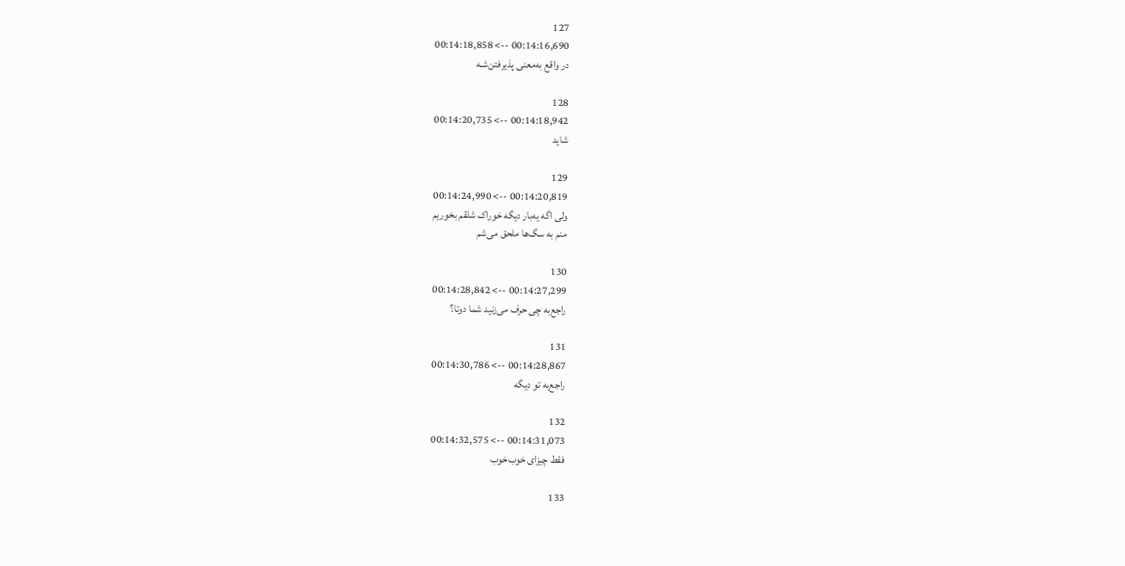127
00:14:16,690 --> 00:14:18,858
در واقع به‌معنی پذیرفتن‌شـه

128
00:14:18,942 --> 00:14:20,735
شاید

129
00:14:20,819 --> 00:14:24,990
ولی اگه یه‌بار دیگه خوراک شلقم بخوریم
منم به سگ‌ها ملحق می‌شم

130
00:14:27,299 --> 00:14:28,842
راجع‌به چی حرف می‌زنید شما دوتا؟

131
00:14:28,867 --> 00:14:30,786
راجع‌به تو دیگه

132
00:14:31,073 --> 00:14:32,575
فقط چیزای خوب‌خوب

133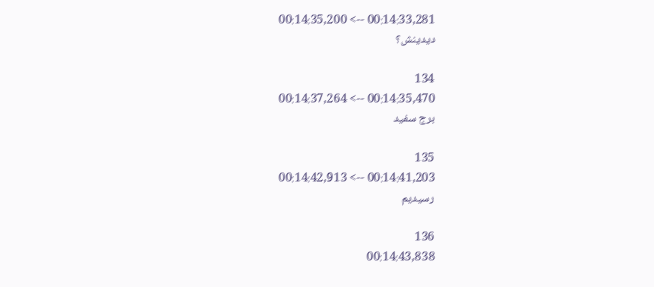00:14:33,281 --> 00:14:35,200
دیدینش؟

134
00:14:35,470 --> 00:14:37,264
برج سفید

135
00:14:41,203 --> 00:14:42,913
رسیدیم

136
00:14:43,838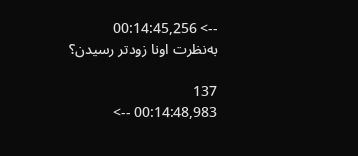--> 00:14:45,256
به‌نظرت اونا زودتر رسیدن؟

137
00:14:48,983 -->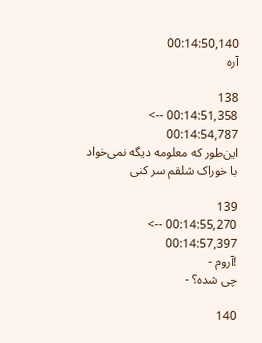00:14:50,140
آره

138
00:14:51,358 --> 00:14:54,787
این‌طور که معلومه دیگه نمی‌خواد
با خوراک شلقم سر کنی

139
00:14:55,270 --> 00:14:57,397
!آروم -
چی شده؟ -

140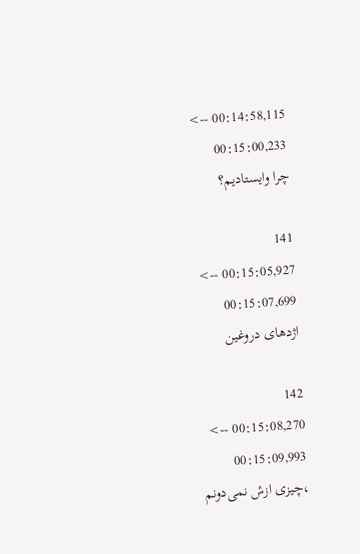00:14:58,115 --> 00:15:00,233
چرا وایستادیم؟

141
00:15:05,927 --> 00:15:07,699
اژدهای دروغین

142
00:15:08,270 --> 00:15:09,993
،چیزی ازش نمی‌دونم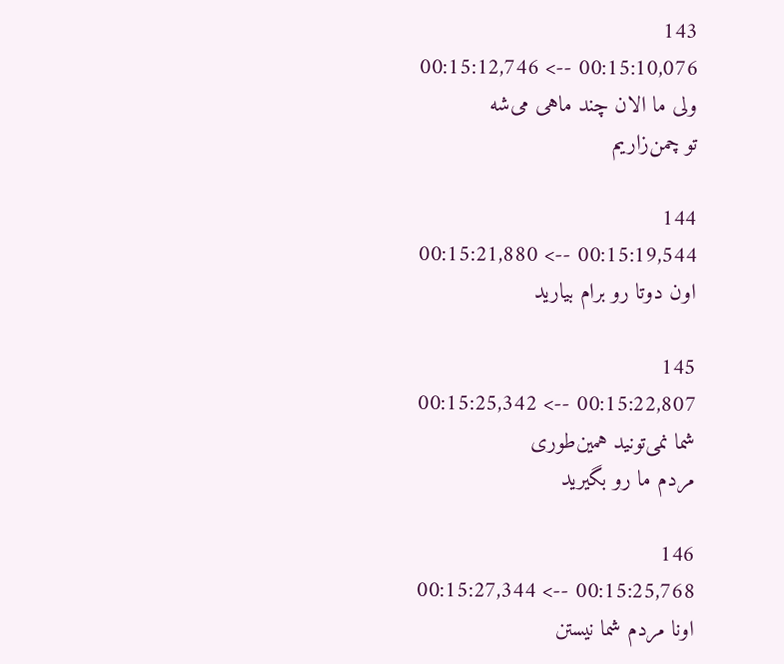143
00:15:10,076 --> 00:15:12,746
ولی ما الان چند ماهی می‌شه
تو چمن‌زاریم

144
00:15:19,544 --> 00:15:21,880
اون دوتا رو برام بیارید

145
00:15:22,807 --> 00:15:25,342
شما نمی‌تونید همین‌طوری
مردم ما رو بگیرید

146
00:15:25,768 --> 00:15:27,344
اونا مردم شما نیستن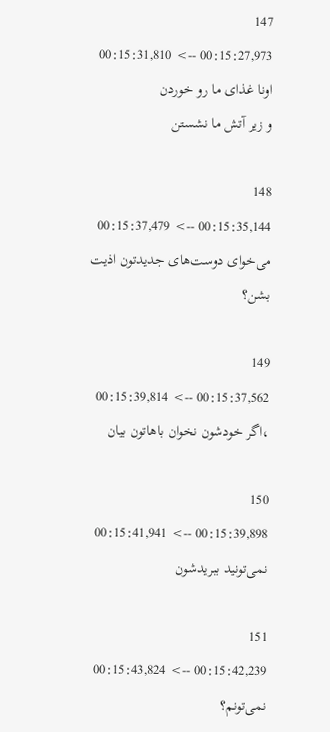147
00:15:27,973 --> 00:15:31,810
اونا غذای ما رو خوردن
و زیر آتش ما نشستن

148
00:15:35,144 --> 00:15:37,479
می‌خوای دوست‌های جدیدتون اذیت بشن؟

149
00:15:37,562 --> 00:15:39,814
،اگر خودشون نخوان باهاتون بیان

150
00:15:39,898 --> 00:15:41,941
نمی‌تونید ببریدشون

151
00:15:42,239 --> 00:15:43,824
نمی‌تونم؟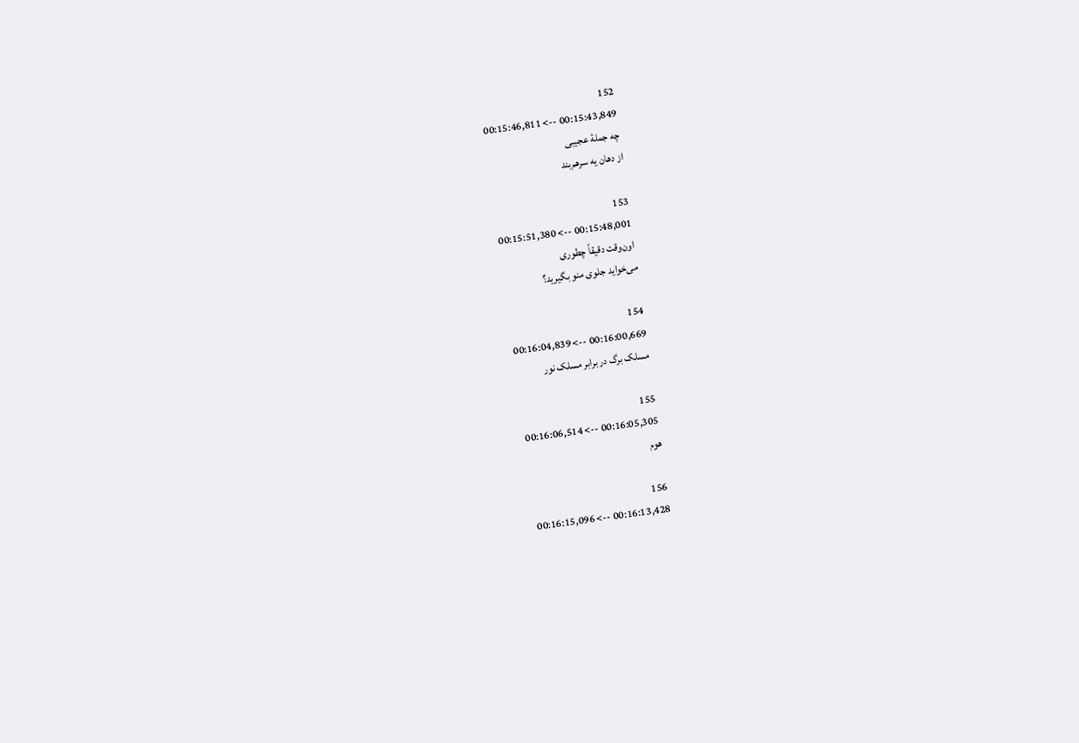152
00:15:43,849 --> 00:15:46,811
چه جملۀ عجیبی
از دهان یه سرهم‌بند

153
00:15:48,001 --> 00:15:51,380
اون‌وقت دقیقاً چطوری
می‌خواید جلوی منو بگیرید؟

154
00:16:00,669 --> 00:16:04,839
مسلک برگ در برابر مسلک نور

155
00:16:05,305 --> 00:16:06,514
هوم

156
00:16:13,428 --> 00:16:15,096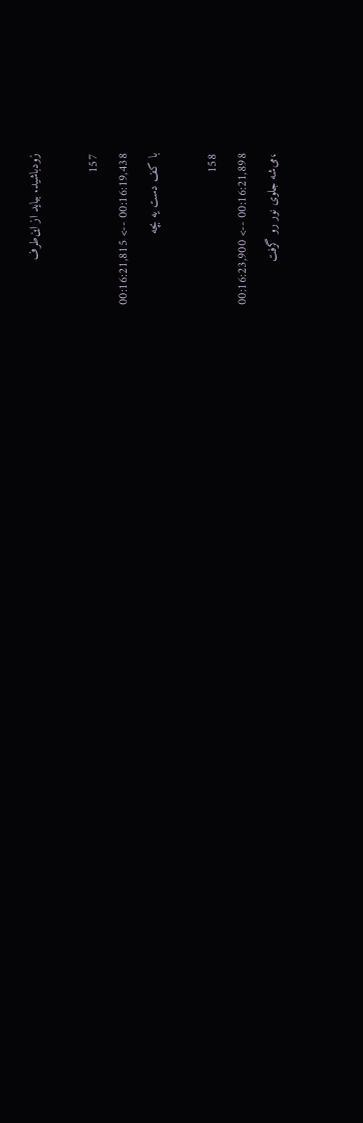زودباشید. بیاید از این‌طرف

157
00:16:19,438 --> 00:16:21,815
با کف دست یه بچه

158
00:16:21,898 --> 00:16:23,900
،می‌شه جلوی نور رو گرفت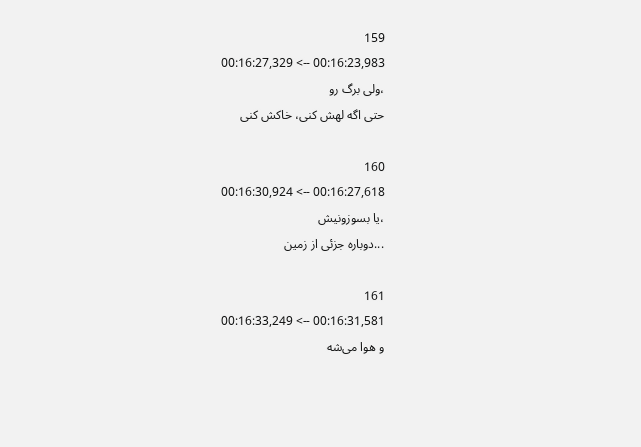159
00:16:23,983 --> 00:16:27,329
،ولی برگ رو
حتی اگه لهش کنی، خاکش کنی

160
00:16:27,618 --> 00:16:30,924
،یا بسوزونیش
...دوباره جزئی از زمین

161
00:16:31,581 --> 00:16:33,249
و هوا می‌شه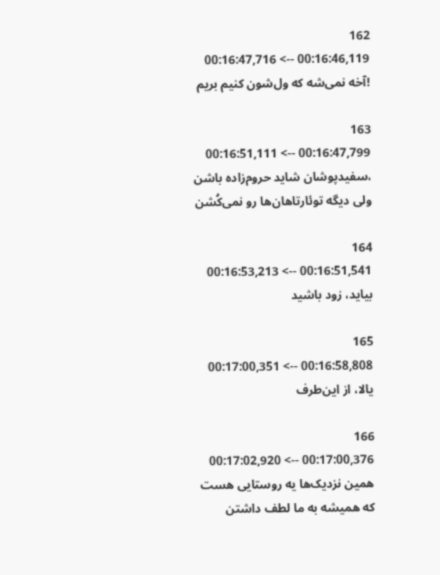162
00:16:46,119 --> 00:16:47,716
!آخه نمی‌شه که ول‌شون کنیم بریم

163
00:16:47,799 --> 00:16:51,111
،سفیدپوشان شاید حروم‌زاده باشن
ولی دیگه توئارتاهان‌ها رو نمی‌کُشن

164
00:16:51,541 --> 00:16:53,213
بیاید، زود باشید

165
00:16:58,808 --> 00:17:00,351
یالا، از این‌طرف

166
00:17:00,376 --> 00:17:02,920
همین نزدیک‌ها یه روستایی هست
که همیشه به ما لطف داشتن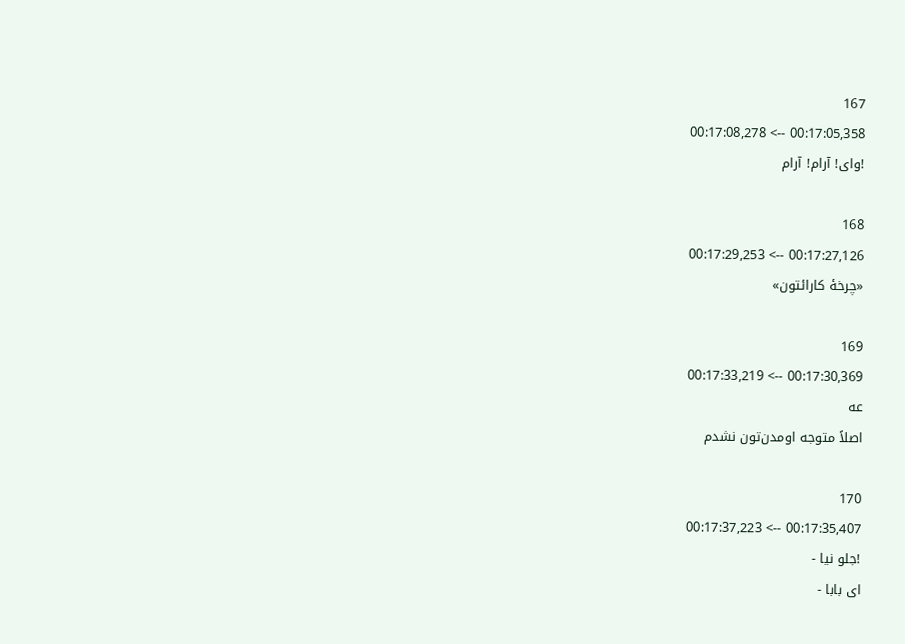167
00:17:05,358 --> 00:17:08,278
!وای! آرام! آرام

168
00:17:27,126 --> 00:17:29,253
«چرخۀ کارائتون»

169
00:17:30,369 --> 00:17:33,219
عه
اصلاً متوجه اومدن‌تون نشدم

170
00:17:35,407 --> 00:17:37,223
!جلو نیا -
ای بابا -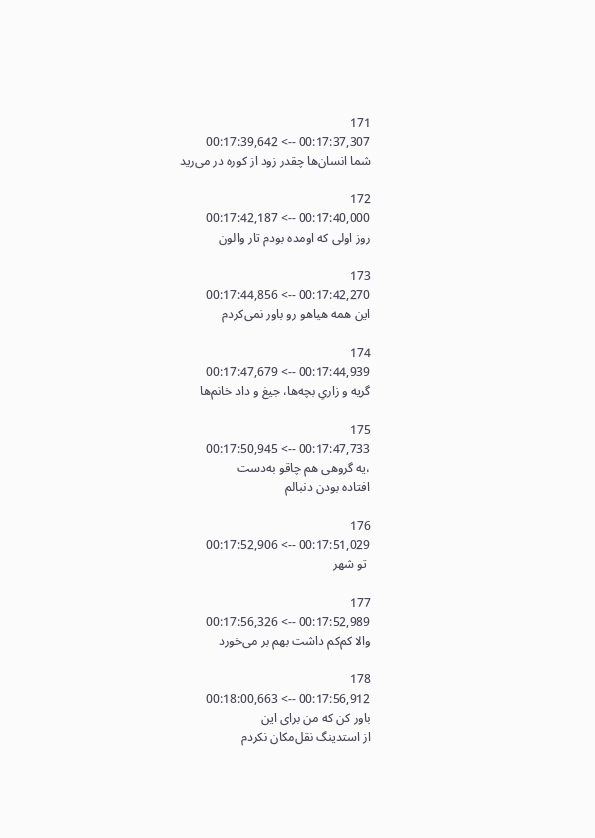171
00:17:37,307 --> 00:17:39,642
شما انسان‌ها چقدر زود از کوره در می‌رید

172
00:17:40,000 --> 00:17:42,187
روز اولی که اومده بودم تار والون

173
00:17:42,270 --> 00:17:44,856
این همه هیاهو رو باور نمی‌کردم

174
00:17:44,939 --> 00:17:47,679
گریه و زاریِ بچه‌ها، جیغ و داد خانم‌ها

175
00:17:47,733 --> 00:17:50,945
،یه گروهی هم چاقو به‌دست
افتاده بودن دنبالم

176
00:17:51,029 --> 00:17:52,906
 تو شهر

177
00:17:52,989 --> 00:17:56,326
والا کم‌کم داشت بهم بر می‌خورد

178
00:17:56,912 --> 00:18:00,663
باور کن که من برای این
از استدینگ نقل‌مکان نکردم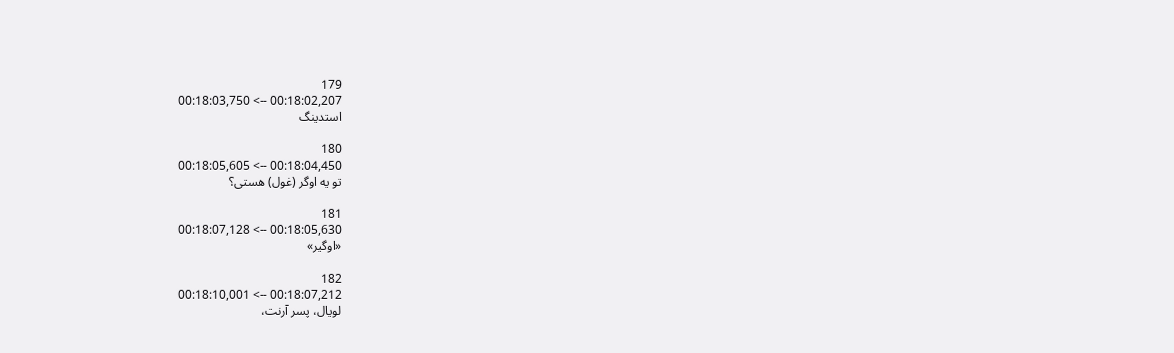179
00:18:02,207 --> 00:18:03,750
استدینگ

180
00:18:04,450 --> 00:18:05,605
تو یه اوگر (غول) هستی؟

181
00:18:05,630 --> 00:18:07,128
«اوگیر»

182
00:18:07,212 --> 00:18:10,001
لویال، پسر آرنت،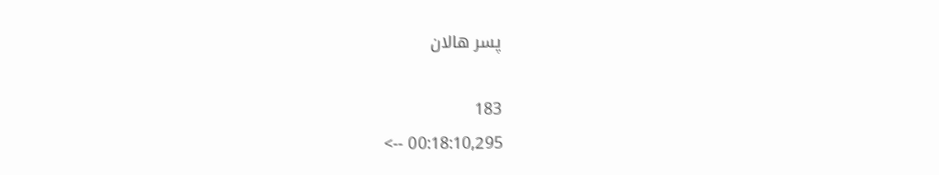پسر هالان

183
00:18:10,295 -->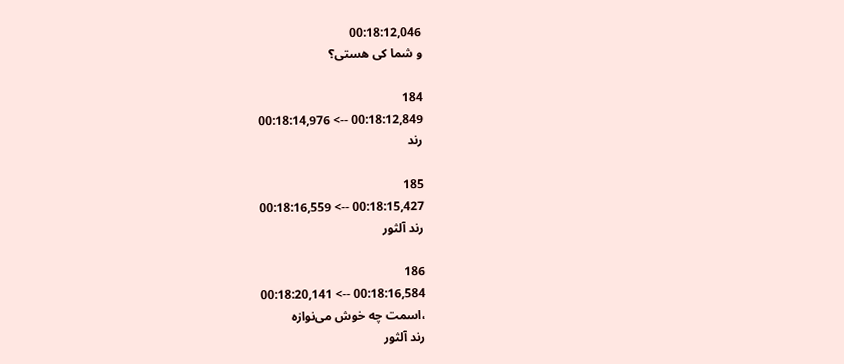00:18:12,046
و شما کی هستی؟

184
00:18:12,849 --> 00:18:14,976
رند

185
00:18:15,427 --> 00:18:16,559
رند آلثور

186
00:18:16,584 --> 00:18:20,141
،اسمت چه خوش می‌نوازه
رند آلثور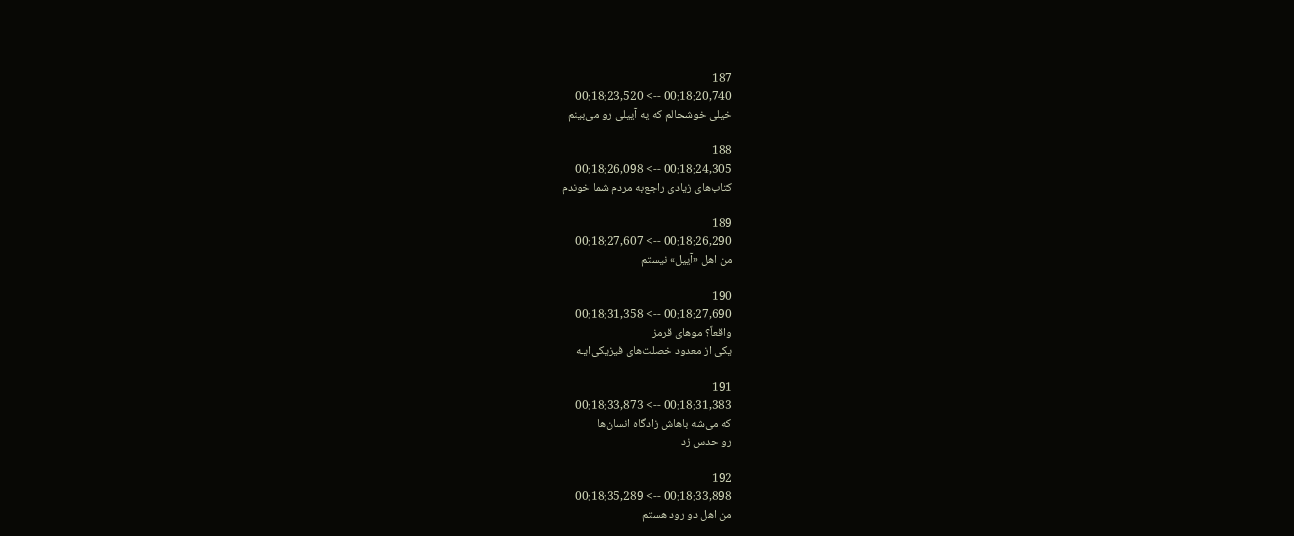187
00:18:20,740 --> 00:18:23,520
خیلی خوشحالم که یه آییلی رو می‌بینم

188
00:18:24,305 --> 00:18:26,098
کتاب‌های زیادی راجع‌به مردم شما خوندم

189
00:18:26,290 --> 00:18:27,607
من اهل «آییل» نیستم

190
00:18:27,690 --> 00:18:31,358
واقعاً؟ موهای قرمز
یکی از معدود خصلت‌های فیزیکی‌ایـه

191
00:18:31,383 --> 00:18:33,873
که می‌شه باهاش زادگاه انسان‌ها
رو حدس زد

192
00:18:33,898 --> 00:18:35,289
من اهل دو رود هستم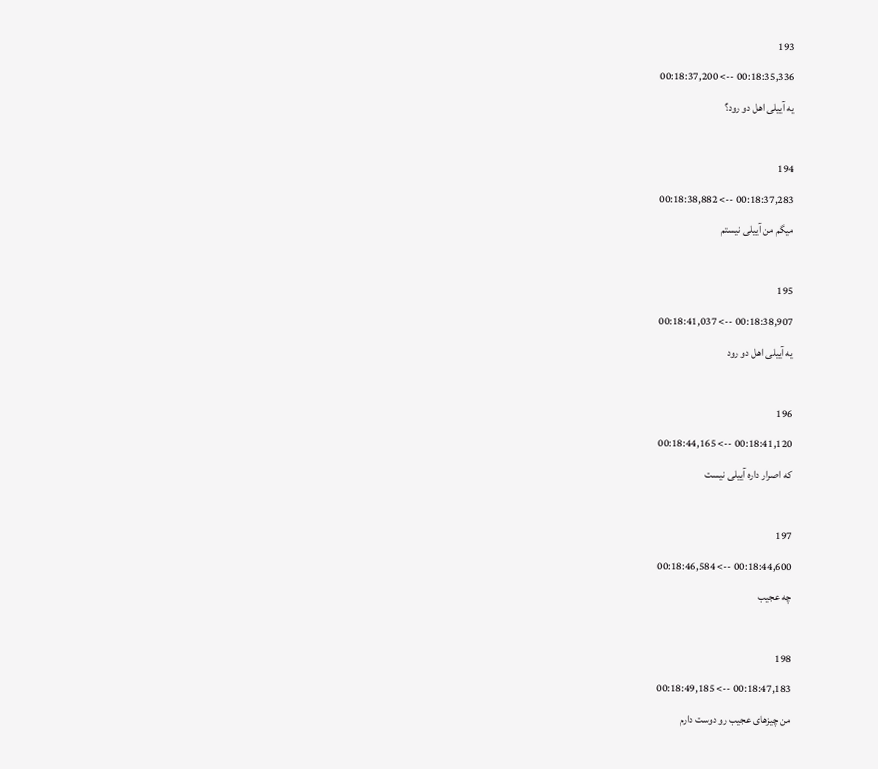193
00:18:35,336 --> 00:18:37,200
یه آییلی اهل دو رود؟

194
00:18:37,283 --> 00:18:38,882
میگم من آییلی نیستم

195
00:18:38,907 --> 00:18:41,037
یه آییلی اهل دو رود

196
00:18:41,120 --> 00:18:44,165
که اصرار داره آییلی نیست

197
00:18:44,600 --> 00:18:46,584
چه عجیب

198
00:18:47,183 --> 00:18:49,185
من چیزهای عجیب رو دوست دارم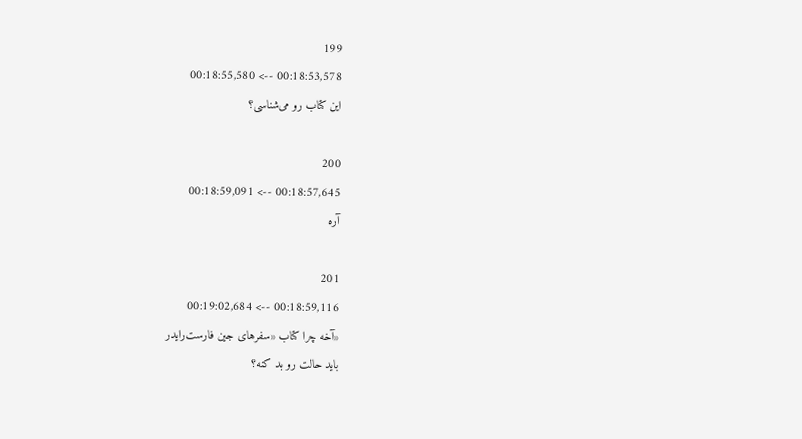199
00:18:53,578 --> 00:18:55,580
این کتاب رو می‌شناسی؟

200
00:18:57,645 --> 00:18:59,091
آره

201
00:18:59,116 --> 00:19:02,684
«آخه چرا کتاب «سفرهای جین فارست‌رایدر
باید حالت رو بد کنه؟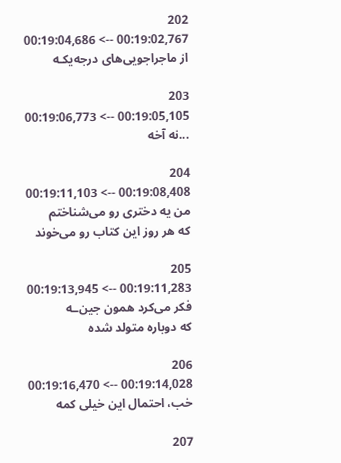202
00:19:02,767 --> 00:19:04,686
از ماجراجویی‌های درجه‌یکـه

203
00:19:05,105 --> 00:19:06,773
...نه آخه

204
00:19:08,408 --> 00:19:11,103
من یه دختری رو می‌شناختم
که هر روز این کتاب رو می‌خوند

205
00:19:11,283 --> 00:19:13,945
فکر می‌کرد همون جین‌ـه
که دوباره متولد شده

206
00:19:14,028 --> 00:19:16,470
خب، احتمال این خیلی کمه

207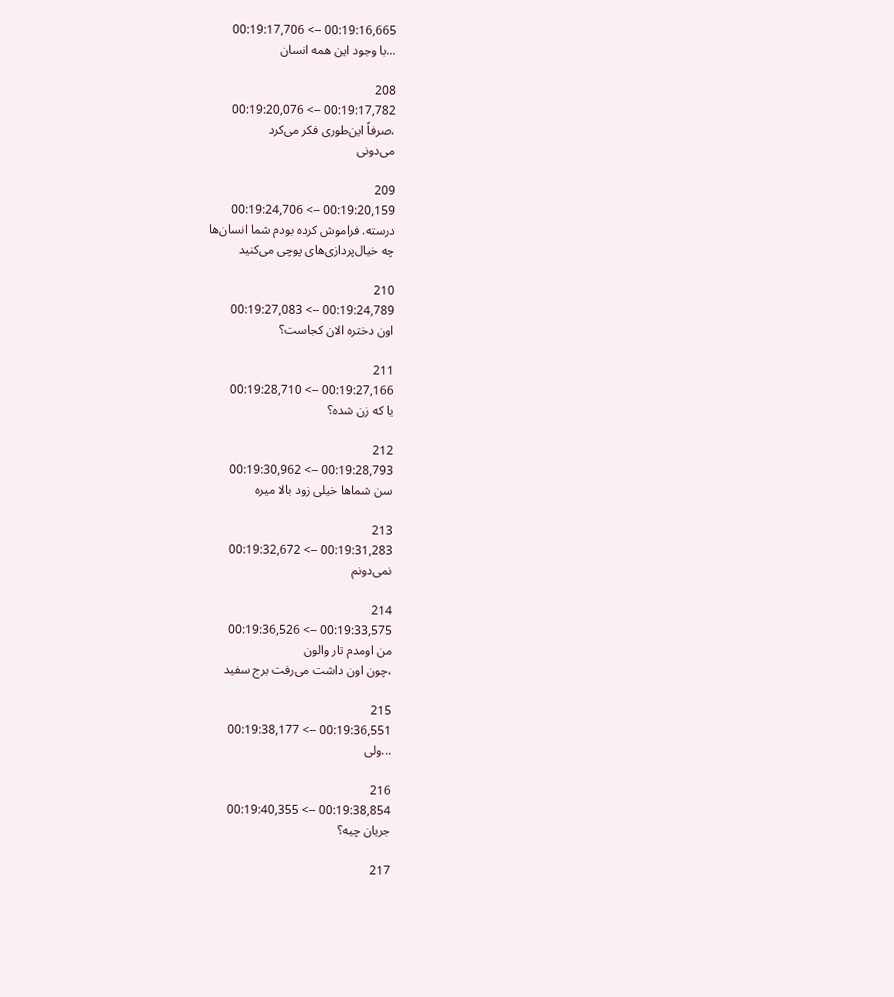00:19:16,665 --> 00:19:17,706
...با وجود این همه انسان

208
00:19:17,782 --> 00:19:20,076
،صرفاً این‌طوری فکر می‌کرد
می‌دونی

209
00:19:20,159 --> 00:19:24,706
درسته. فراموش کرده بودم شما انسان‌ها
چه خیال‌پردازی‌های پوچی می‌کنید

210
00:19:24,789 --> 00:19:27,083
اون دختره الان کجاست؟

211
00:19:27,166 --> 00:19:28,710
یا که زن شده؟

212
00:19:28,793 --> 00:19:30,962
سن شماها خیلی زود بالا میره

213
00:19:31,283 --> 00:19:32,672
نمی‌دونم

214
00:19:33,575 --> 00:19:36,526
من اومدم تار والون
،چون اون داشت می‌رفت برج سفید

215
00:19:36,551 --> 00:19:38,177
...ولی

216
00:19:38,854 --> 00:19:40,355
جریان چیه؟

217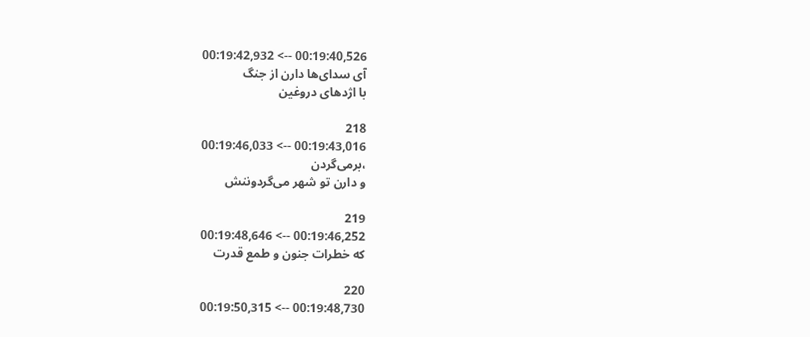00:19:40,526 --> 00:19:42,932
آی سدای‌ها دارن از جنگ
با اژدهای دروغین

218
00:19:43,016 --> 00:19:46,033
،برمی‌گردن
و دارن تو شهر می‌گردوننش

219
00:19:46,252 --> 00:19:48,646
که خطرات جنون و طمع قدرت

220
00:19:48,730 --> 00:19:50,315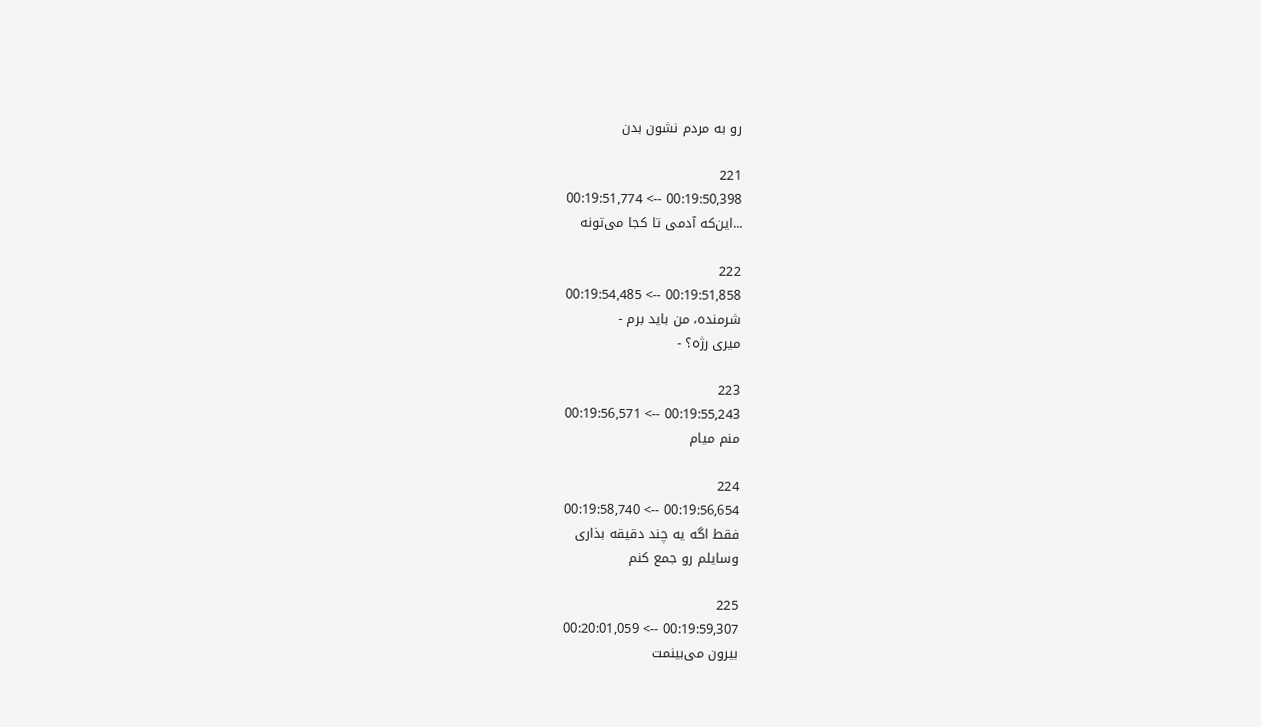رو به مردم نشون بدن

221
00:19:50,398 --> 00:19:51,774
...این‌که آدمی تا کجا می‌تونه

222
00:19:51,858 --> 00:19:54,485
شرمنده، من باید برم -
میری رژه؟ -

223
00:19:55,243 --> 00:19:56,571
منم میام

224
00:19:56,654 --> 00:19:58,740
فقط اگه یه چند دقیقه بذاری
وسایلم رو جمع کنم

225
00:19:59,307 --> 00:20:01,059
بیرون می‌بینمت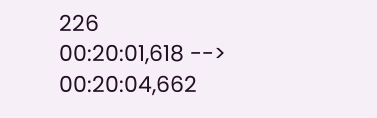226
00:20:01,618 --> 00:20:04,662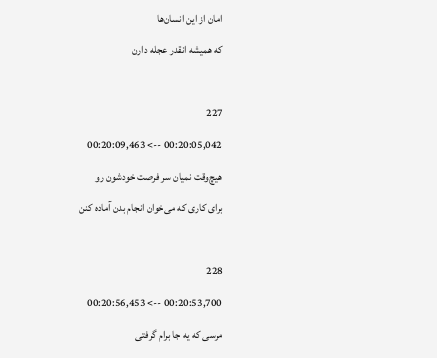امان از این انسان‌ها
که همیشه انقدر عجله دارن

227
00:20:05,042 --> 00:20:09,463
هیچ‌وقت نمیان سر فرصت خودشون رو
برای کاری که می‌خوان انجام بدن آماده کنن

228
00:20:53,700 --> 00:20:56,453
مرسی که یه جا برام گرفتی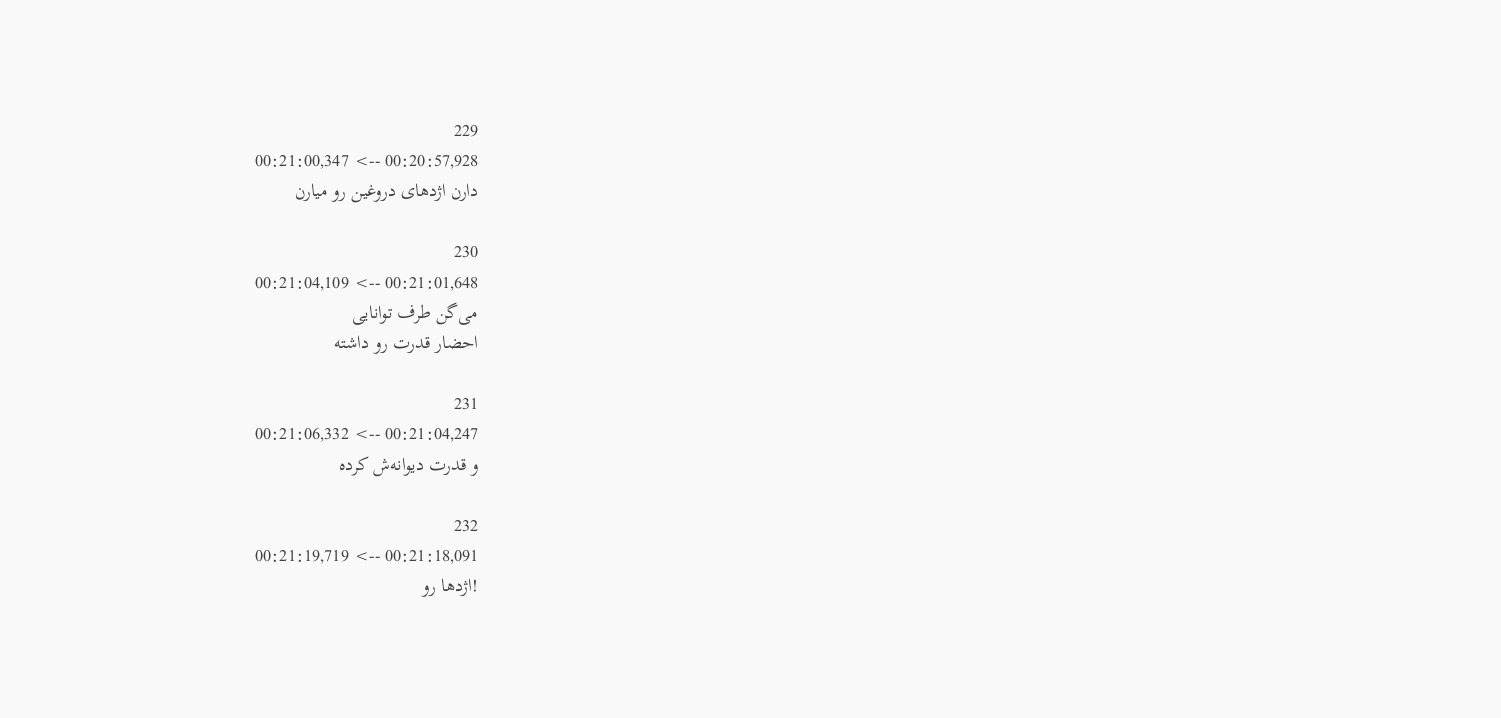229
00:20:57,928 --> 00:21:00,347
دارن اژدهای دروغین رو میارن

230
00:21:01,648 --> 00:21:04,109
می‌گن طرف توانایی
احضار قدرت رو داشته

231
00:21:04,247 --> 00:21:06,332
و قدرت دیوانه‌ش کرده

232
00:21:18,091 --> 00:21:19,719
!اژدها رو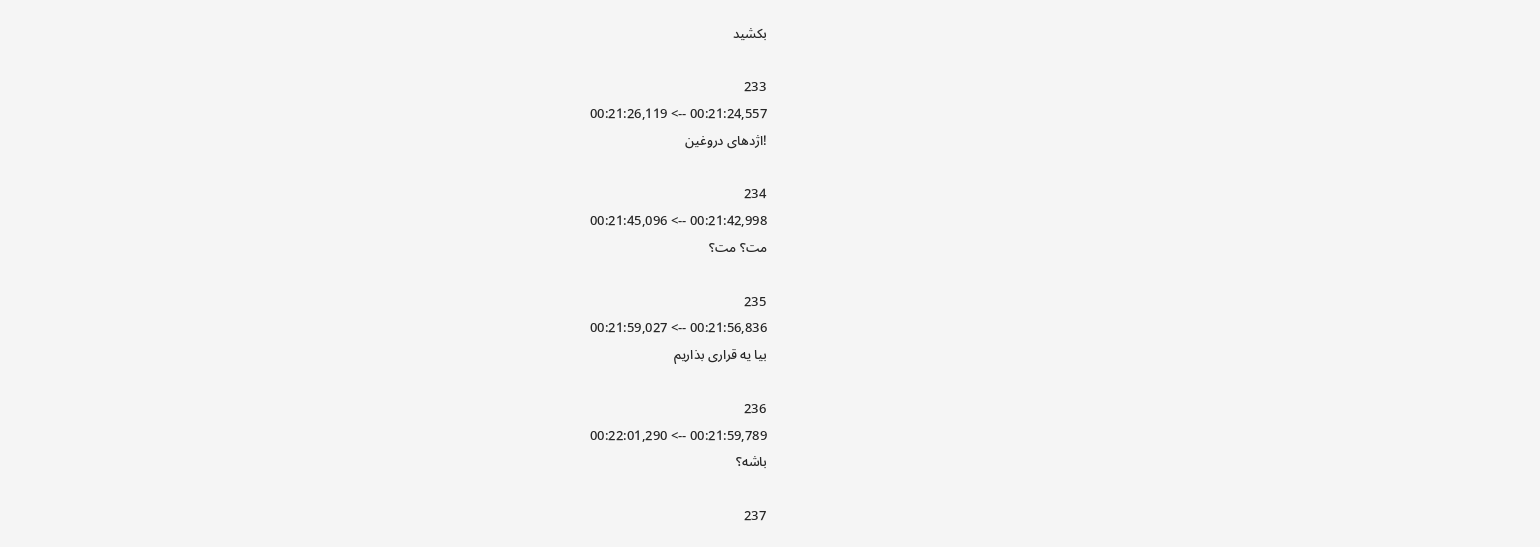بکشید

233
00:21:24,557 --> 00:21:26,119
!اژدهای دروغین

234
00:21:42,998 --> 00:21:45,096
مت؟ مت؟

235
00:21:56,836 --> 00:21:59,027
بیا یه قراری بذاریم

236
00:21:59,789 --> 00:22:01,290
باشه؟

237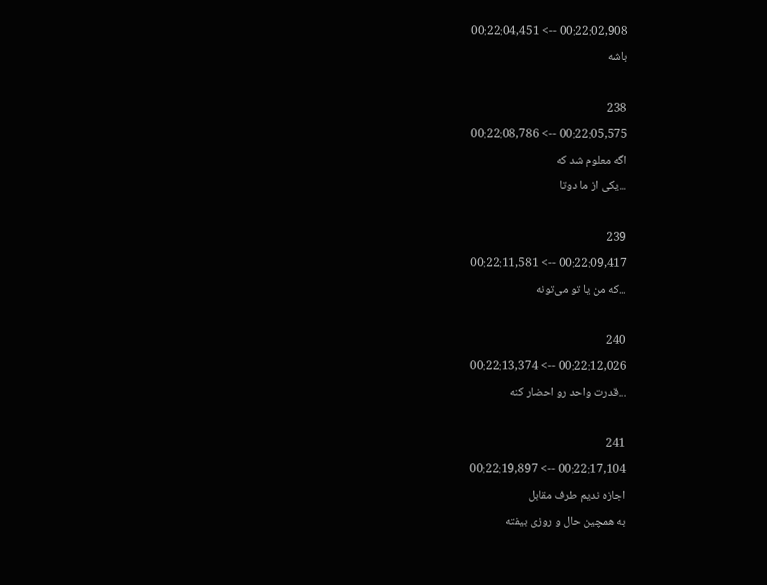00:22:02,908 --> 00:22:04,451
باشه

238
00:22:05,575 --> 00:22:08,786
اگه معلوم شد که
...یکی از ما دوتا

239
00:22:09,417 --> 00:22:11,581
...که من یا تو می‌تونه

240
00:22:12,026 --> 00:22:13,374
...قدرت واحد رو احضار کنه

241
00:22:17,104 --> 00:22:19,897
اجازه ندیم طرف مقابل
به همچین حال و روزی بیفته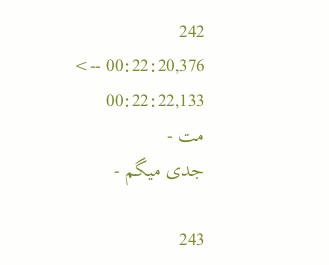242
00:22:20,376 --> 00:22:22,133
مت -
جدی میگم -

243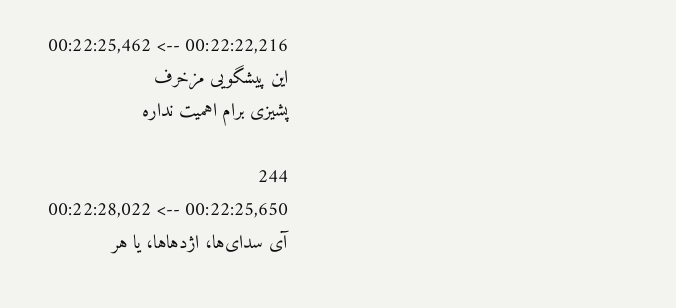00:22:22,216 --> 00:22:25,462
این پیشگویی مزخرف
پشیزی برام اهمیت نداره

244
00:22:25,650 --> 00:22:28,022
آی سدای‌ها، اژدهاها، یا هر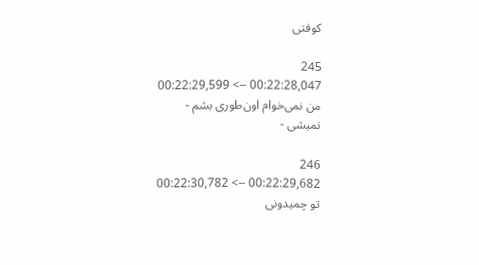کوفتی

245
00:22:28,047 --> 00:22:29,599
من نمی‌خوام اون‌طوری بشم -
نمیشی -

246
00:22:29,682 --> 00:22:30,782
تو چمیدونی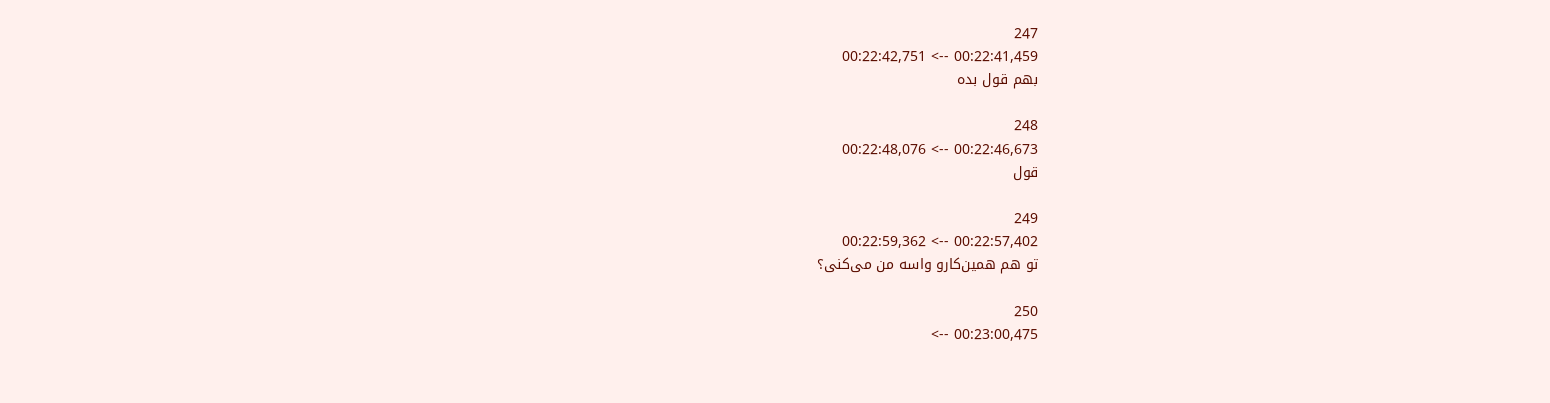247
00:22:41,459 --> 00:22:42,751
بهم قول بده

248
00:22:46,673 --> 00:22:48,076
قول

249
00:22:57,402 --> 00:22:59,362
تو هم همین‌کارو واسه من می‌کنی؟

250
00:23:00,475 -->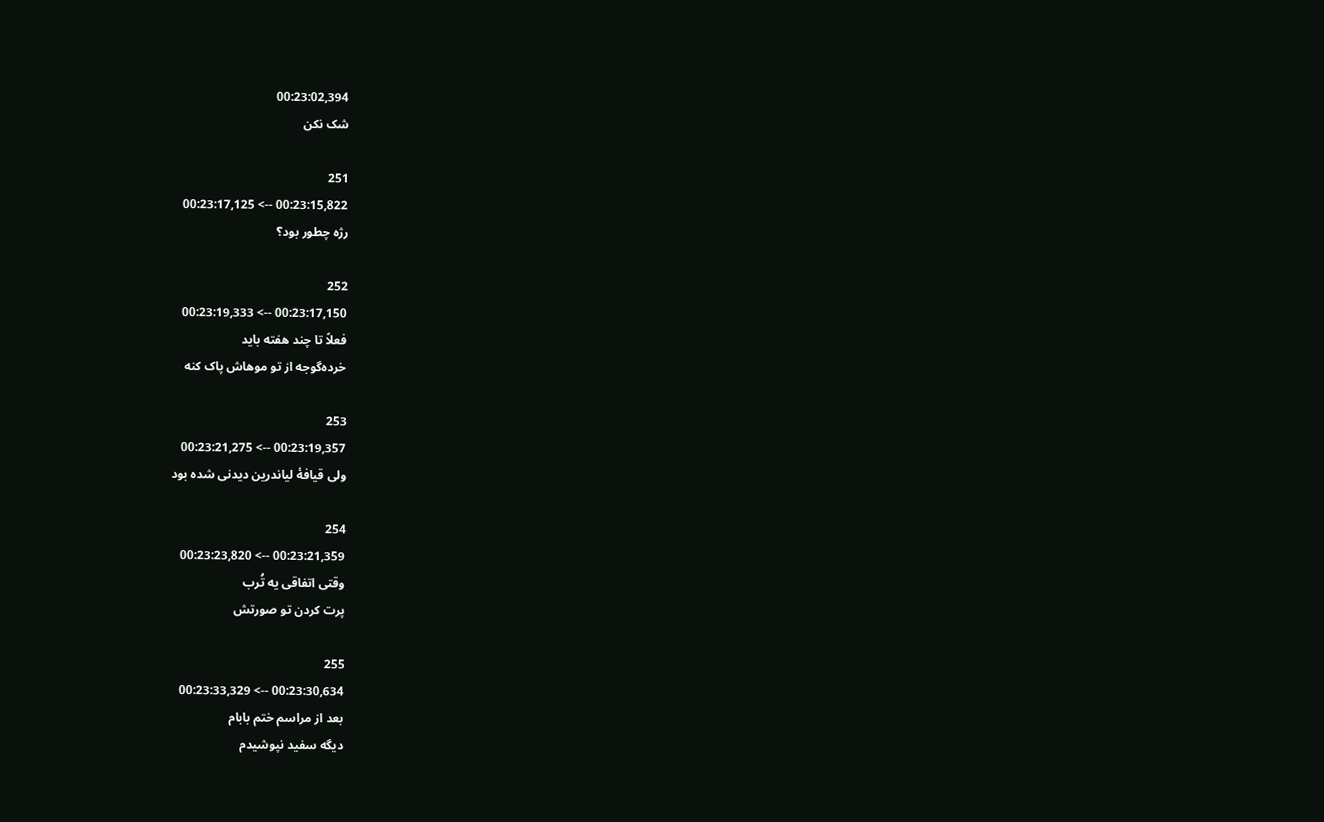00:23:02,394
شک نکن

251
00:23:15,822 --> 00:23:17,125
رژه چطور بود؟

252
00:23:17,150 --> 00:23:19,333
فعلاً تا چند هفته باید
خرده‌گوجه از تو موهاش پاک کنه

253
00:23:19,357 --> 00:23:21,275
ولی قیافۀ لیاندرین دیدنی شده بود

254
00:23:21,359 --> 00:23:23,820
وقتی اتفاقی یه تُرب
پرت کردن تو صورتش

255
00:23:30,634 --> 00:23:33,329
بعد از مراسم ختم بابام
دیگه سفید نپوشیدم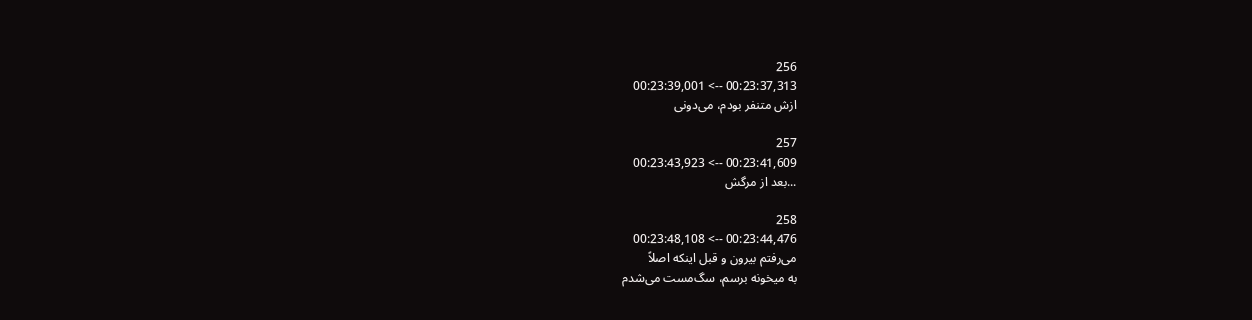256
00:23:37,313 --> 00:23:39,001
ازش متنفر بودم، می‌دونی

257
00:23:41,609 --> 00:23:43,923
...بعد از مرگش

258
00:23:44,476 --> 00:23:48,108
می‌رفتم بیرون و قبل اینکه اصلاً
به میخونه برسم، سگ‌مست می‌شدم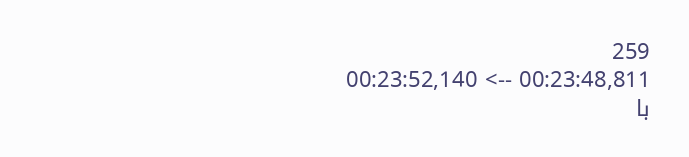259
00:23:48,811 --> 00:23:52,140
با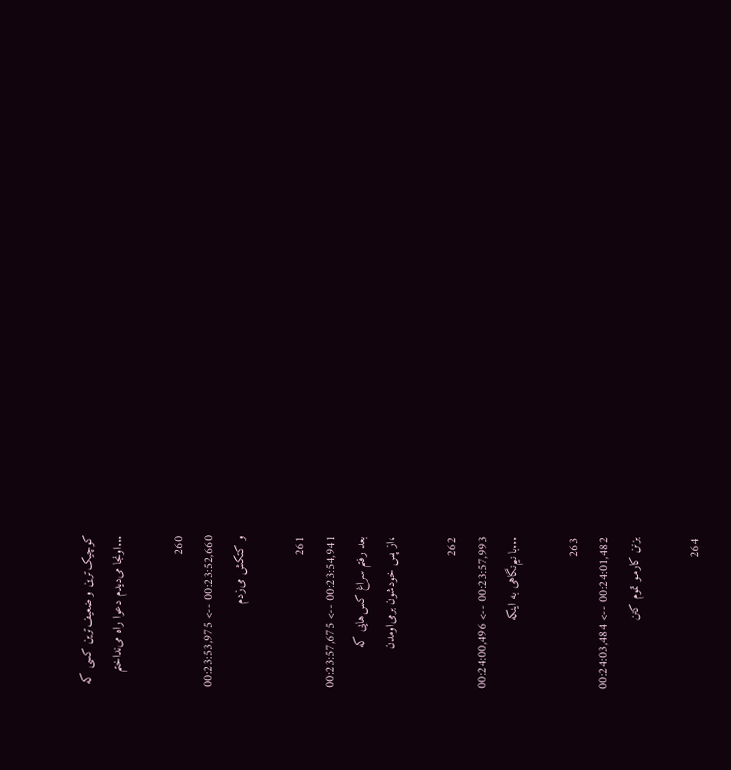کوچیک‌ترین و ضعیف‌ترین کسی که
...اونجا می‌دیدم دعوا راه می‌نداختم

260
00:23:52,660 --> 00:23:53,975
و کتکش می‌زدم

261
00:23:54,941 --> 00:23:57,675
بعد رفتم سراغ کس‌هایی که
،از پس خودشون برمی‌اومدن

262
00:23:57,993 --> 00:24:00,496
...با نیم‌نگاهی به اینکه

263
00:24:01,482 --> 00:24:03,484
بزنن کارمـو تموم کنن

264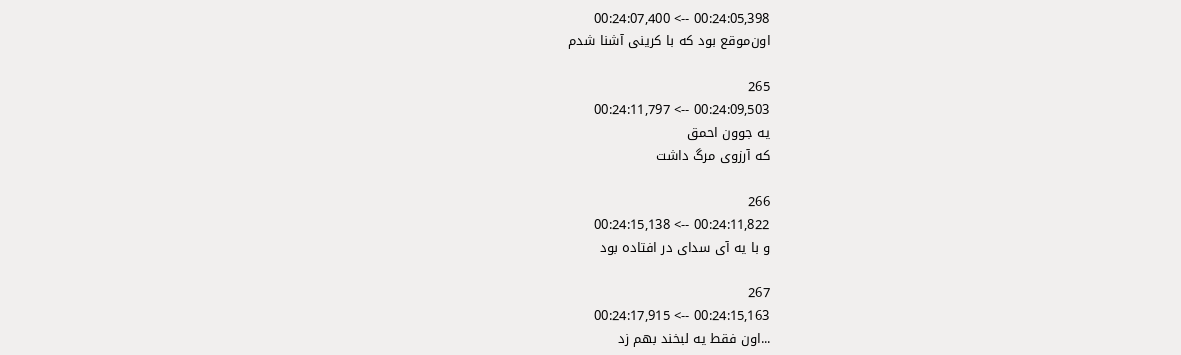00:24:05,398 --> 00:24:07,400
اون‌موقع بود که با کرینی آشنا شدم

265
00:24:09,503 --> 00:24:11,797
یه جوون احمق
که آرزوی مرگ داشت

266
00:24:11,822 --> 00:24:15,138
و با یه آی سدای در افتاده بود

267
00:24:15,163 --> 00:24:17,915
...اون فقط یه لبخند بهم زد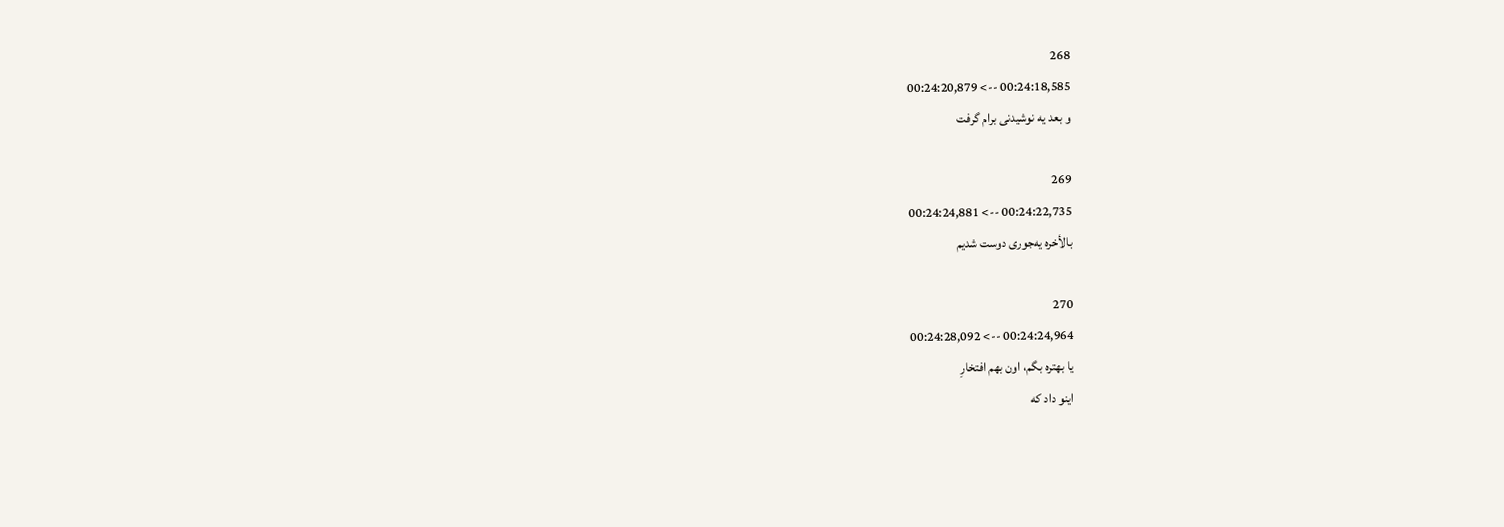268
00:24:18,585 --> 00:24:20,879
و بعد یه نوشیدنی برام گرفت

269
00:24:22,735 --> 00:24:24,881
بالأخره یه‌جوری دوست شدیم

270
00:24:24,964 --> 00:24:28,092
یا بهتره بگم، اون بهم افتخارِ
اینو داد که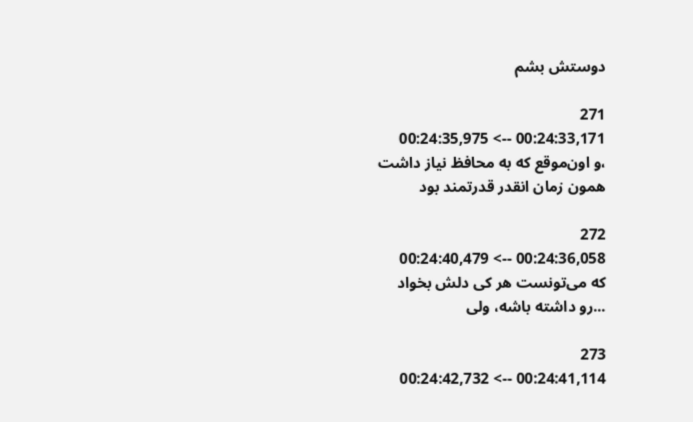دوستش بشم

271
00:24:33,171 --> 00:24:35,975
،و اون‌موقع که به محافظ نیاز داشت
همون زمان انقدر قدرتمند بود

272
00:24:36,058 --> 00:24:40,479
که می‌تونست هر کی دلش بخواد
...رو داشته باشه، ولی

273
00:24:41,114 --> 00:24:42,732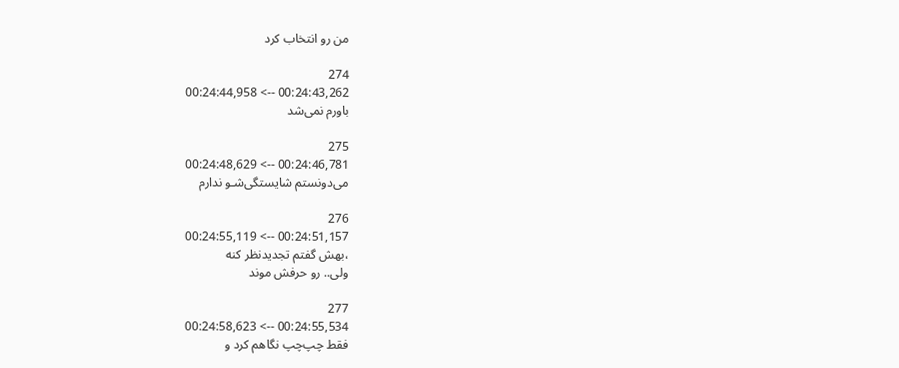من رو انتخاب کرد

274
00:24:43,262 --> 00:24:44,958
باورم نمی‌شد

275
00:24:46,781 --> 00:24:48,629
می‌دونستم شایستگی‌شـو ندارم

276
00:24:51,157 --> 00:24:55,119
،بهش گفتم تجدیدنظر کنه
ولی.. رو حرفش موند

277
00:24:55,534 --> 00:24:58,623
فقط چپ‌چپ نگاهم کرد و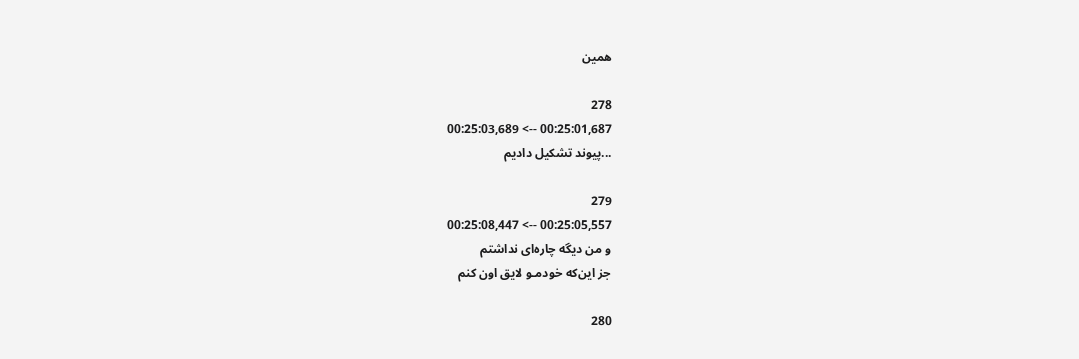همین

278
00:25:01,687 --> 00:25:03,689
...پیوند تشکیل دادیم

279
00:25:05,557 --> 00:25:08,447
و من دیگه چاره‌ای نداشتم
جز این‌که خودمـو لایق اون کنم

280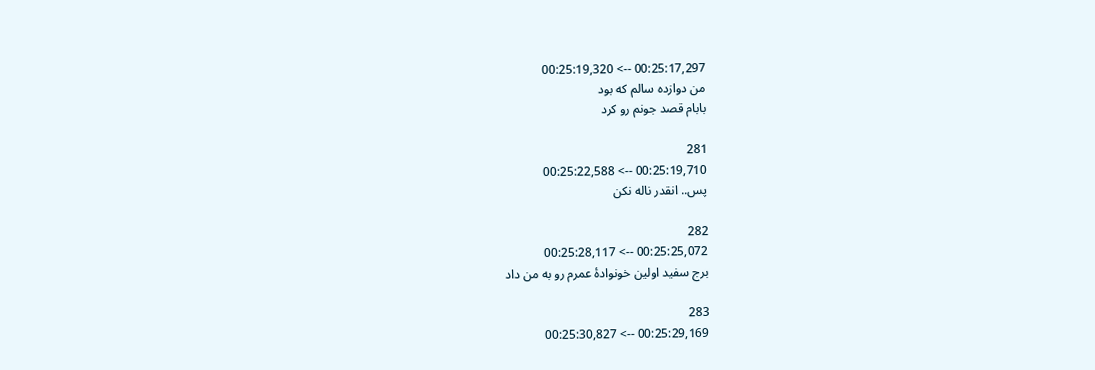00:25:17,297 --> 00:25:19,320
من دوازده سالم که بود
بابام قصد جونم رو کرد

281
00:25:19,710 --> 00:25:22,588
پس.. انقدر ناله نکن

282
00:25:25,072 --> 00:25:28,117
برج سفید اولین خونوادۀ عمرم رو به من داد

283
00:25:29,169 --> 00:25:30,827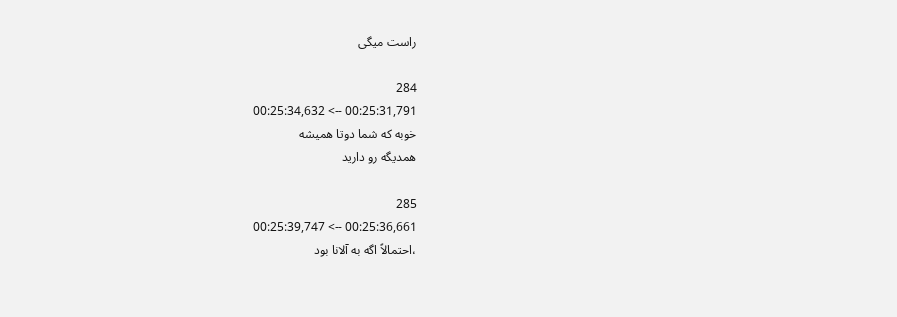راست میگی

284
00:25:31,791 --> 00:25:34,632
خوبه که شما دوتا همیشه
همدیگه رو دارید

285
00:25:36,661 --> 00:25:39,747
،احتمالاً اگه به آلانا بود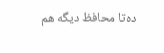ده‌تا محافظ دیگه هم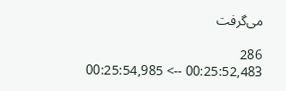می‌گرفت

286
00:25:52,483 --> 00:25:54,985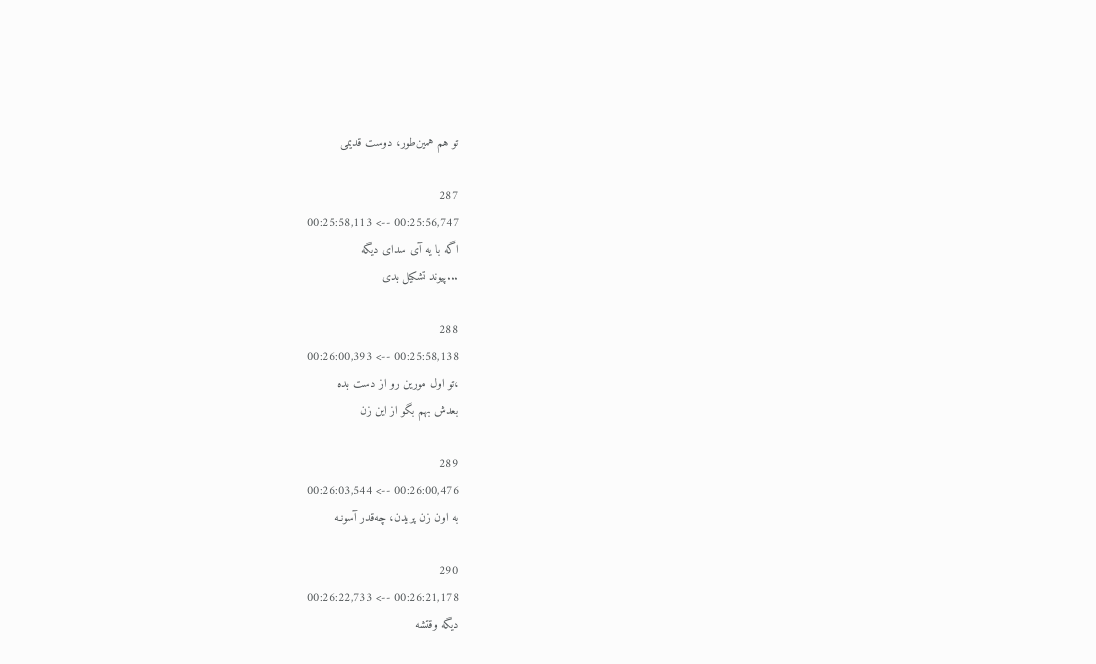تو هم همین‌طور، دوست قدیمی

287
00:25:56,747 --> 00:25:58,113
اگه با یه آی سدای دیگه
...پیوند تشکیل بدی

288
00:25:58,138 --> 00:26:00,393
،تو اول مورین رو از دست بده
بعدش بهم بگو از این زن

289
00:26:00,476 --> 00:26:03,544
به اون زن پریدن، چه‌قدر آسونـه

290
00:26:21,178 --> 00:26:22,733
دیگه وقتشه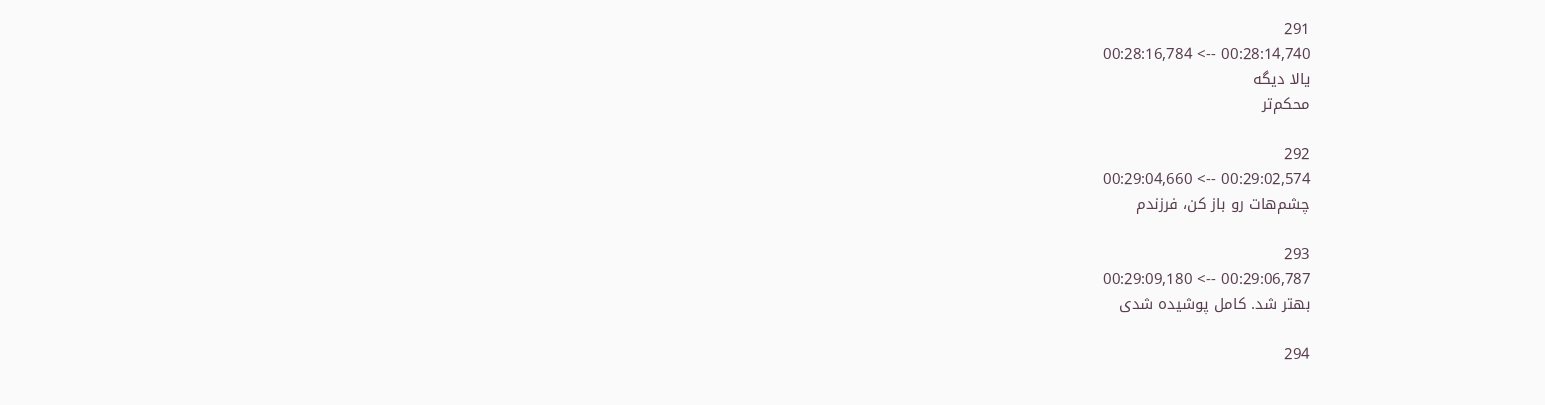291
00:28:14,740 --> 00:28:16,784
یالا دیگه
محکم‌تر

292
00:29:02,574 --> 00:29:04,660
چشم‌هات رو باز کن، فرزندم

293
00:29:06,787 --> 00:29:09,180
بهتر شد. کامل پوشیده شدی

294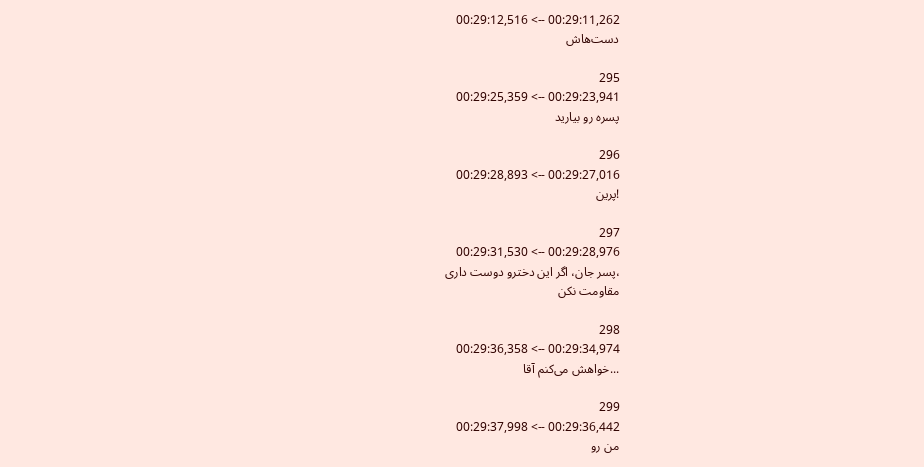00:29:11,262 --> 00:29:12,516
دست‌هاش

295
00:29:23,941 --> 00:29:25,359
پسره رو بیارید

296
00:29:27,016 --> 00:29:28,893
!پرین

297
00:29:28,976 --> 00:29:31,530
،پسر جان، اگر این دخترو دوست داری
مقاومت نکن

298
00:29:34,974 --> 00:29:36,358
...خواهش می‌کنم آقا

299
00:29:36,442 --> 00:29:37,998
من رو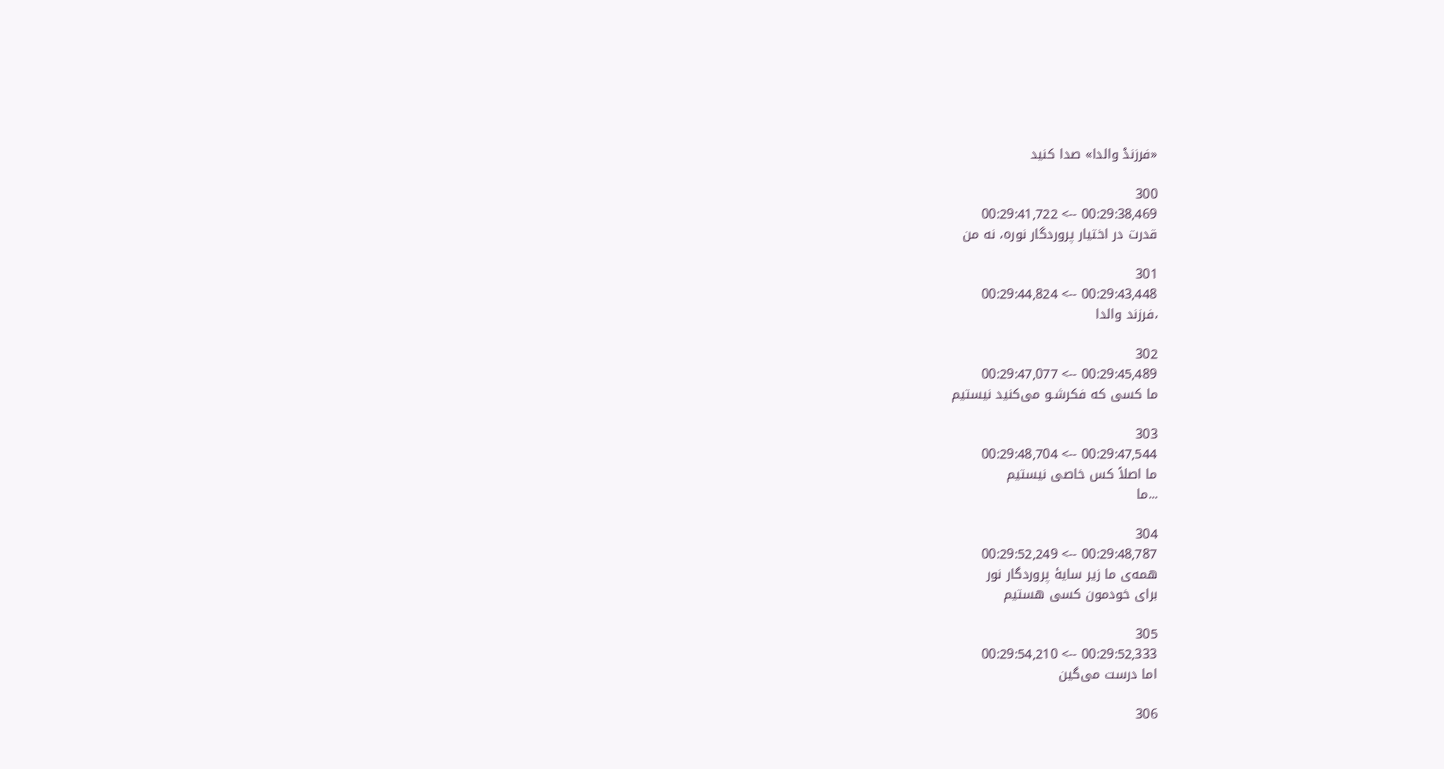«فرزندْ والدا» صدا کنید

300
00:29:38,469 --> 00:29:41,722
قدرت در اختیار پروردگار نوره، نه من

301
00:29:43,448 --> 00:29:44,824
،فرزند والدا

302
00:29:45,489 --> 00:29:47,077
ما کسی که فکرشـو می‌کنید نیستیم

303
00:29:47,544 --> 00:29:48,704
ما اصلاً کس خاصی نیستیم
...ما

304
00:29:48,787 --> 00:29:52,249
همه‌ی ما زیر سایۀ پروردگار نور
برای خودمون کسی هستیم

305
00:29:52,333 --> 00:29:54,210
اما درست می‌گین

306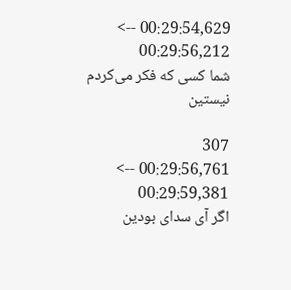00:29:54,629 --> 00:29:56,212
شما کسی که فکر می‌کردم نیستین

307
00:29:56,761 --> 00:29:59,381
اگر آی سدای بودین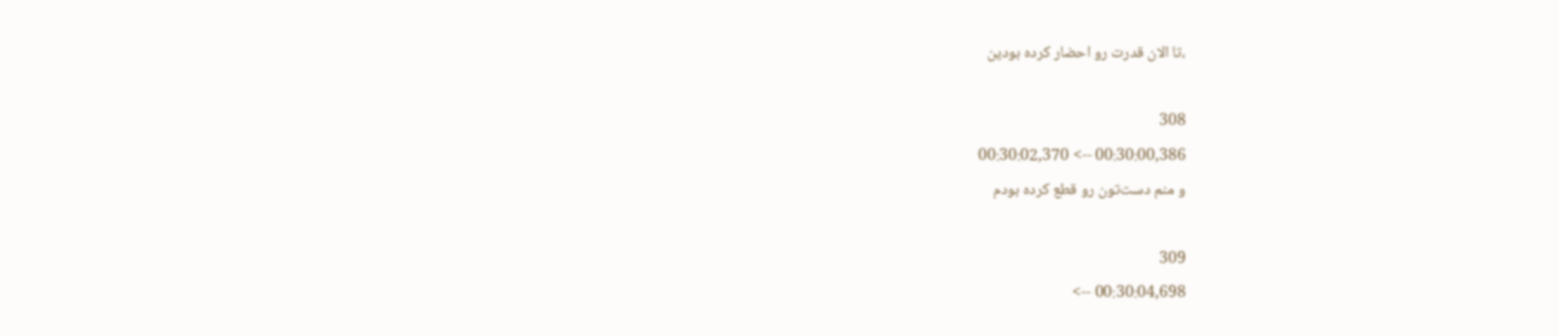،تا الان قدرت رو احضار کرده بودین

308
00:30:00,386 --> 00:30:02,370
و منم دست‌تون رو قطع کرده بودم

309
00:30:04,698 -->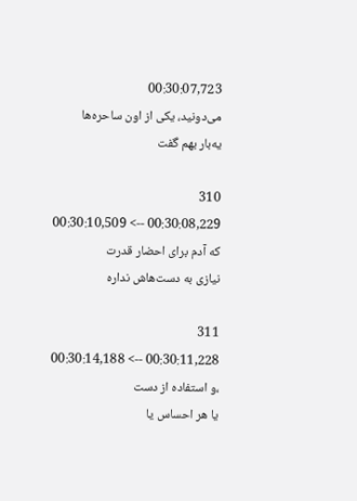00:30:07,723
می‌دونید، یکی از اون ساحره‌ها
یه‌بار بهم گفت

310
00:30:08,229 --> 00:30:10,509
که آدم برای احضار قدرت
نیازی به دست‌هاش نداره

311
00:30:11,228 --> 00:30:14,188
،و استفاده از دست
یا هر احساس یا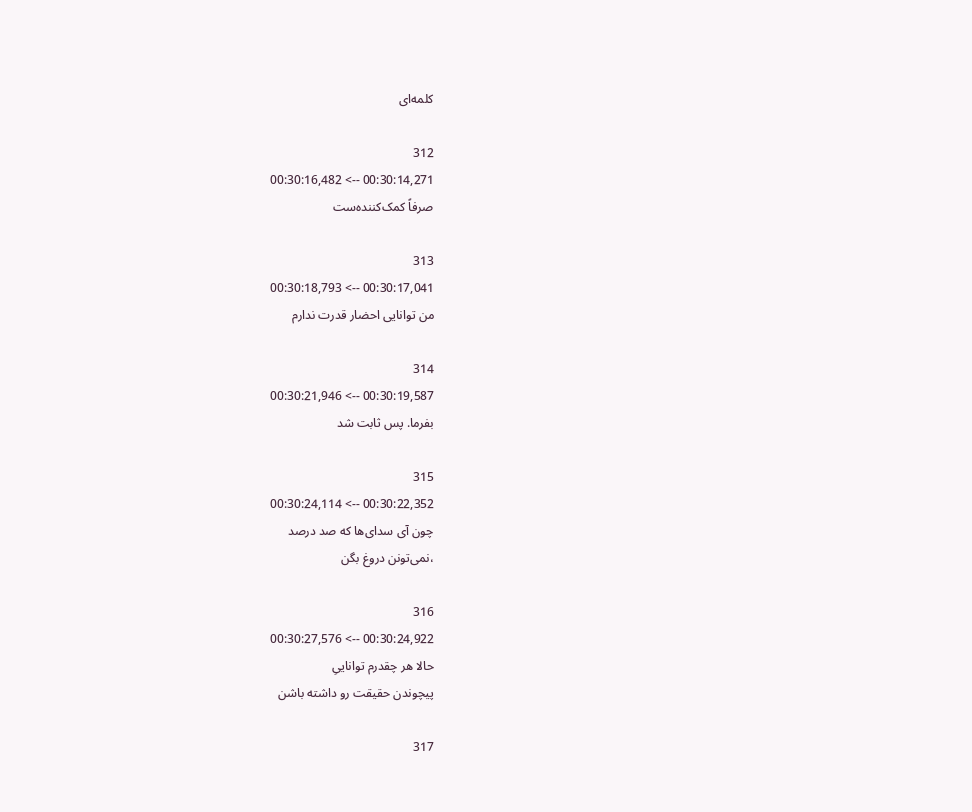کلمه‌ای

312
00:30:14,271 --> 00:30:16,482
صرفاً کمک‌کننده‌ست

313
00:30:17,041 --> 00:30:18,793
من توانایی احضار قدرت ندارم

314
00:30:19,587 --> 00:30:21,946
بفرما. پس ثابت شد

315
00:30:22,352 --> 00:30:24,114
چون آی سدای‌ها که صد درصد
،نمی‌تونن دروغ بگن

316
00:30:24,922 --> 00:30:27,576
حالا هر چقدرم تواناییِ
پیچوندن حقیقت رو داشته باشن

317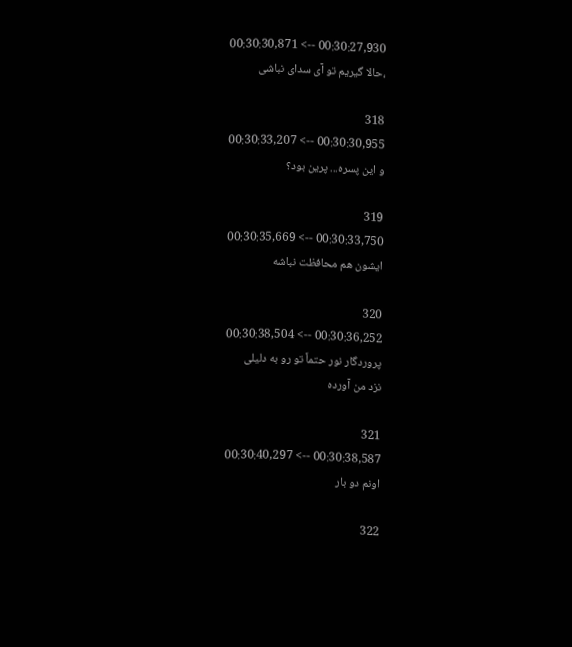00:30:27,930 --> 00:30:30,871
،حالا گیریم تو آی سدای نباشی

318
00:30:30,955 --> 00:30:33,207
و این پسره... پرین بود؟

319
00:30:33,750 --> 00:30:35,669
ایشون هم محافظت نباشه

320
00:30:36,252 --> 00:30:38,504
پروردگار نور حتماً تو رو به دلیلی
نزد من آورده

321
00:30:38,587 --> 00:30:40,297
اونم دو بار

322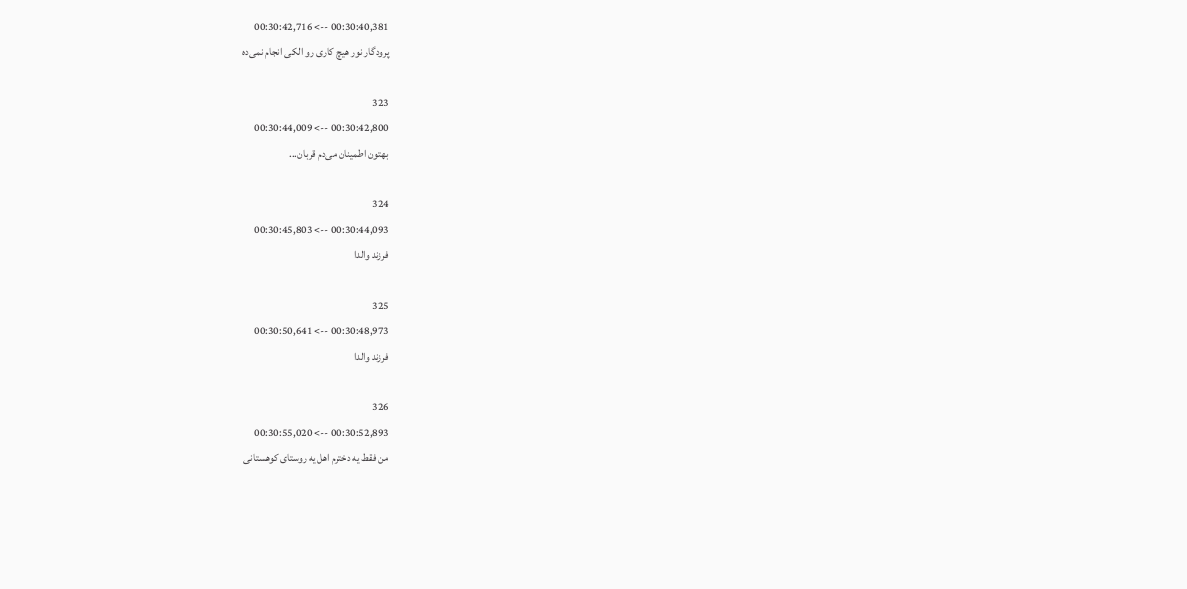00:30:40,381 --> 00:30:42,716
پرودگار نور هیچ کاری رو الکی انجام نمی‌ده

323
00:30:42,800 --> 00:30:44,009
بهتون اطمینان می‌دم قربان...

324
00:30:44,093 --> 00:30:45,803
فرزند والدا

325
00:30:48,973 --> 00:30:50,641
فرزند والدا

326
00:30:52,893 --> 00:30:55,020
من فقط یه دخترم اهل یه روستای کوهستانی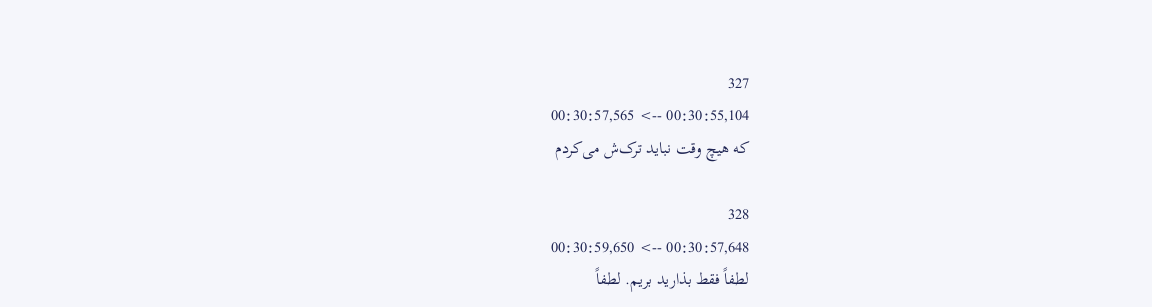327
00:30:55,104 --> 00:30:57,565
که هیچ وقت نباید ترک‌ش می‌کردم

328
00:30:57,648 --> 00:30:59,650
لطفاً فقط بذارید بریم. لطفاً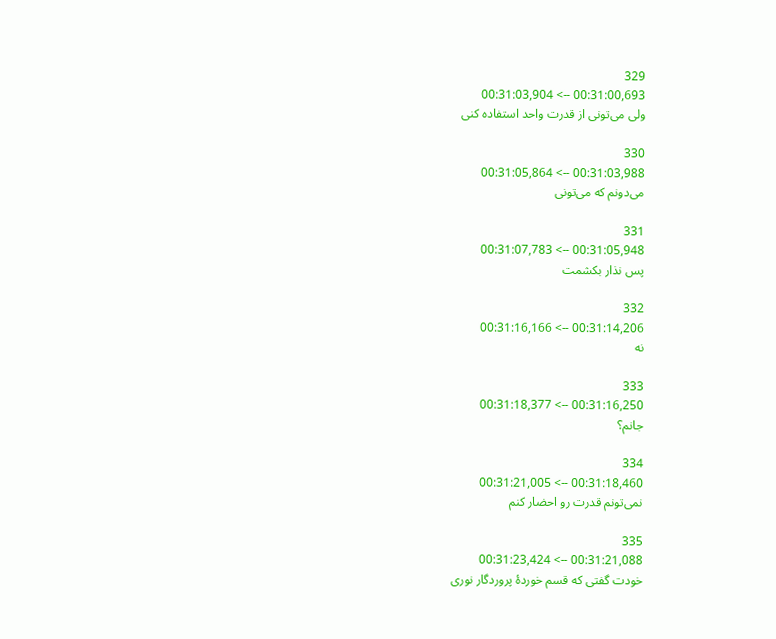329
00:31:00,693 --> 00:31:03,904
ولی می‌تونی از قدرت واحد استفاده کنی

330
00:31:03,988 --> 00:31:05,864
می‌دونم که می‌تونی

331
00:31:05,948 --> 00:31:07,783
پس نذار بکشمت

332
00:31:14,206 --> 00:31:16,166
نه

333
00:31:16,250 --> 00:31:18,377
جانم؟

334
00:31:18,460 --> 00:31:21,005
نمی‌تونم قدرت رو احضار کنم

335
00:31:21,088 --> 00:31:23,424
خودت گفتی که قسم خوردهٔ پروردگار نوری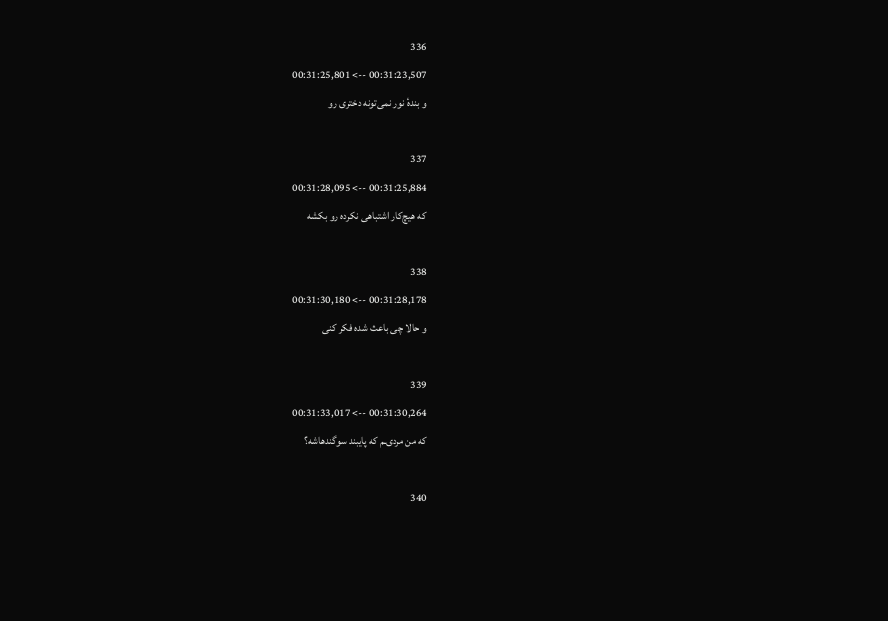336
00:31:23,507 --> 00:31:25,801
و بندهٔ نور نمی‌تونه دختری رو

337
00:31:25,884 --> 00:31:28,095
که هیچ‌کار اشتباهی نکرده رو بکشه

338
00:31:28,178 --> 00:31:30,180
و حالا چی باعث شده فکر کنی

339
00:31:30,264 --> 00:31:33,017
که من مردی‌ـم که پایبند سوگندهاشه؟

340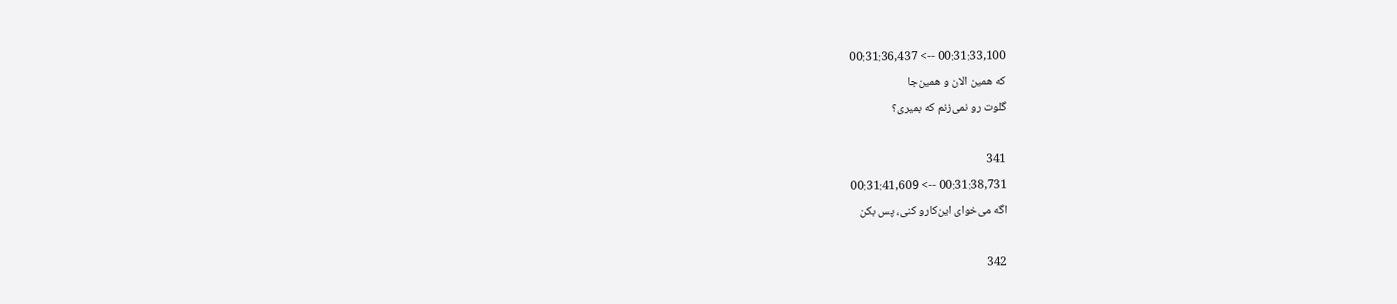00:31:33,100 --> 00:31:36,437
که همین الان و همین‌جا
گلوت رو نمی‌زنم که بمیری‌؟

341
00:31:38,731 --> 00:31:41,609
اگه می‌خوای این‌کارو کنی، پس بکن

342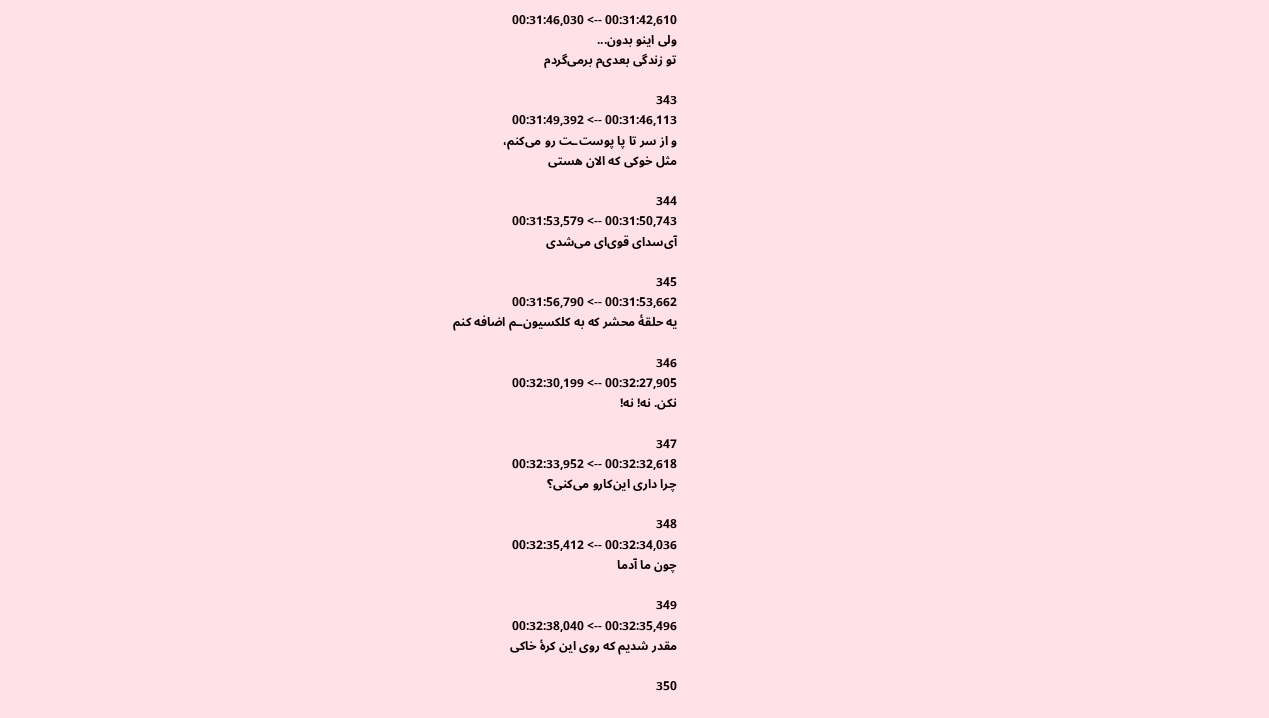00:31:42,610 --> 00:31:46,030
ولی اینو بدون...
تو زندگی بعدی‌م برمی‌گردم

343
00:31:46,113 --> 00:31:49,392
و از سر تا پا پوست‌ـت رو می‌کنم،
مثل خوکی که الان هستی

344
00:31:50,743 --> 00:31:53,579
آی‌سدای قوی‌ای می‌شدی

345
00:31:53,662 --> 00:31:56,790
یه حلقهٔ محشر که به کلکسیون‌ـم اضافه کنم

346
00:32:27,905 --> 00:32:30,199
نکن. نه! نه!

347
00:32:32,618 --> 00:32:33,952
چرا داری این‌کارو می‌کنی؟

348
00:32:34,036 --> 00:32:35,412
چون ما آدما

349
00:32:35,496 --> 00:32:38,040
مقدر شدیم که روی این کرهٔ خاکی

350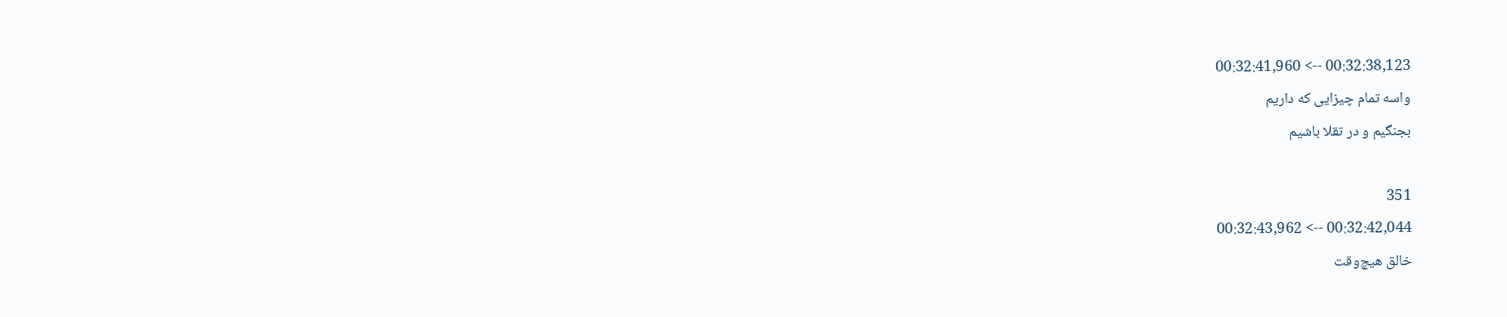00:32:38,123 --> 00:32:41,960
واسه تمام چیزایی که داریم
بجنگیم و در تقلا باشیم

351
00:32:42,044 --> 00:32:43,962
خالق هیچ‌وقت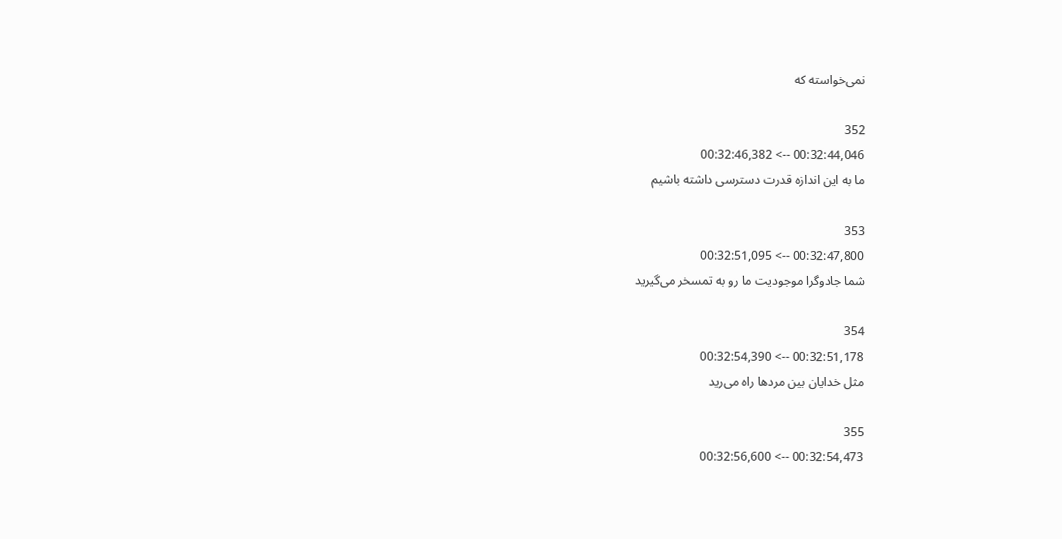نمی‌خواسته که

352
00:32:44,046 --> 00:32:46,382
ما به این اندازه قدرت دسترسی داشته باشیم

353
00:32:47,800 --> 00:32:51,095
شما جادوگرا موجودیت ما رو به تمسخر می‌گیرید

354
00:32:51,178 --> 00:32:54,390
مثل خدایان بین مردها راه می‌رید

355
00:32:54,473 --> 00:32:56,600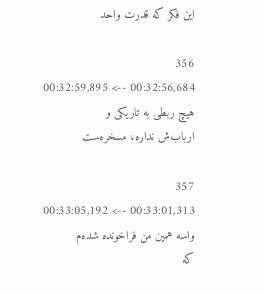این فکر که قدرت واحد

356
00:32:56,684 --> 00:32:59,895
هیچ ربطی به تاریکی و
ارباب‌ش نداره، مسخره‌ست

357
00:33:01,313 --> 00:33:05,192
واسه همین من فراخونده شده‌م
که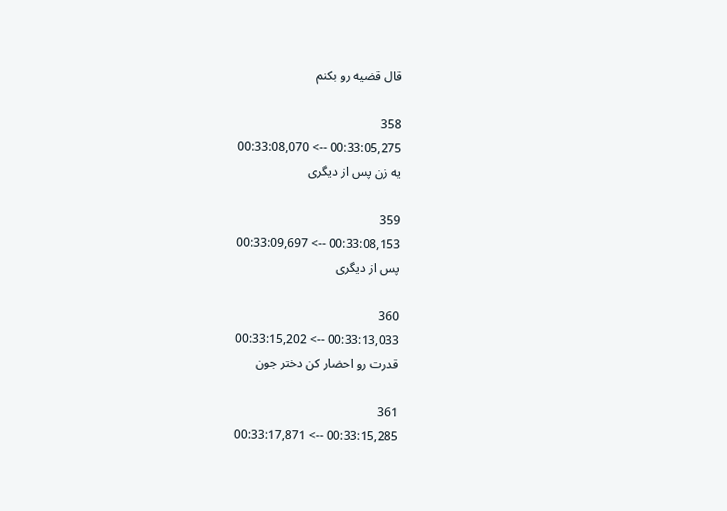قال قضیه رو بکنم

358
00:33:05,275 --> 00:33:08,070
یه زن پس از دیگری

359
00:33:08,153 --> 00:33:09,697
پس از دیگری

360
00:33:13,033 --> 00:33:15,202
قدرت رو احضار کن دختر جون

361
00:33:15,285 --> 00:33:17,871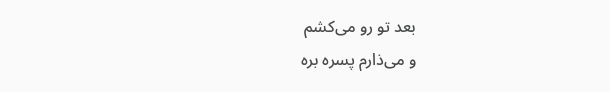بعد تو رو می‌کشم
و می‌ذارم پسره بره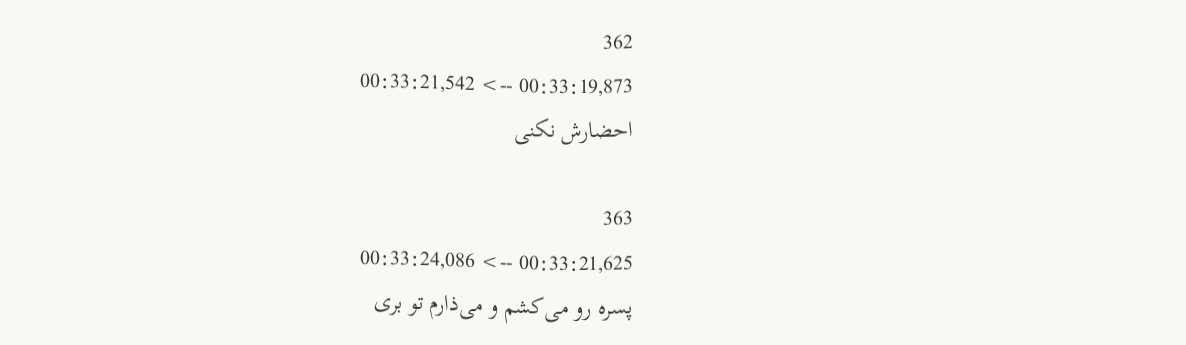362
00:33:19,873 --> 00:33:21,542
احضارش نکنی

363
00:33:21,625 --> 00:33:24,086
پسره رو می‌کشم و می‌ذارم تو بری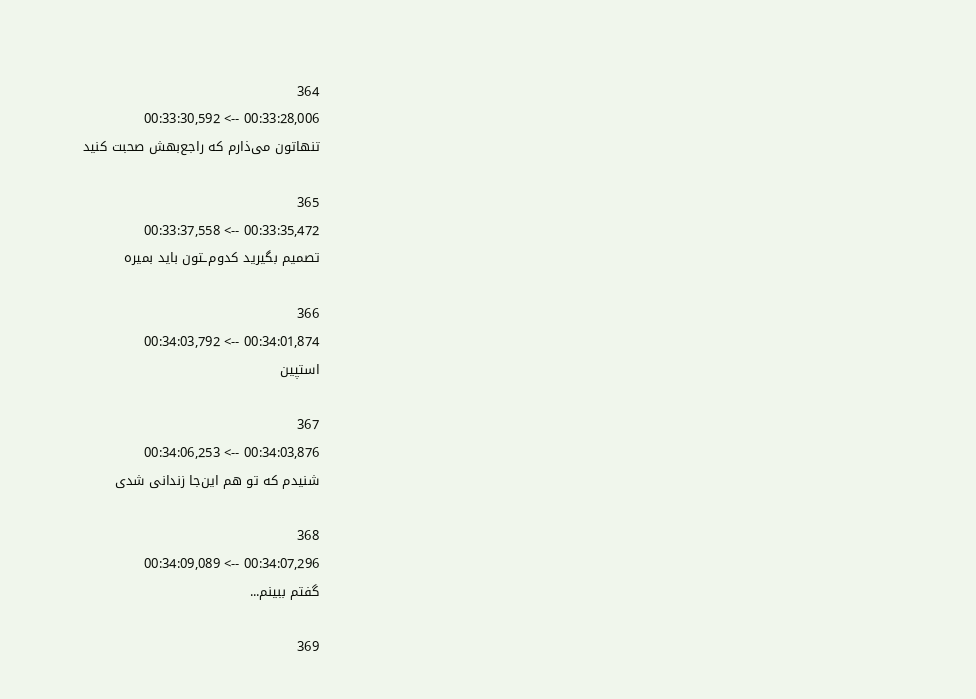364
00:33:28,006 --> 00:33:30,592
تنهاتون می‌ذارم که راجع‌بهش صحبت کنید

365
00:33:35,472 --> 00:33:37,558
تصمیم بگیرید کدوم‌ـتون باید بمیره

366
00:34:01,874 --> 00:34:03,792
استپین

367
00:34:03,876 --> 00:34:06,253
شنیدم که تو هم این‌جا زندانی شدی

368
00:34:07,296 --> 00:34:09,089
گفتم ببینم...

369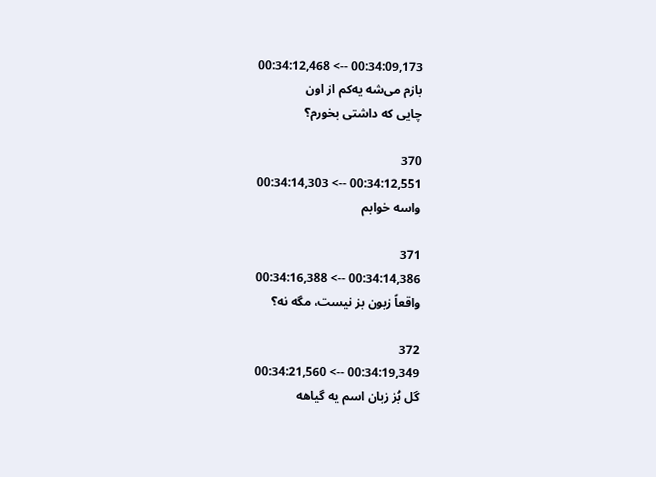00:34:09,173 --> 00:34:12,468
بازم می‌شه یه‌کم از اون
چایی که داشتی بخورم؟

370
00:34:12,551 --> 00:34:14,303
واسه خوابم

371
00:34:14,386 --> 00:34:16,388
واقعاً زبون بز نیست، مگه نه؟

372
00:34:19,349 --> 00:34:21,560
گل بُز زبان اسم یه گیاهه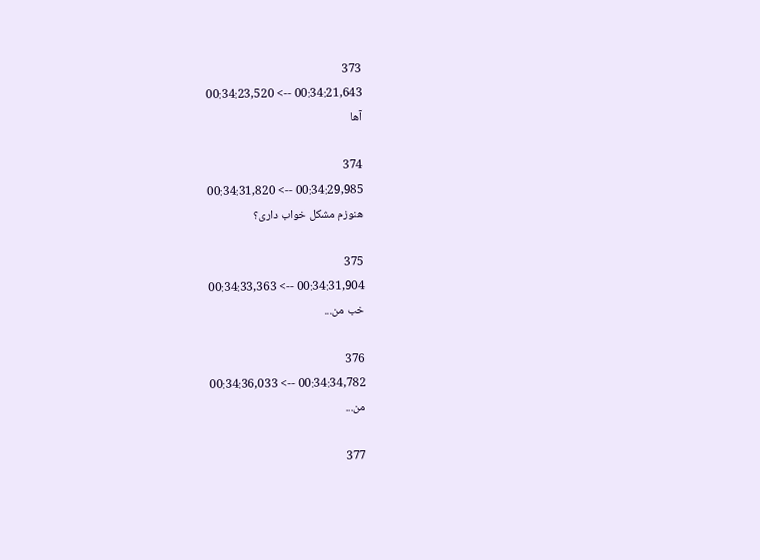373
00:34:21,643 --> 00:34:23,520
آها

374
00:34:29,985 --> 00:34:31,820
هنوزم مشکل خواب داری؟

375
00:34:31,904 --> 00:34:33,363
خب من...

376
00:34:34,782 --> 00:34:36,033
من...

377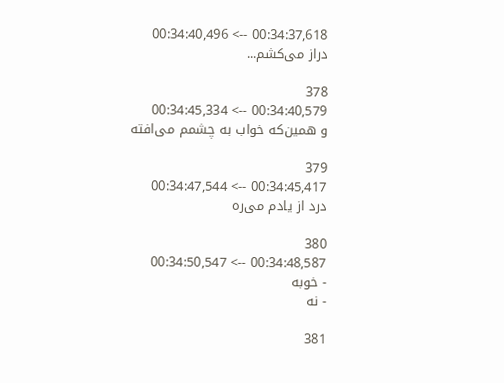00:34:37,618 --> 00:34:40,496
دراز می‌کشم...

378
00:34:40,579 --> 00:34:45,334
و همین‌که خواب به چشمم می‌افته

379
00:34:45,417 --> 00:34:47,544
درد از یادم می‌ره

380
00:34:48,587 --> 00:34:50,547
- خوبه
- نه

381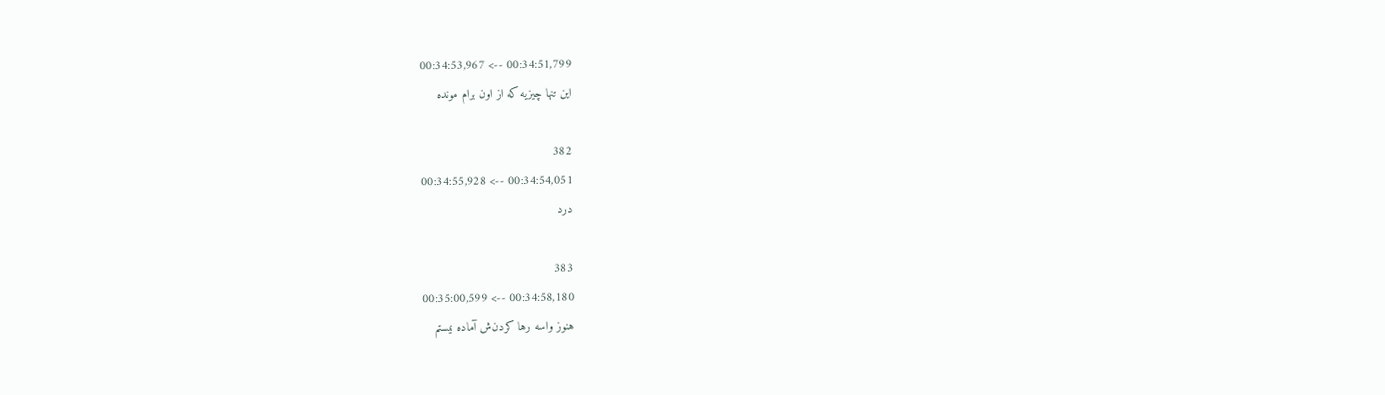00:34:51,799 --> 00:34:53,967
این تنها چیزیه که از اون برام مونده

382
00:34:54,051 --> 00:34:55,928
درد

383
00:34:58,180 --> 00:35:00,599
هنوز واسه رها کردن‌ش آماده نیستم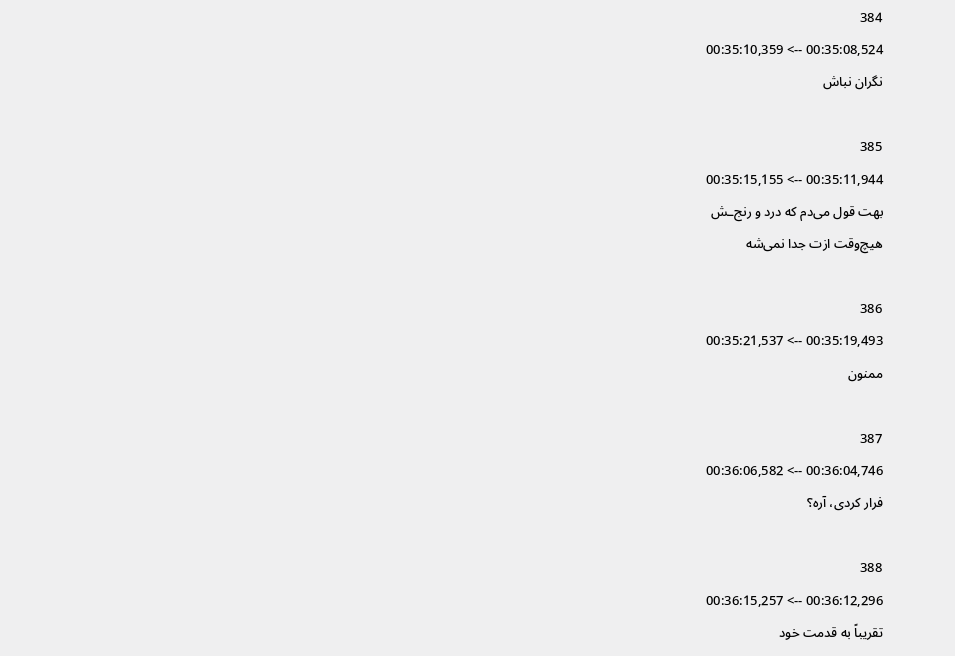384
00:35:08,524 --> 00:35:10,359
نگران نباش

385
00:35:11,944 --> 00:35:15,155
بهت قول می‌دم که درد و رنج‌ـش
هیچ‌وقت ازت جدا نمی‌شه

386
00:35:19,493 --> 00:35:21,537
ممنون

387
00:36:04,746 --> 00:36:06,582
فرار کردی، آره؟

388
00:36:12,296 --> 00:36:15,257
تقریباً به قدمت خود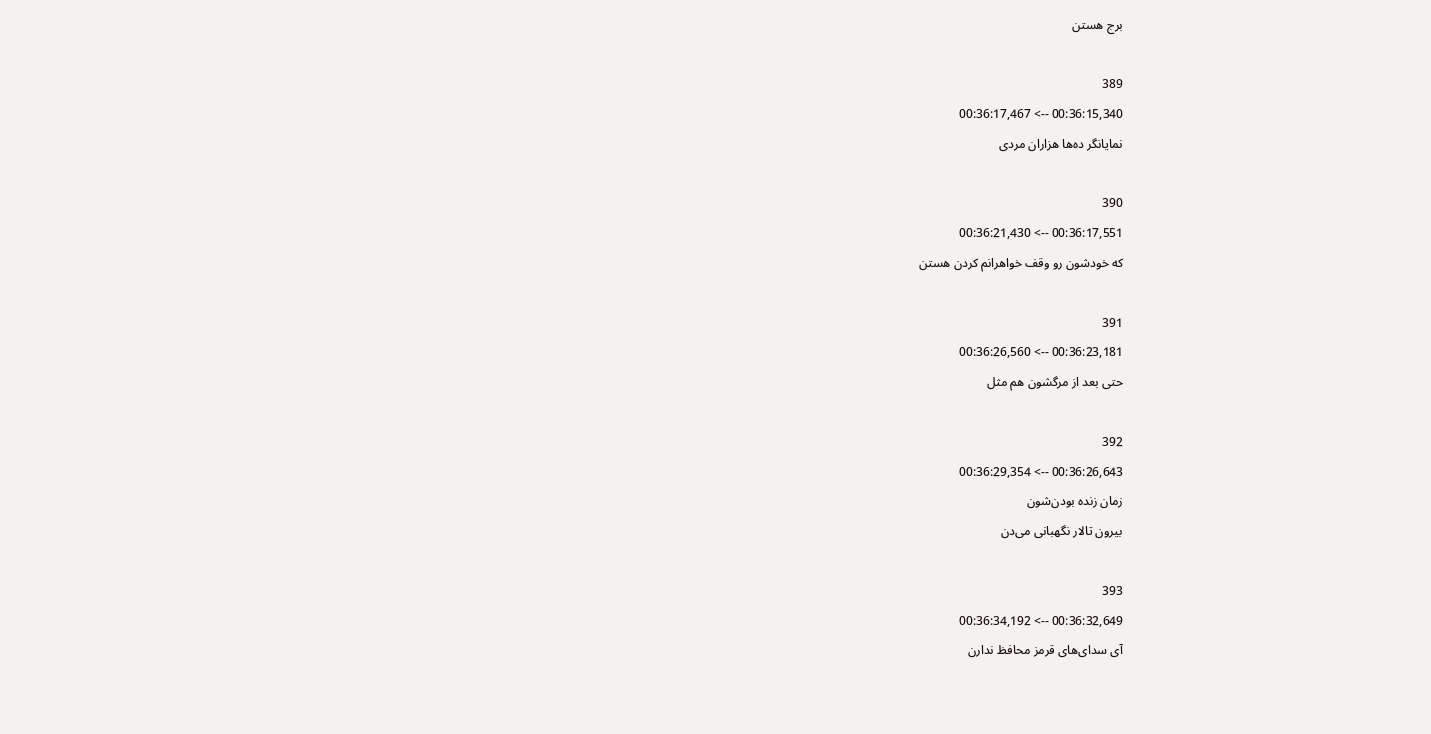برج هستن

389
00:36:15,340 --> 00:36:17,467
نمایانگر ده‌ها هزاران مردی

390
00:36:17,551 --> 00:36:21,430
که خودشون رو وقف خواهرانم کردن هستن

391
00:36:23,181 --> 00:36:26,560
حتی بعد از مرگشون هم مثل

392
00:36:26,643 --> 00:36:29,354
زمان زنده بودن‌شون
بیرون تالار نگهبانی می‌دن

393
00:36:32,649 --> 00:36:34,192
آی ‌سدای‌های قرمز محافظ ندارن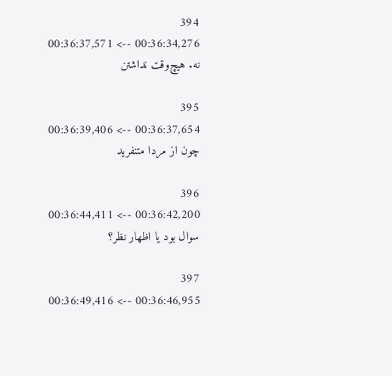394
00:36:34,276 --> 00:36:37,571
نه. هیچ‌وقت نداشتن

395
00:36:37,654 --> 00:36:39,406
چون از مردا متنفرید

396
00:36:42,200 --> 00:36:44,411
سوال بود یا اظهار نظر؟

397
00:36:46,955 --> 00:36:49,416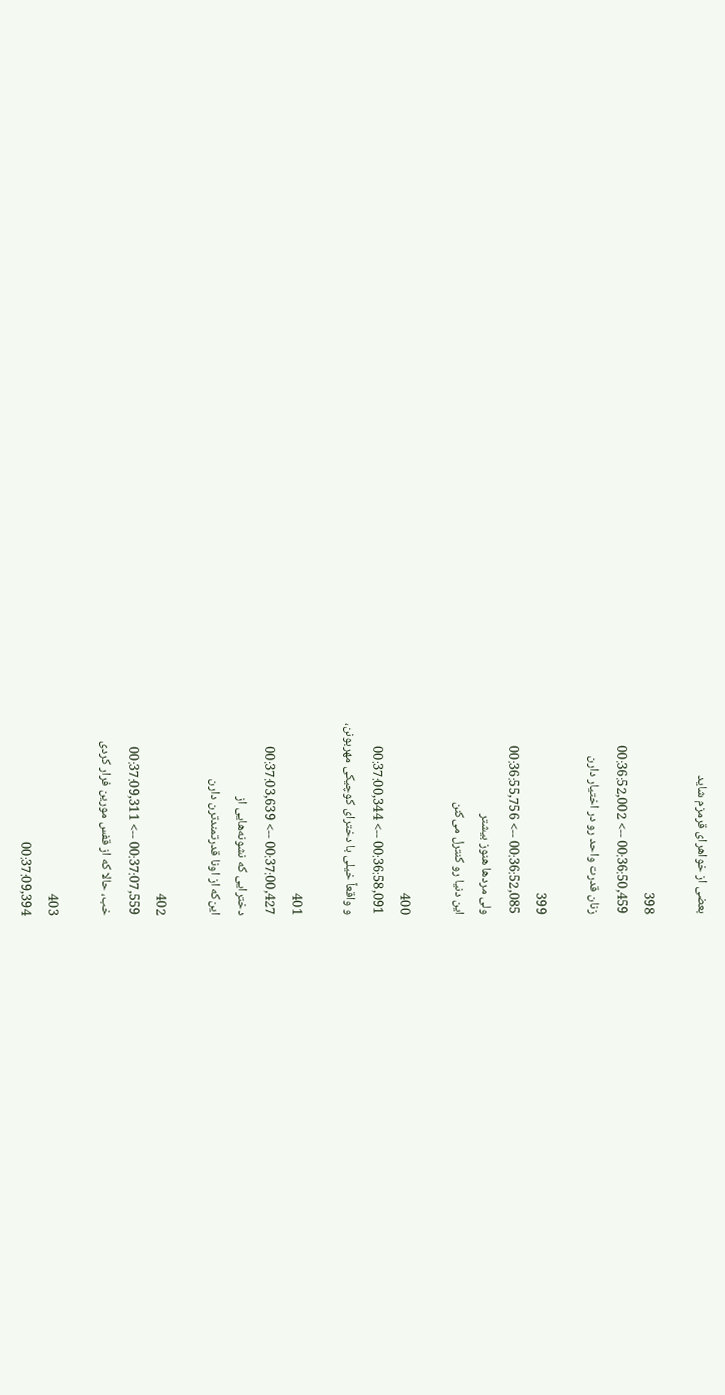بعضی از خواهرای قرمزم شاید

398
00:36:50,459 --> 00:36:52,002
زنان قدرت واحد رو در اختیار دارن

399
00:36:52,085 --> 00:36:55,756
ولی مردها هنوز بیشتر
این دنیا رو کنترل می‌کنن

400
00:36:58,091 --> 00:37:00,344
و واقعاً خیلی با دخترای کوچیکی مهربونن،

401
00:37:00,427 --> 00:37:03,639
دخترایی که نشونه‌هایی از
این‌که از اونا قدرتمندترن دارن

402
00:37:07,559 --> 00:37:09,311
خب، حالا که از قفس مورین فرار کردی

403
00:37:09,394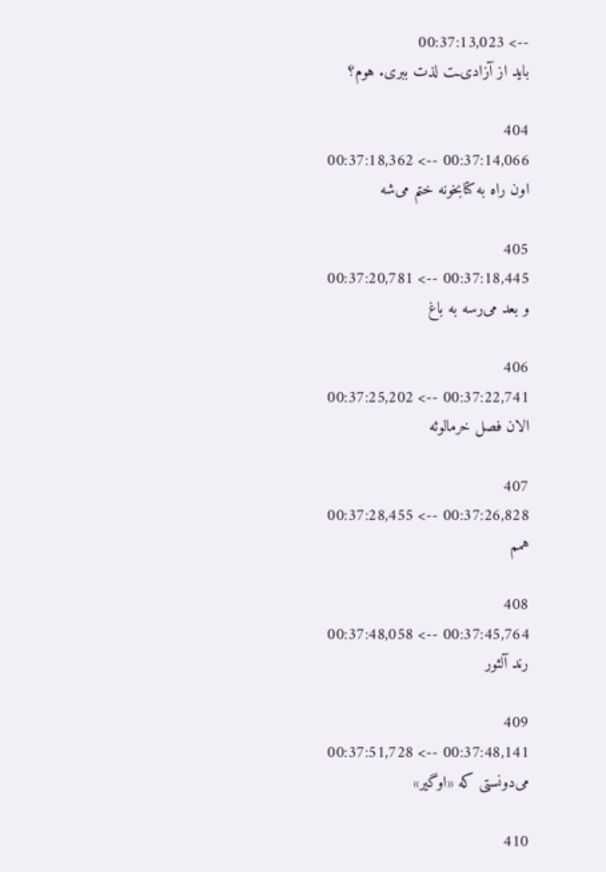--> 00:37:13,023
باید از آزادی‌‌ـت لذت ببری. هوم؟

404
00:37:14,066 --> 00:37:18,362
اون راه به کتابخونه ختم می‌شه

405
00:37:18,445 --> 00:37:20,781
و بعد می‌رسه به باغ

406
00:37:22,741 --> 00:37:25,202
الان فصل خرمالوئه

407
00:37:26,828 --> 00:37:28,455
همم

408
00:37:45,764 --> 00:37:48,058
رند آلثور

409
00:37:48,141 --> 00:37:51,728
می‌دونستی که «اوگیر»

410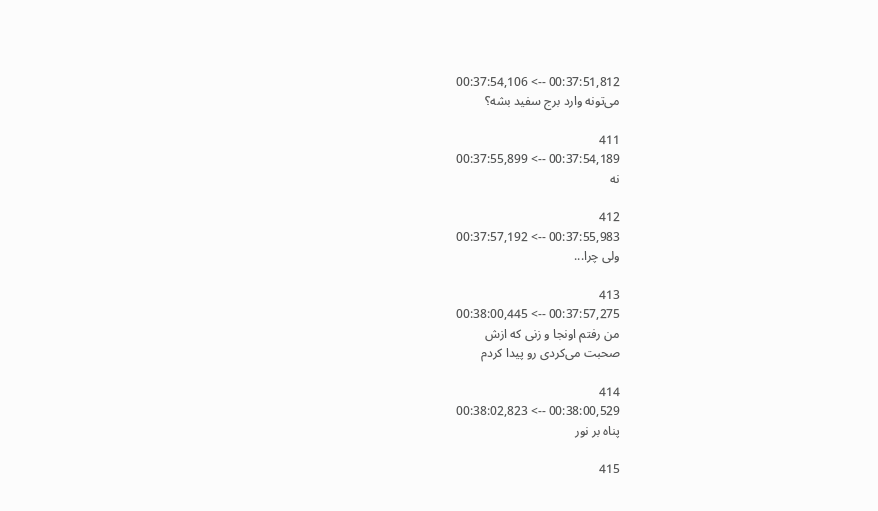00:37:51,812 --> 00:37:54,106
می‌تونه وارد برج سفید بشه؟

411
00:37:54,189 --> 00:37:55,899
نه

412
00:37:55,983 --> 00:37:57,192
ولی چرا...

413
00:37:57,275 --> 00:38:00,445
من رفتم اونجا و زنی که ازش
صحبت می‌کردی رو پیدا کردم

414
00:38:00,529 --> 00:38:02,823
پناه بر نور

415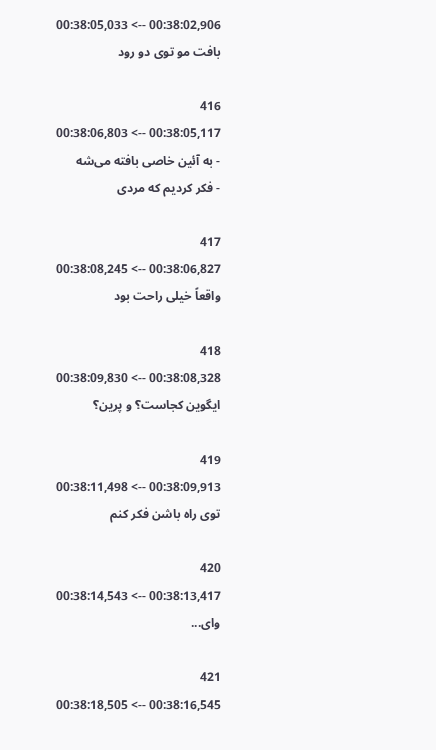00:38:02,906 --> 00:38:05,033
بافت مو توی دو رود

416
00:38:05,117 --> 00:38:06,803
- به آئین خاصی بافته می‌شه
- فکر کردیم که مردی

417
00:38:06,827 --> 00:38:08,245
واقعاً خیلی راحت بود

418
00:38:08,328 --> 00:38:09,830
ایگوین کجاست؟ و پرین؟

419
00:38:09,913 --> 00:38:11,498
توی راه باشن فکر کنم

420
00:38:13,417 --> 00:38:14,543
وای...

421
00:38:16,545 --> 00:38:18,505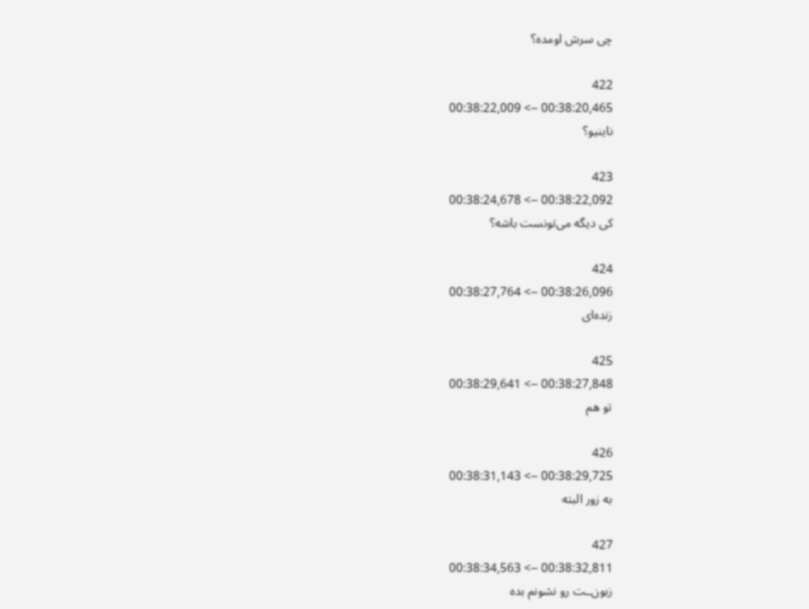چی سرش اومده؟

422
00:38:20,465 --> 00:38:22,009
ناینیو؟

423
00:38:22,092 --> 00:38:24,678
کی دیگه می‌تونست باشه؟

424
00:38:26,096 --> 00:38:27,764
زنده‌ای

425
00:38:27,848 --> 00:38:29,641
تو هم

426
00:38:29,725 --> 00:38:31,143
به ‌زور البته

427
00:38:32,811 --> 00:38:34,563
زبون‌ـت رو نشونم بده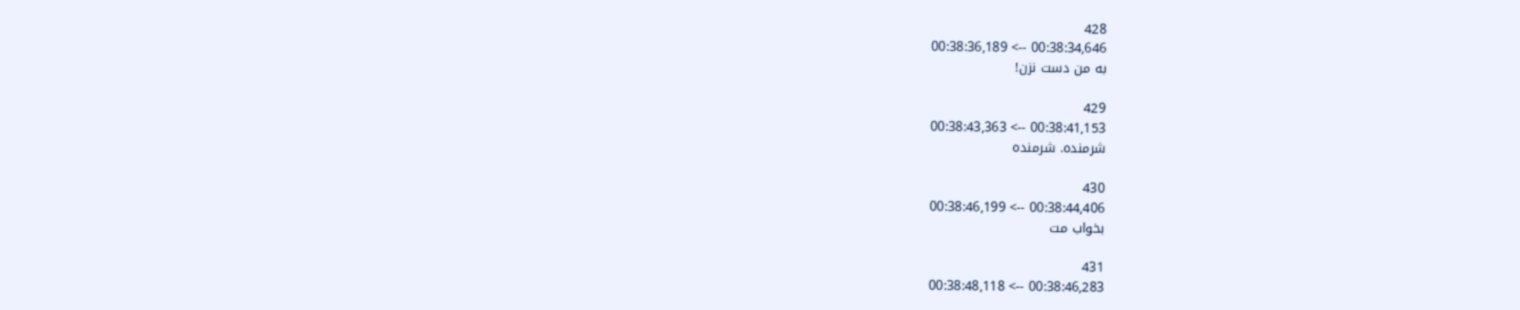428
00:38:34,646 --> 00:38:36,189
به من دست نزن!

429
00:38:41,153 --> 00:38:43,363
شرمنده. شرمنده

430
00:38:44,406 --> 00:38:46,199
بخواب مت

431
00:38:46,283 --> 00:38:48,118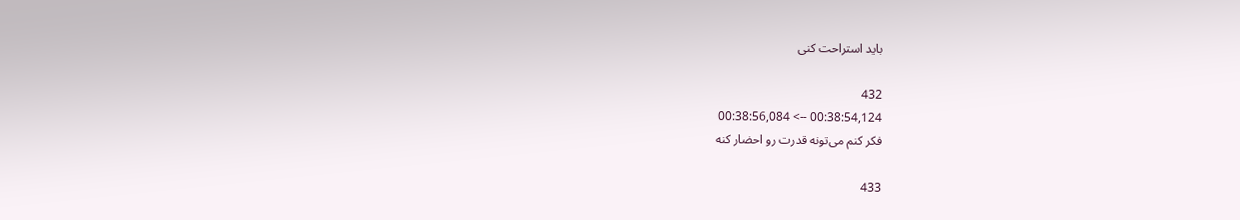باید استراحت کنی

432
00:38:54,124 --> 00:38:56,084
فکر کنم می‌تونه قدرت رو احضار کنه

433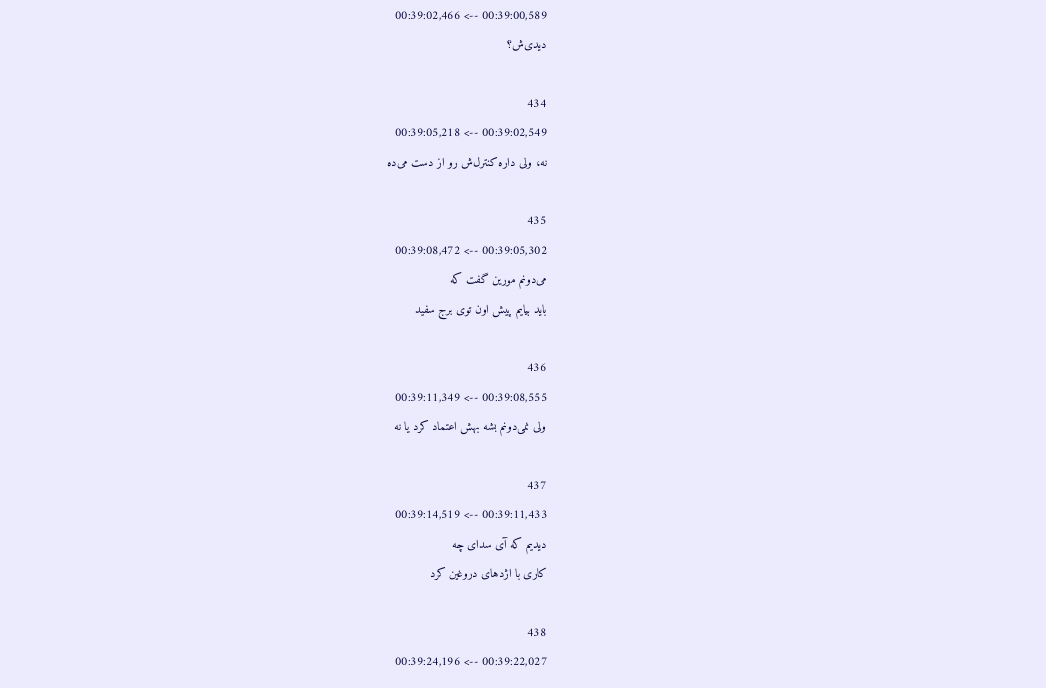00:39:00,589 --> 00:39:02,466
دیدی‌ش؟

434
00:39:02,549 --> 00:39:05,218
نه، ولی داره کنترل‌ش رو از دست می‌ده

435
00:39:05,302 --> 00:39:08,472
می‌دونم مورین گفت که
باید بیایم پیش اون توی برج سفید

436
00:39:08,555 --> 00:39:11,349
ولی نمی‌دونم بشه بهش اعتماد کرد یا نه

437
00:39:11,433 --> 00:39:14,519
دیدیم که آی ‌سدای چه
کاری با اژدهای دروغین کرد

438
00:39:22,027 --> 00:39:24,196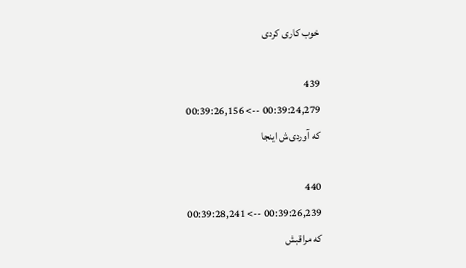خوب کاری کردی

439
00:39:24,279 --> 00:39:26,156
که آوردی‌ش اینجا

440
00:39:26,239 --> 00:39:28,241
که مراقبش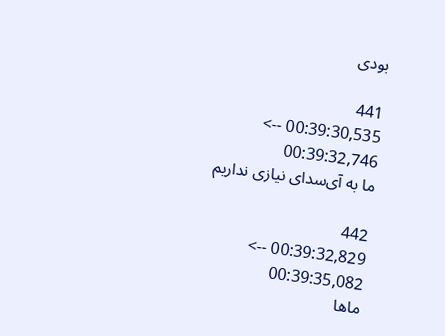بودی

441
00:39:30,535 --> 00:39:32,746
ما به آی‌سدای نیازی نداریم

442
00:39:32,829 --> 00:39:35,082
ماها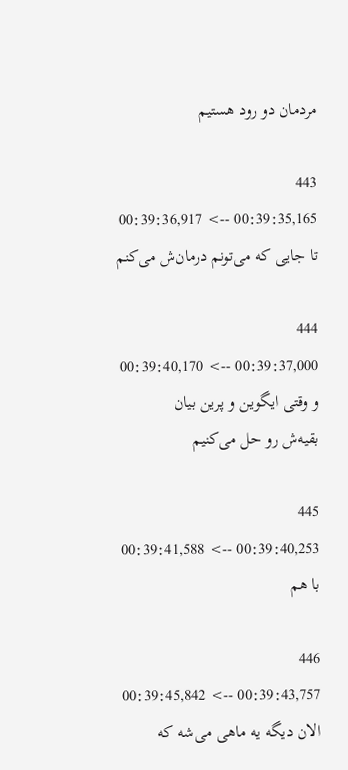مردمان دو رود هستیم

443
00:39:35,165 --> 00:39:36,917
تا جایی که می‌تونم درمان‌ش می‌کنم

444
00:39:37,000 --> 00:39:40,170
و وقتی ایگوین و پرین بیان
بقیه‌ش رو حل می‌کنیم

445
00:39:40,253 --> 00:39:41,588
با هم

446
00:39:43,757 --> 00:39:45,842
الان دیگه یه ماهی می‌شه که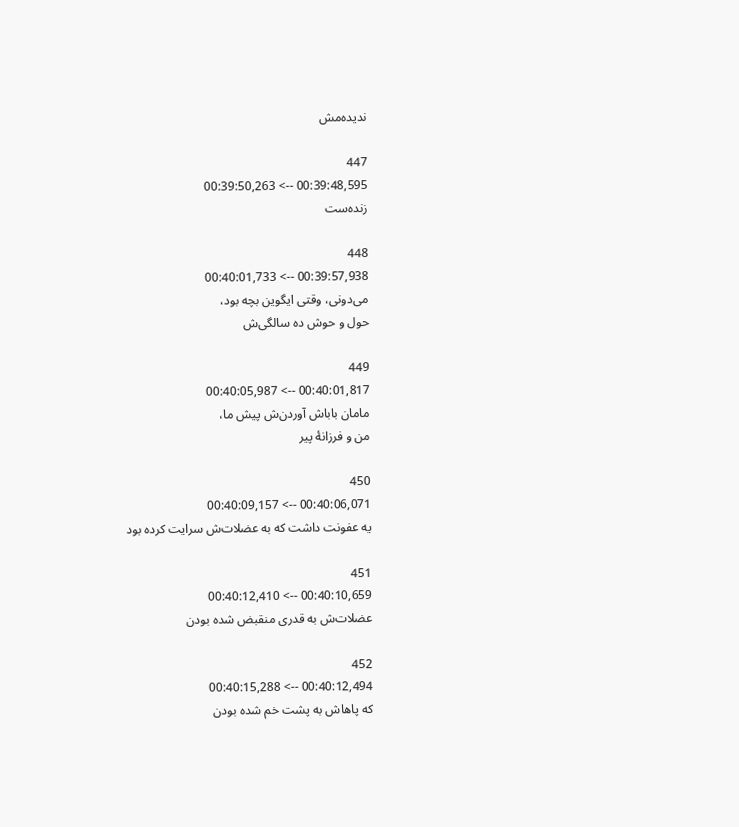ندیده‌مش

447
00:39:48,595 --> 00:39:50,263
زنده‌ست

448
00:39:57,938 --> 00:40:01,733
می‌دونی، وقتی ایگوین بچه بود،
حول و حوش ده سالگی‌ش

449
00:40:01,817 --> 00:40:05,987
مامان ‌باباش آوردن‌ش پیش ما،
من و فرزانهٔ پیر

450
00:40:06,071 --> 00:40:09,157
یه عفونت داشت که به عضلات‌ش سرایت کرده بود

451
00:40:10,659 --> 00:40:12,410
عضلات‌ش به قدری منقبض شده بودن

452
00:40:12,494 --> 00:40:15,288
که پاهاش به پشت خم شده بودن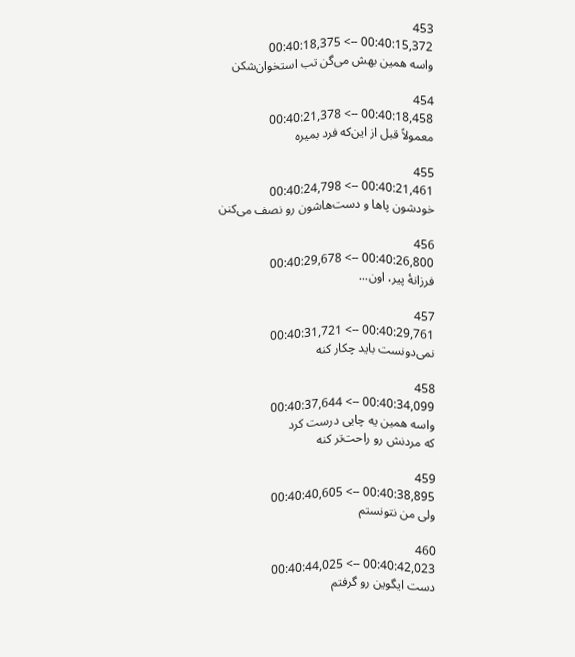453
00:40:15,372 --> 00:40:18,375
واسه همین بهش می‌گن تب استخوان‌شکن

454
00:40:18,458 --> 00:40:21,378
معمولاً قبل از این‌که فرد بمیره

455
00:40:21,461 --> 00:40:24,798
خودشون پاها و دست‌هاشون رو نصف می‌کنن

456
00:40:26,800 --> 00:40:29,678
فرزانهٔ پیر، اون...

457
00:40:29,761 --> 00:40:31,721
نمی‌دونست باید چکار کنه

458
00:40:34,099 --> 00:40:37,644
واسه همین یه چایی درست کرد
که مردنش رو راحت‌تر کنه

459
00:40:38,895 --> 00:40:40,605
ولی من نتونستم

460
00:40:42,023 --> 00:40:44,025
دست ایگوین رو گرفتم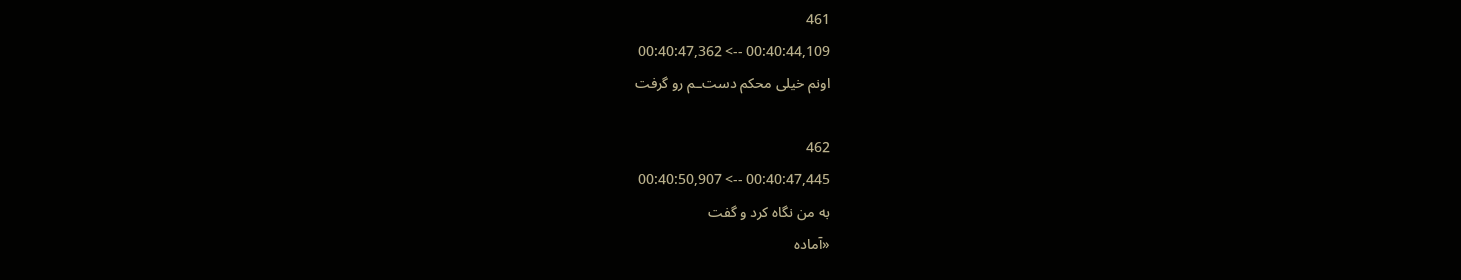461
00:40:44,109 --> 00:40:47,362
اونم خیلی محکم دست‌ـم رو گرفت

462
00:40:47,445 --> 00:40:50,907
به من نگاه کرد و گفت
«آماده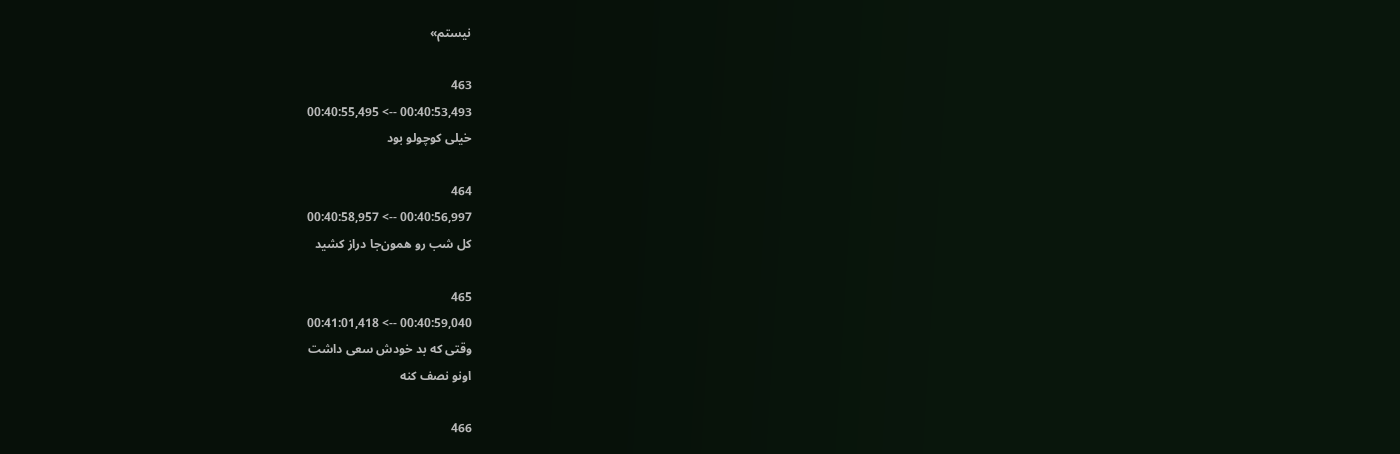نیستم»

463
00:40:53,493 --> 00:40:55,495
خیلی کوچولو بود

464
00:40:56,997 --> 00:40:58,957
کل شب رو همون‌جا دراز کشید

465
00:40:59,040 --> 00:41:01,418
وقتی که بد خودش سعی داشت
اونو نصف کنه

466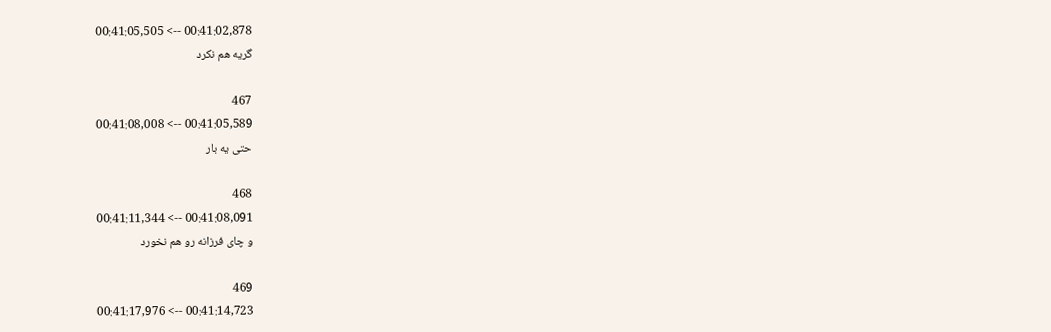00:41:02,878 --> 00:41:05,505
گریه هم نکرد

467
00:41:05,589 --> 00:41:08,008
حتی یه بار

468
00:41:08,091 --> 00:41:11,344
و چای فرزانه رو هم نخورد

469
00:41:14,723 --> 00:41:17,976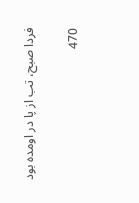فردا صبح، تب از پا در اومده بود

470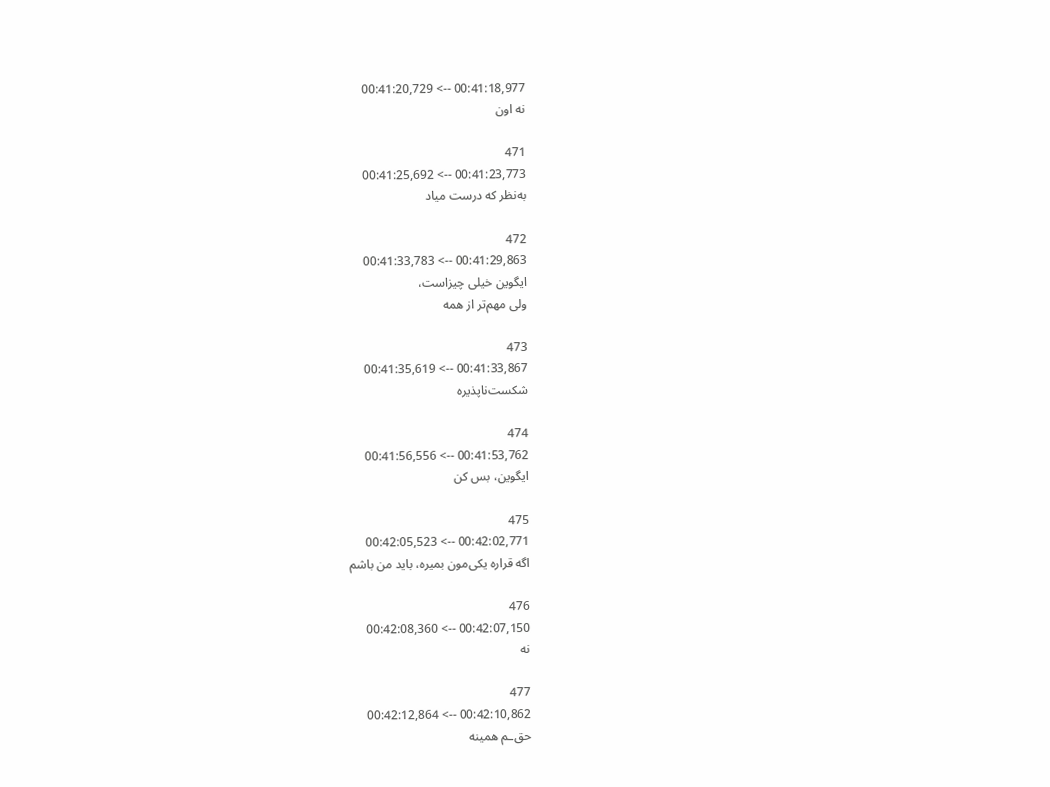00:41:18,977 --> 00:41:20,729
نه اون

471
00:41:23,773 --> 00:41:25,692
به‌نظر که درست میاد

472
00:41:29,863 --> 00:41:33,783
ایگوین خیلی‌ چیزاست،
ولی مهم‌تر از همه

473
00:41:33,867 --> 00:41:35,619
شکست‌ناپذیره

474
00:41:53,762 --> 00:41:56,556
ایگوین، بس کن

475
00:42:02,771 --> 00:42:05,523
اگه قراره یکی‌مون بمیره، باید من باشم

476
00:42:07,150 --> 00:42:08,360
نه

477
00:42:10,862 --> 00:42:12,864
حق‌ـم همینه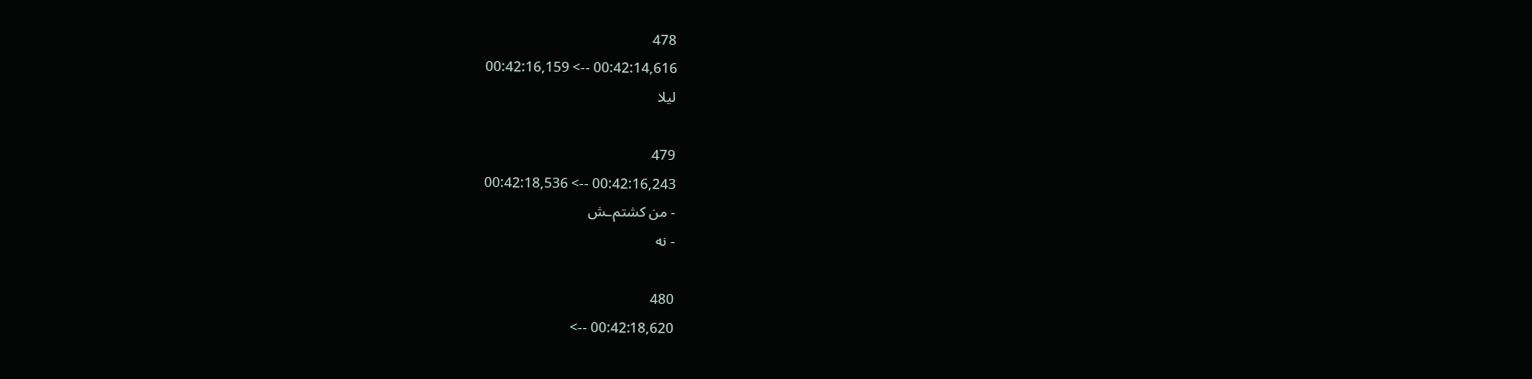478
00:42:14,616 --> 00:42:16,159
لیلا

479
00:42:16,243 --> 00:42:18,536
- من کشتم‌ـش
- نه

480
00:42:18,620 -->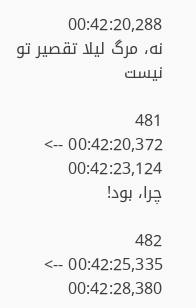00:42:20,288
نه، مرگ لیلا تقصیر تو نیست

481
00:42:20,372 --> 00:42:23,124
چرا، بود!

482
00:42:25,335 --> 00:42:28,380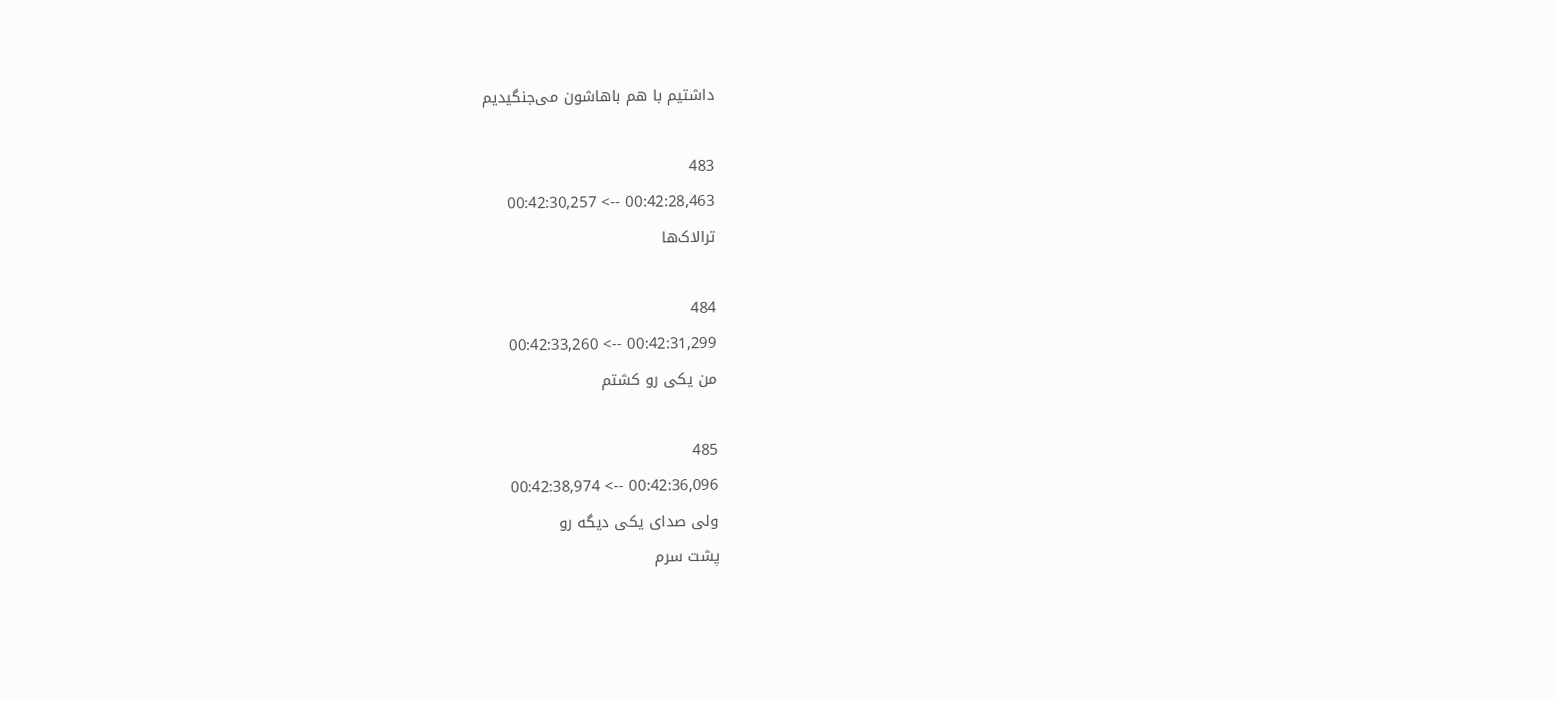داشتیم با هم باهاشون می‌جنگیدیم

483
00:42:28,463 --> 00:42:30,257
ترالاک‌ها

484
00:42:31,299 --> 00:42:33,260
من یکی رو کشتم

485
00:42:36,096 --> 00:42:38,974
ولی صدای یکی دیگه رو
پشت سرم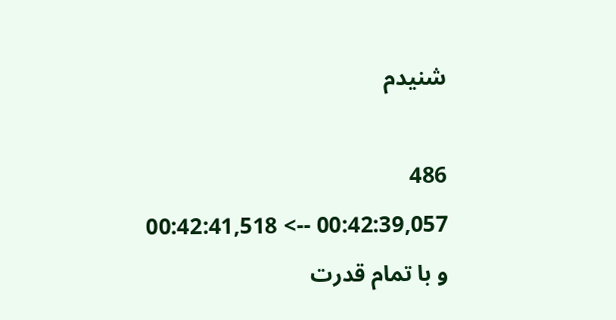شنیدم

486
00:42:39,057 --> 00:42:41,518
و با تمام قدرت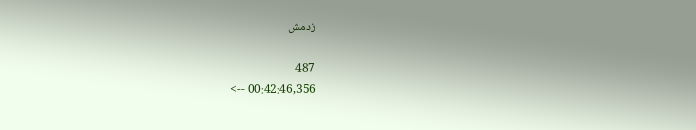زدمش

487
00:42:46,356 -->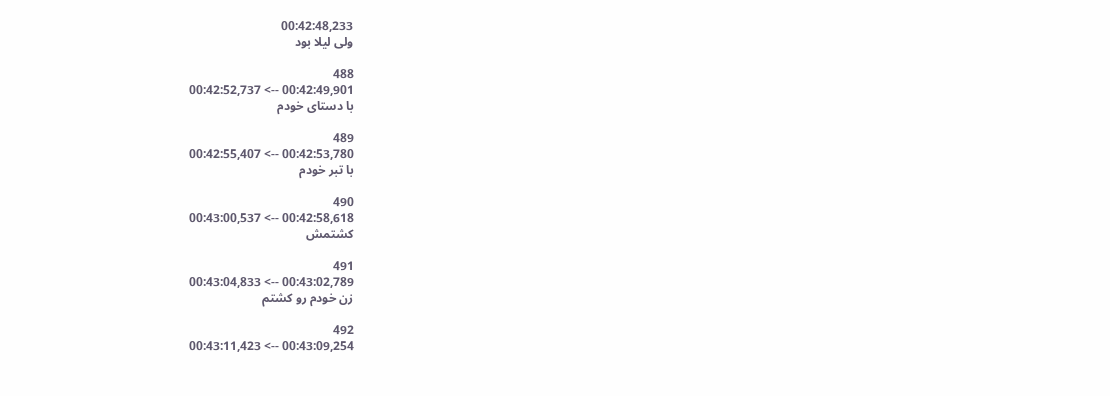00:42:48,233
ولی لیلا بود

488
00:42:49,901 --> 00:42:52,737
با دستای خودم

489
00:42:53,780 --> 00:42:55,407
با تبر خودم

490
00:42:58,618 --> 00:43:00,537
کشتمش

491
00:43:02,789 --> 00:43:04,833
زن خودم رو کشتم

492
00:43:09,254 --> 00:43:11,423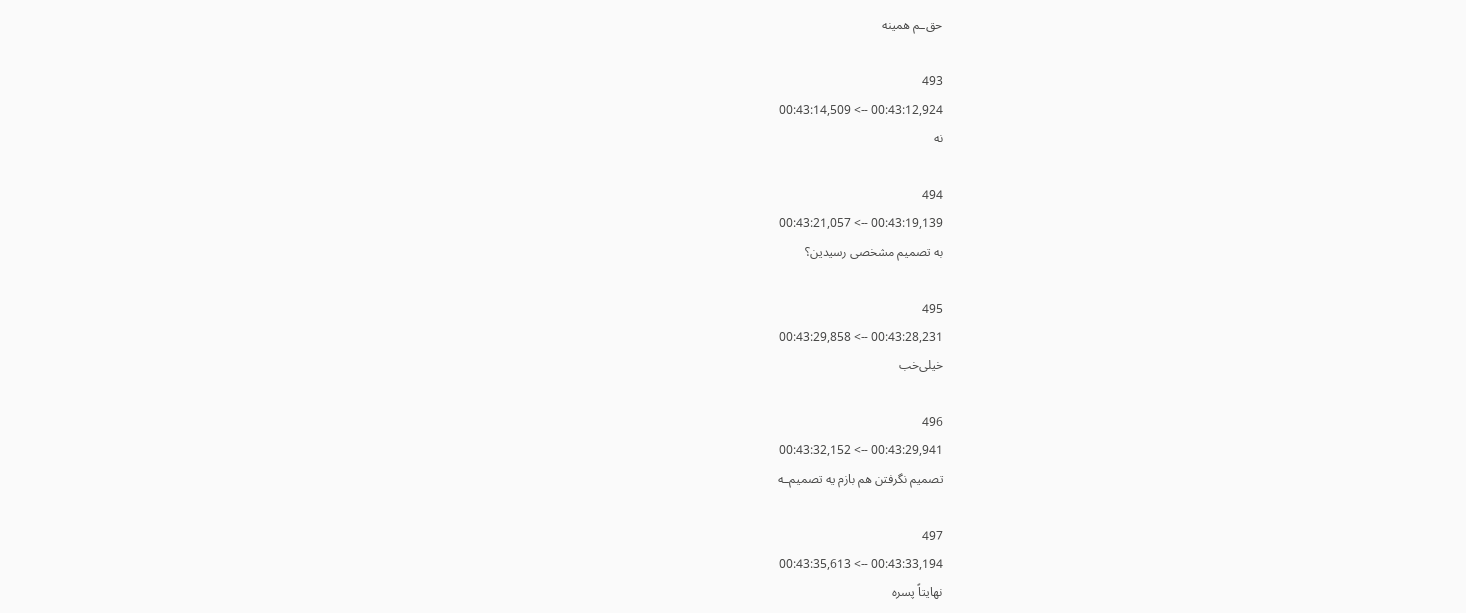حق‌ـم همینه

493
00:43:12,924 --> 00:43:14,509
نه

494
00:43:19,139 --> 00:43:21,057
به تصمیم مشخصی رسیدین؟

495
00:43:28,231 --> 00:43:29,858
خیلی‌خب

496
00:43:29,941 --> 00:43:32,152
تصمیم نگرفتن هم بازم یه تصمیم‌ـه

497
00:43:33,194 --> 00:43:35,613
نهایتاً پسره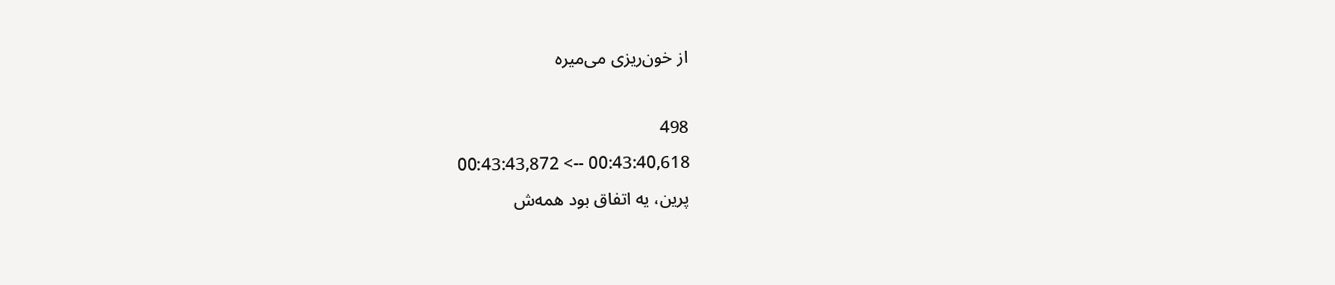از خون‌ریزی می‌میره

498
00:43:40,618 --> 00:43:43,872
پرین، یه اتفاق بود همه‌ش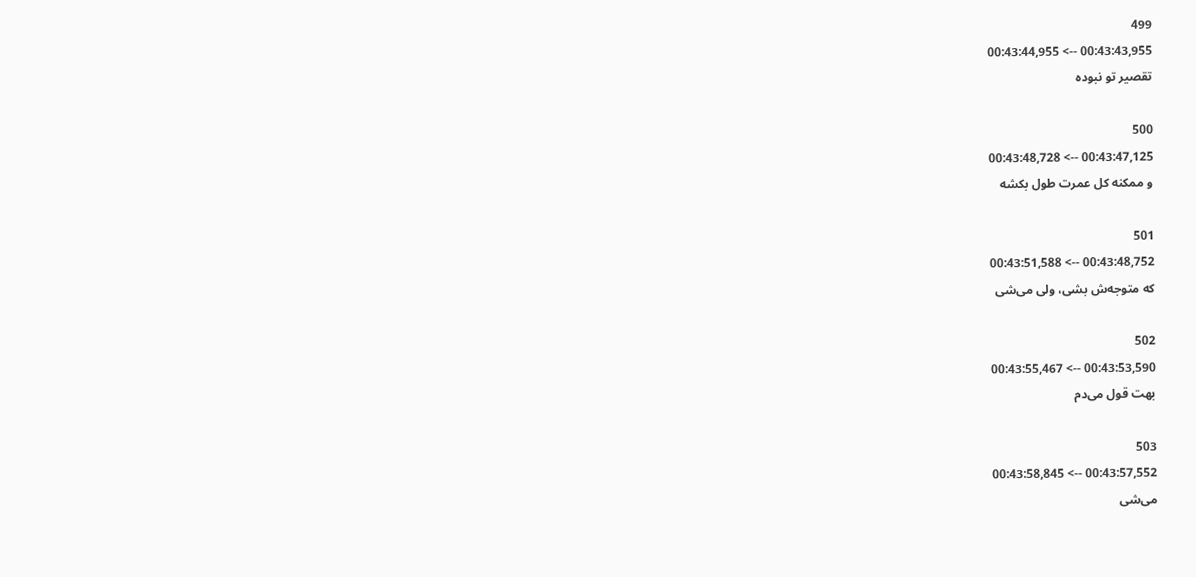499
00:43:43,955 --> 00:43:44,955
تقصیر تو نبوده

500
00:43:47,125 --> 00:43:48,728
و ممکنه کل عمرت طول بکشه

501
00:43:48,752 --> 00:43:51,588
که متوجه‌ش بشی،‌ ولی می‌شی

502
00:43:53,590 --> 00:43:55,467
بهت قول می‌دم

503
00:43:57,552 --> 00:43:58,845
می‌شی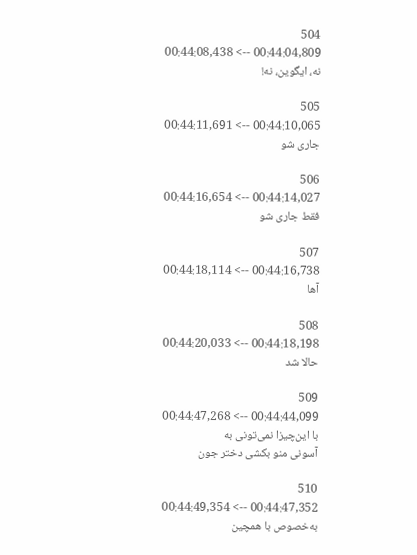504
00:44:04,809 --> 00:44:08,438
نه، ایگوین، نه!

505
00:44:10,065 --> 00:44:11,691
جاری شو

506
00:44:14,027 --> 00:44:16,654
فقط جاری شو

507
00:44:16,738 --> 00:44:18,114
آها

508
00:44:18,198 --> 00:44:20,033
حالا شد

509
00:44:44,099 --> 00:44:47,268
با این‌چیزا نمی‌تونی به
آسونی منو بکشی دختر جون

510
00:44:47,352 --> 00:44:49,354
به‌خصوص با همچین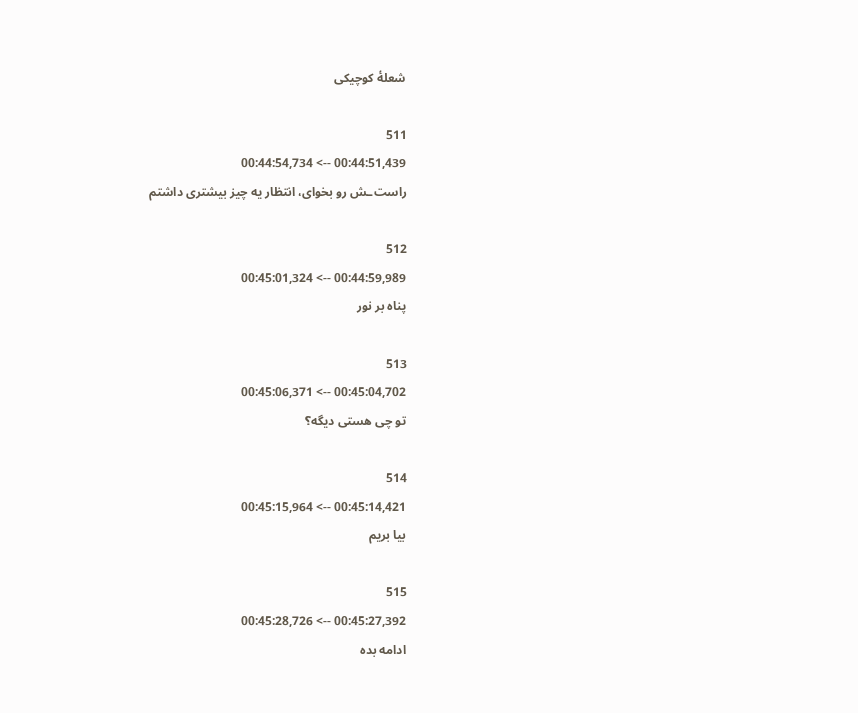شعلهٔ کوچیکی

511
00:44:51,439 --> 00:44:54,734
راست‌ـش رو بخوای، انتظار یه چیز بیشتری داشتم

512
00:44:59,989 --> 00:45:01,324
پناه بر نور

513
00:45:04,702 --> 00:45:06,371
تو چی هستی دیگه؟

514
00:45:14,421 --> 00:45:15,964
بیا بریم

515
00:45:27,392 --> 00:45:28,726
ادامه بده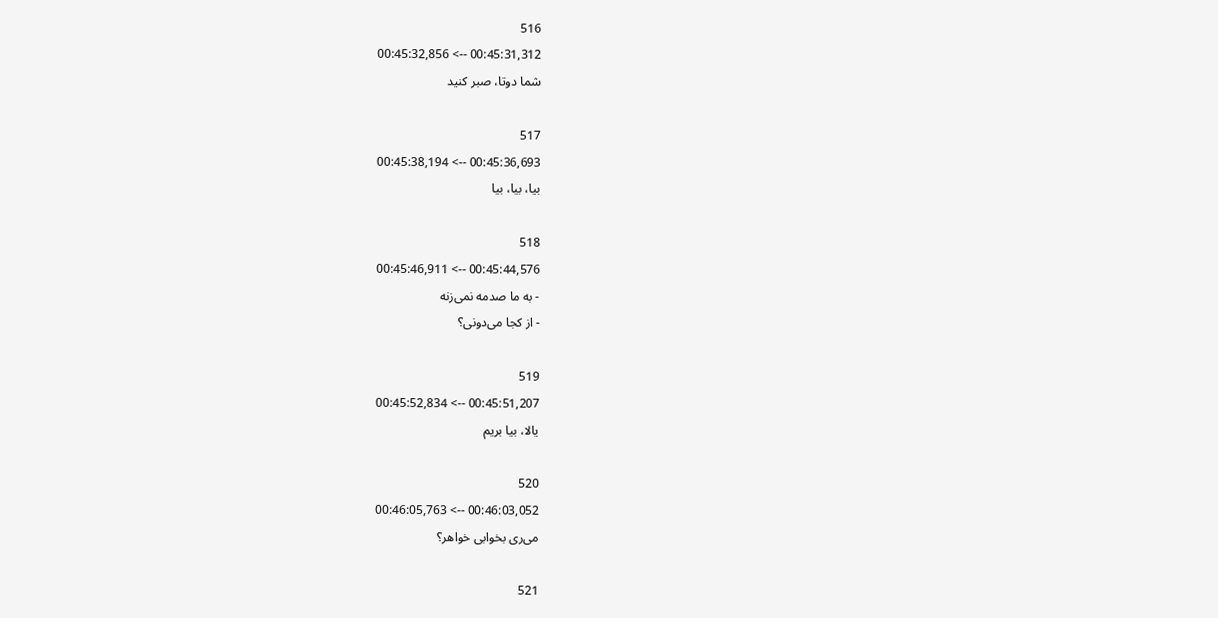516
00:45:31,312 --> 00:45:32,856
شما دوتا، صبر کنید

517
00:45:36,693 --> 00:45:38,194
بیا، بیا، بیا

518
00:45:44,576 --> 00:45:46,911
- به ما صدمه نمی‌زنه
- از کجا می‌دونی؟

519
00:45:51,207 --> 00:45:52,834
یالا، بیا بریم

520
00:46:03,052 --> 00:46:05,763
می‌ری بخوابی خواهر؟

521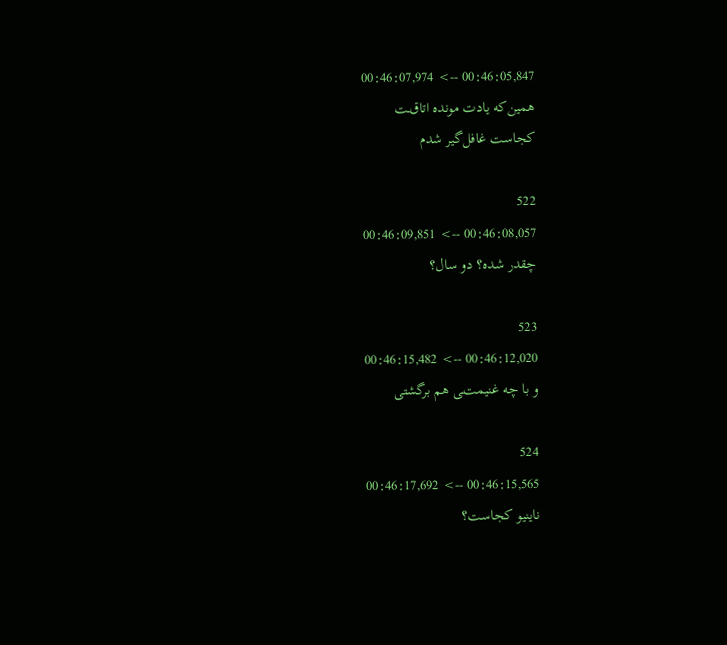00:46:05,847 --> 00:46:07,974
همین‌که یادت مونده اتاق‌ـت
کجاست غافل‌گیر شدم

522
00:46:08,057 --> 00:46:09,851
چقدر شده؟ دو سال؟

523
00:46:12,020 --> 00:46:15,482
و با چه غنیمت‌ـی هم برگشتی

524
00:46:15,565 --> 00:46:17,692
ناینیو کجاست؟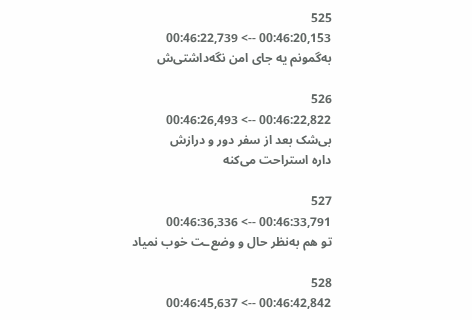525
00:46:20,153 --> 00:46:22,739
به‌گمونم یه جای امن نگه‌داشتی‌ش

526
00:46:22,822 --> 00:46:26,493
بی‌شک بعد از سفر دور و درازش
داره استراحت می‌کنه

527
00:46:33,791 --> 00:46:36,336
تو هم به‌نظر حال و وضع‌ـت خوب نمیاد

528
00:46:42,842 --> 00:46:45,637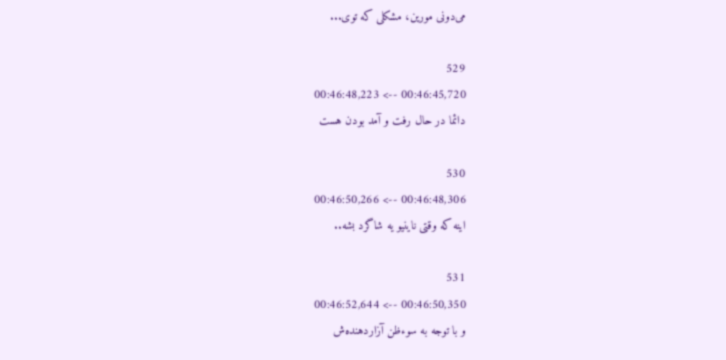می‌دونی مورین، مشکلی که توی...

529
00:46:45,720 --> 00:46:48,223
دائما در حال رفت و آمد بودن هست

530
00:46:48,306 --> 00:46:50,266
اینه که وقتی ناینیو یه شاگرد بشه..

531
00:46:50,350 --> 00:46:52,644
و با توجه به سوءظن آزاردهنده‌ش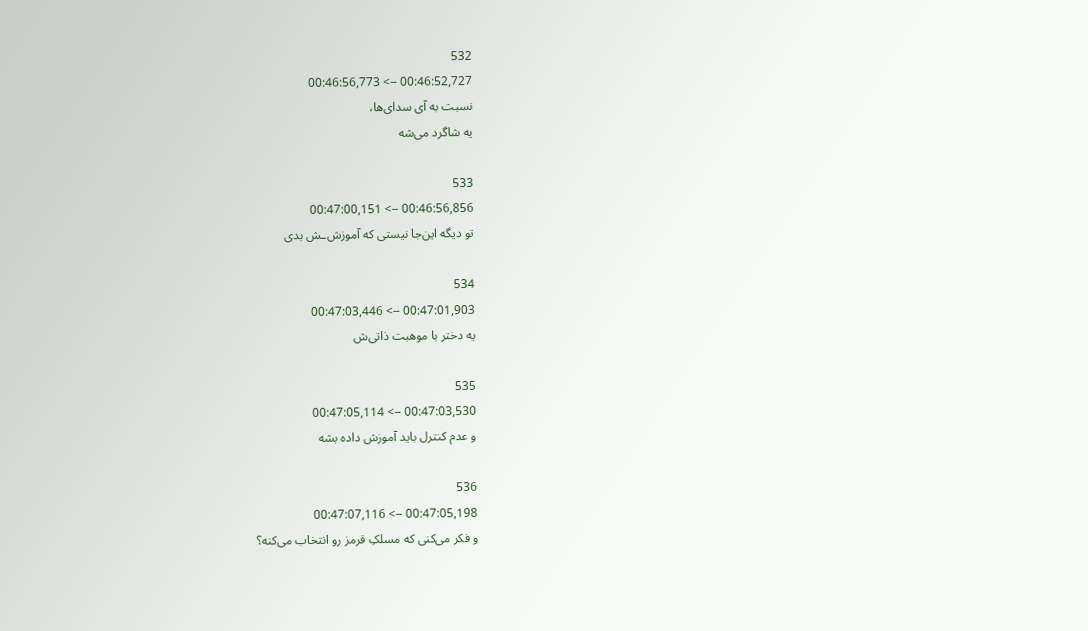532
00:46:52,727 --> 00:46:56,773
نسبت به آی سدای‌ها،
یه شاگرد می‌شه

533
00:46:56,856 --> 00:47:00,151
تو دیگه این‌جا نیستی که آموزش‌ـش بدی

534
00:47:01,903 --> 00:47:03,446
یه دختر با موهبت ذاتی‌ش

535
00:47:03,530 --> 00:47:05,114
و عدم کنترل باید آموزش داده بشه

536
00:47:05,198 --> 00:47:07,116
و فکر می‌کنی که مسلکِ قرمز رو انتخاب می‌کنه؟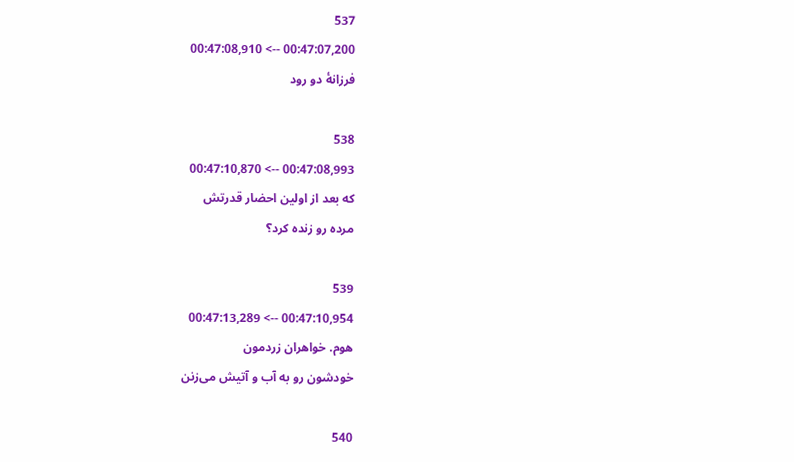537
00:47:07,200 --> 00:47:08,910
فرزانهٔ دو رود

538
00:47:08,993 --> 00:47:10,870
که بعد از اولین احضار قدرتش
مرده رو زنده کرد؟

539
00:47:10,954 --> 00:47:13,289
هوم. خواهران زردمون
خودشون رو به آب و آتیش می‌زنن

540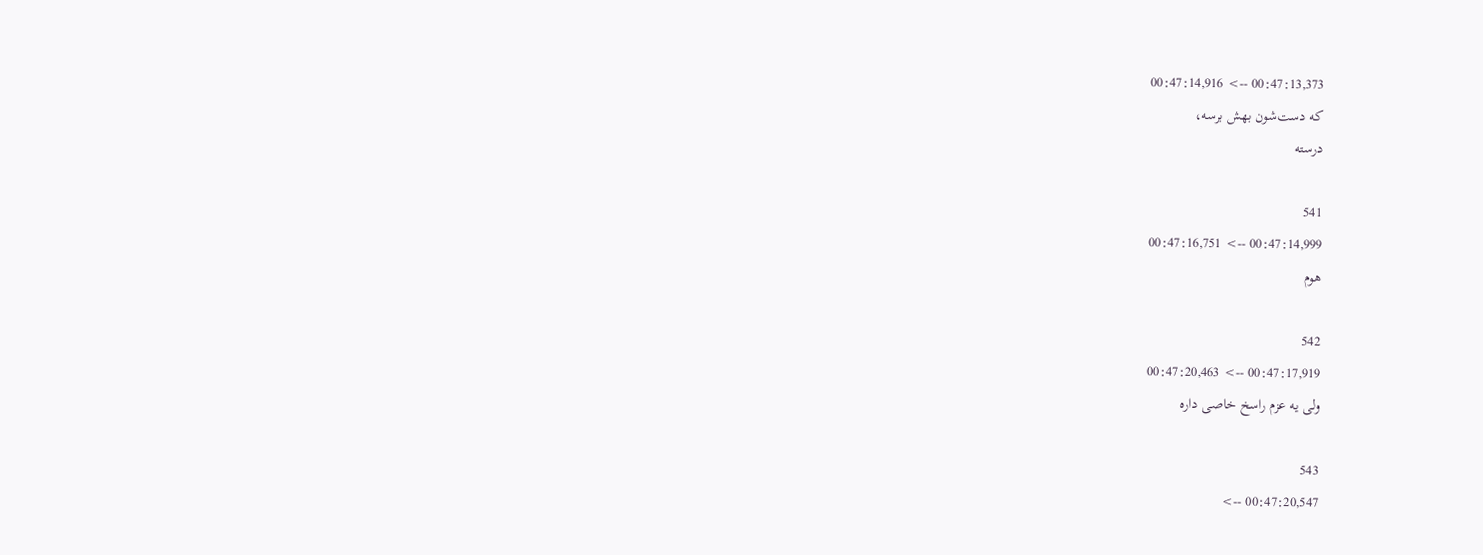00:47:13,373 --> 00:47:14,916
که دست‌شون بهش برسه،
درسته

541
00:47:14,999 --> 00:47:16,751
هوم

542
00:47:17,919 --> 00:47:20,463
ولی یه عزم راسخ خاصی داره

543
00:47:20,547 -->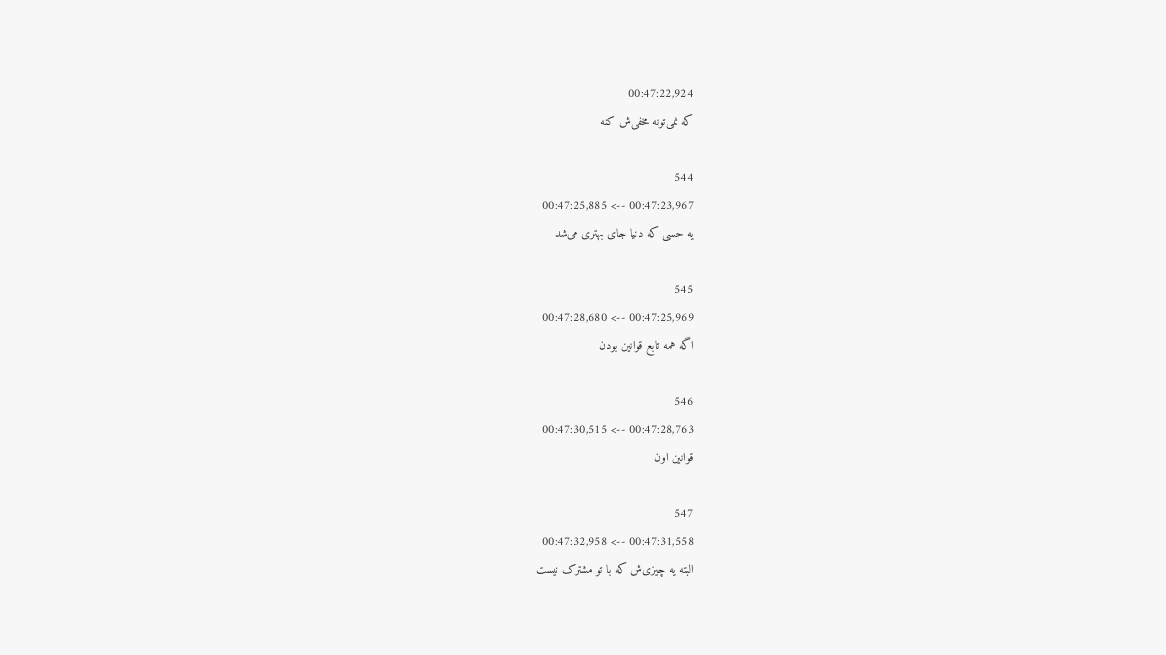00:47:22,924
که نمی‌تونه مخفی‌ش کنه

544
00:47:23,967 --> 00:47:25,885
یه حسی که دنیا جای بهتری می‌شد

545
00:47:25,969 --> 00:47:28,680
اگه همه تابع قوانین بودن

546
00:47:28,763 --> 00:47:30,515
قوانین اون

547
00:47:31,558 --> 00:47:32,958
البته یه‌ چیزی‌ش که با تو مشترک نیست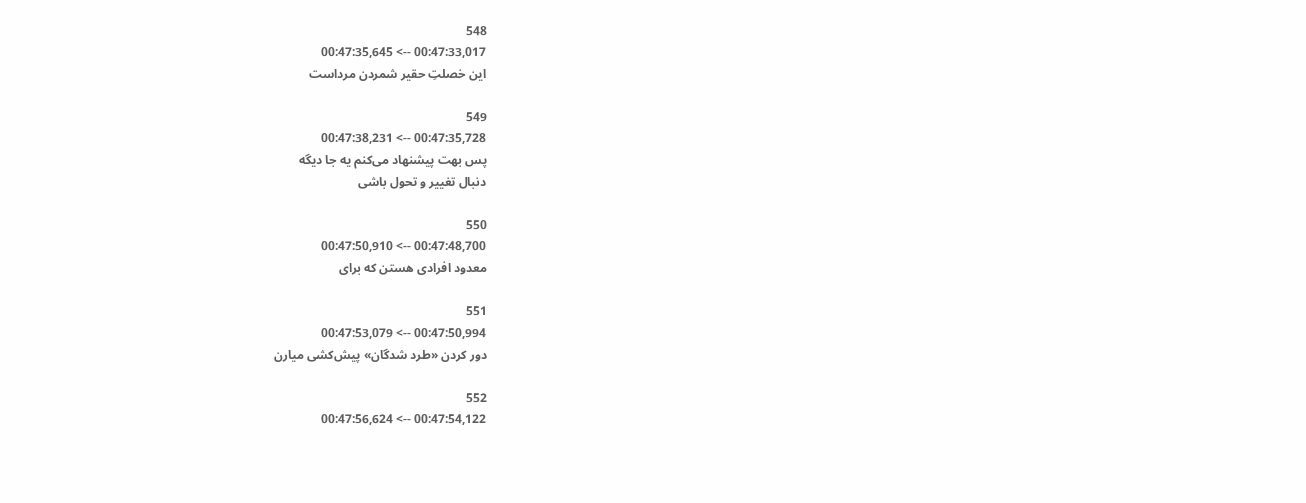548
00:47:33,017 --> 00:47:35,645
این خصلتِ حقیر شمردن مرداست

549
00:47:35,728 --> 00:47:38,231
پس بهت پیشنهاد می‌کنم یه جا دیگه
دنبال تغییر و تحول باشی

550
00:47:48,700 --> 00:47:50,910
معدود افرادی هستن که برای

551
00:47:50,994 --> 00:47:53,079
دور کردن «طرد شدگان» پیش‌کشی میارن

552
00:47:54,122 --> 00:47:56,624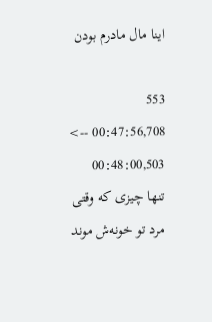اینا مال مادرم بودن

553
00:47:56,708 --> 00:48:00,503
تنها چیزی که وقتی مرد تو خونه‌ش موند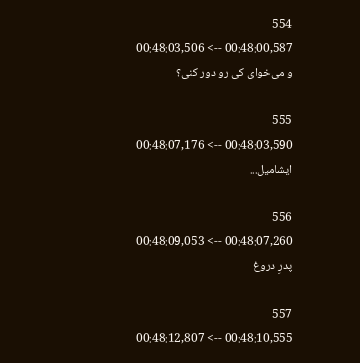554
00:48:00,587 --> 00:48:03,506
و می‌خوای کی رو دور کنی؟

555
00:48:03,590 --> 00:48:07,176
ایشامیل...

556
00:48:07,260 --> 00:48:09,053
پدرِ دروغ

557
00:48:10,555 --> 00:48:12,807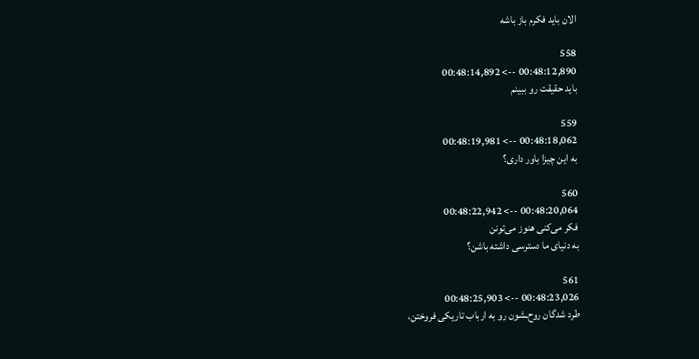الان باید فکرم باز باشه

558
00:48:12,890 --> 00:48:14,892
باید حقیقت رو ببینم

559
00:48:18,062 --> 00:48:19,981
به این چیزا باور داری؟

560
00:48:20,064 --> 00:48:22,942
فکر می‌کنی هنوز می‌تونن
به دنیای ما دسترسی داشته باشن؟

561
00:48:23,026 --> 00:48:25,903
طرد شدگان روح‌ـشون رو به ارباب تاریکی فروختن،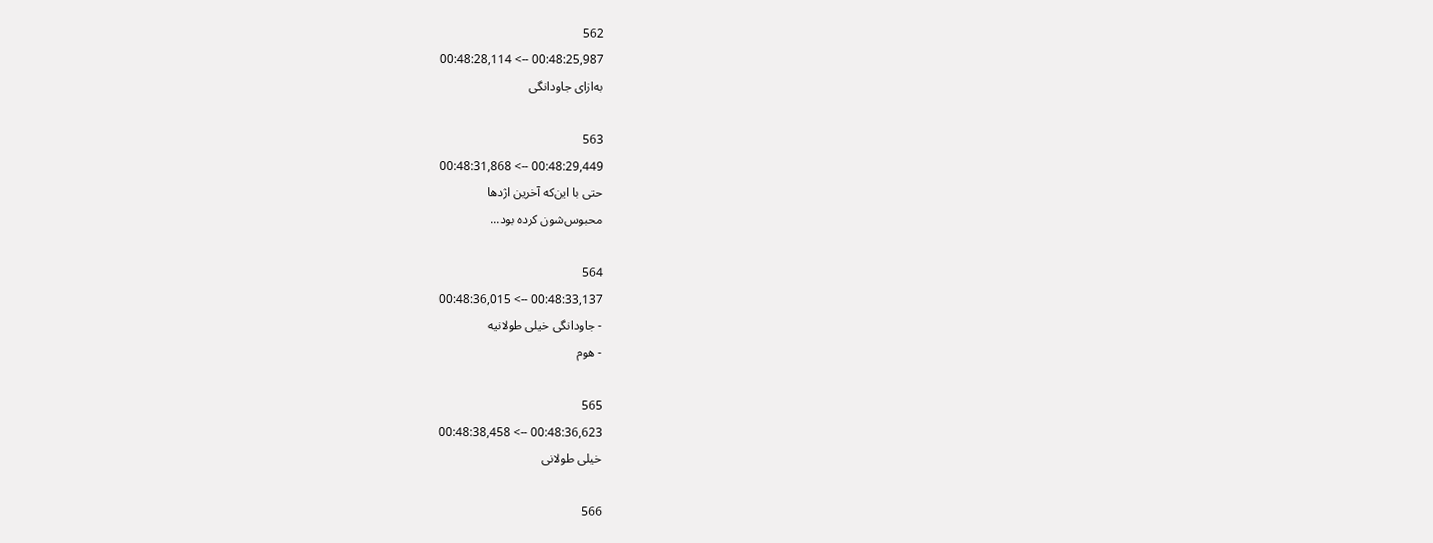562
00:48:25,987 --> 00:48:28,114
به‌ازای جاودانگی

563
00:48:29,449 --> 00:48:31,868
حتی با این‌که آخرین اژدها
محبوس‌شون کرده بود...

564
00:48:33,137 --> 00:48:36,015
- جاودانگی خیلی طولانیه
- هوم

565
00:48:36,623 --> 00:48:38,458
خیلی طولانی

566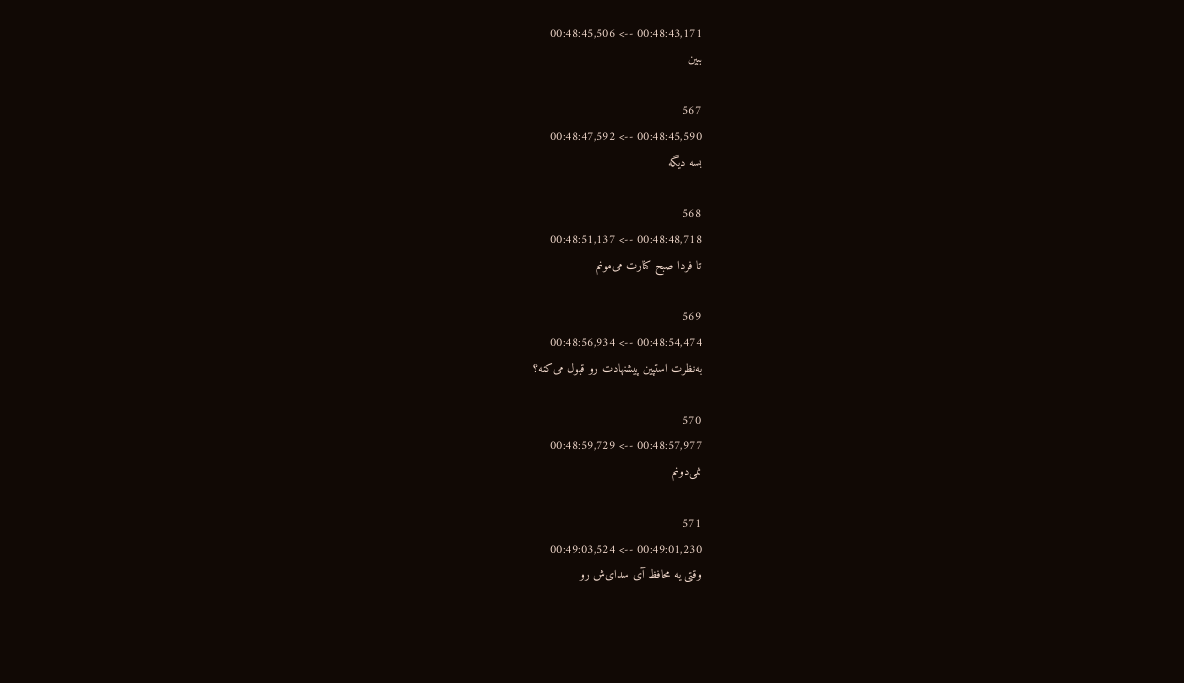00:48:43,171 --> 00:48:45,506
ببین

567
00:48:45,590 --> 00:48:47,592
بسه دیگه

568
00:48:48,718 --> 00:48:51,137
تا فردا صبح کنارت می‌مونم

569
00:48:54,474 --> 00:48:56,934
به‌نظرت استپین پیشنهادت رو قبول می‌کنه؟

570
00:48:57,977 --> 00:48:59,729
نمی‌دونم

571
00:49:01,230 --> 00:49:03,524
وقتی یه محافظ آی سدای‌ش رو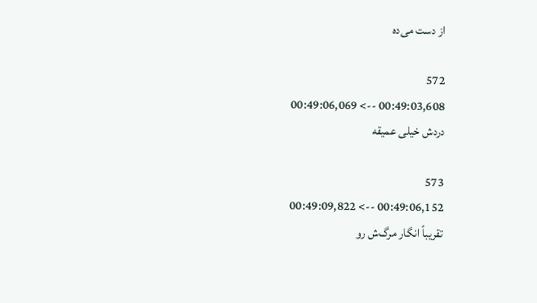از دست می‌ده

572
00:49:03,608 --> 00:49:06,069
دردش خیلی عمیقه

573
00:49:06,152 --> 00:49:09,822
تقریباً انگار مرگ‌ش رو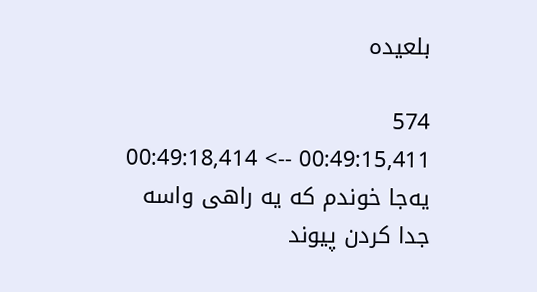بلعیده

574
00:49:15,411 --> 00:49:18,414
یه‌جا خوندم که یه راهی واسه
جدا کردن پیوند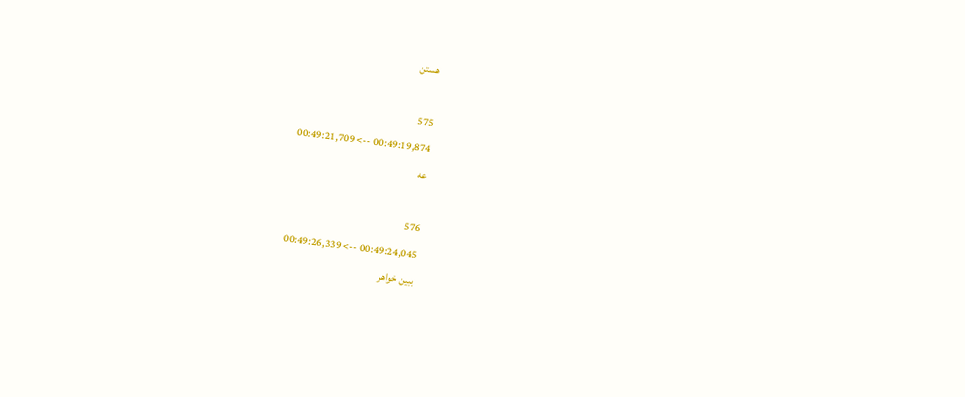هستن

575
00:49:19,874 --> 00:49:21,709
عه

576
00:49:24,045 --> 00:49:26,339
ببین خواهر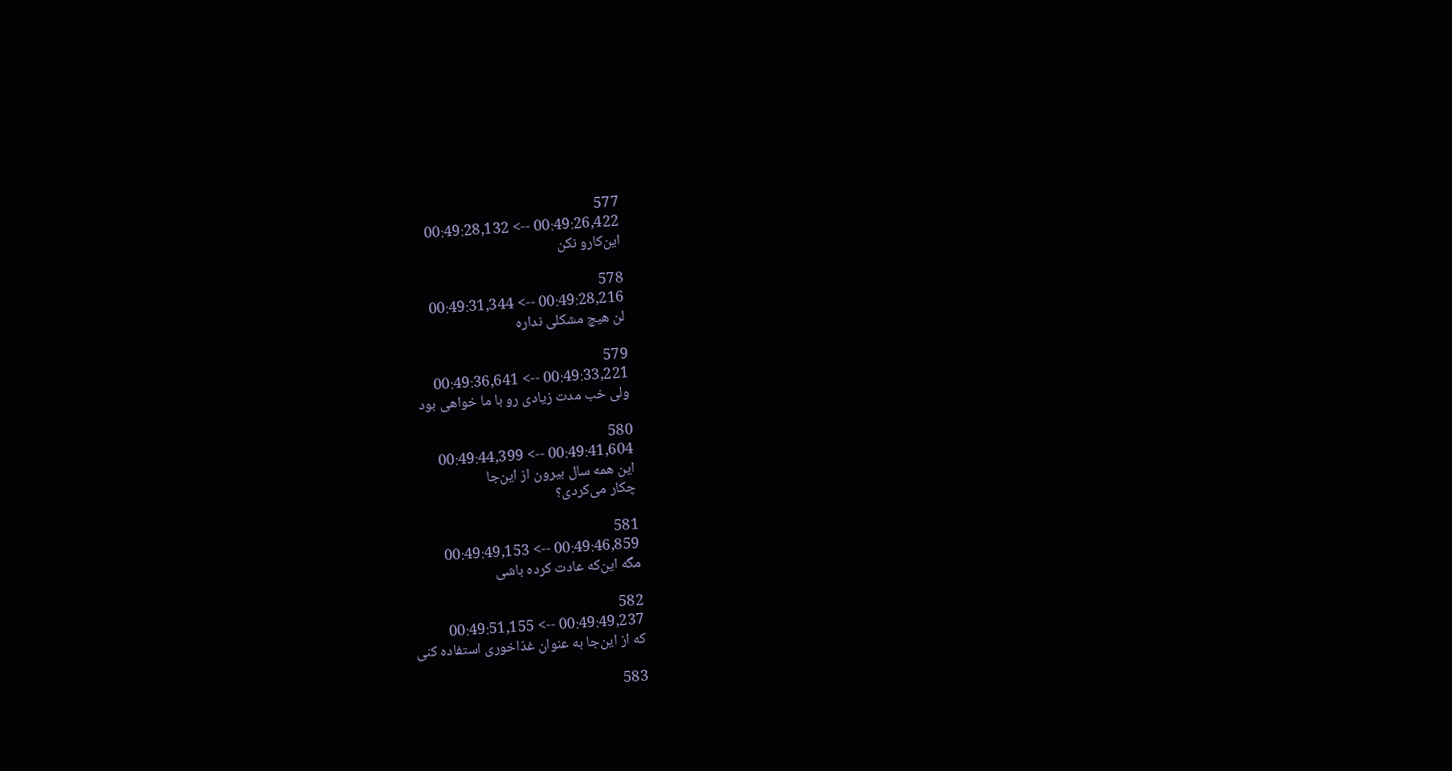577
00:49:26,422 --> 00:49:28,132
این‌کارو نکن

578
00:49:28,216 --> 00:49:31,344
لن هیچ مشکلی نداره

579
00:49:33,221 --> 00:49:36,641
ولی خب مدت زیادی رو با ما خواهی بود

580
00:49:41,604 --> 00:49:44,399
این همه سال بیرون از این‌جا
چکار می‌کردی؟

581
00:49:46,859 --> 00:49:49,153
مگه این‌که عادت کرده باشی

582
00:49:49,237 --> 00:49:51,155
که از این‌جا به عنوان غذاخوری استفاده کنی

583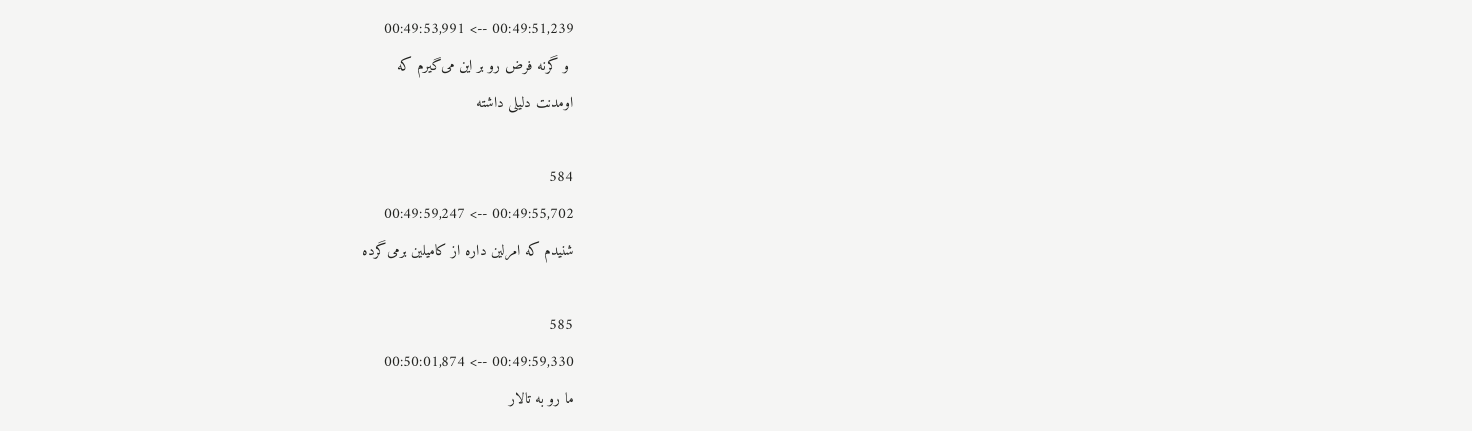00:49:51,239 --> 00:49:53,991
 و گرنه فرض رو بر این می‌گیرم که
اومدنت دلیلی داشته

584
00:49:55,702 --> 00:49:59,247
شنیدم که امرلین داره از کامیلین برمی‌گرده

585
00:49:59,330 --> 00:50:01,874
ما رو به تالار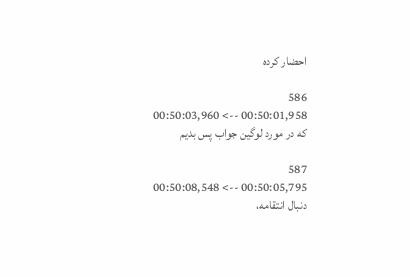احضار کرده

586
00:50:01,958 --> 00:50:03,960
که در مورد لوگین جواب پس بدیم

587
00:50:05,795 --> 00:50:08,548
دنبال انتقامه،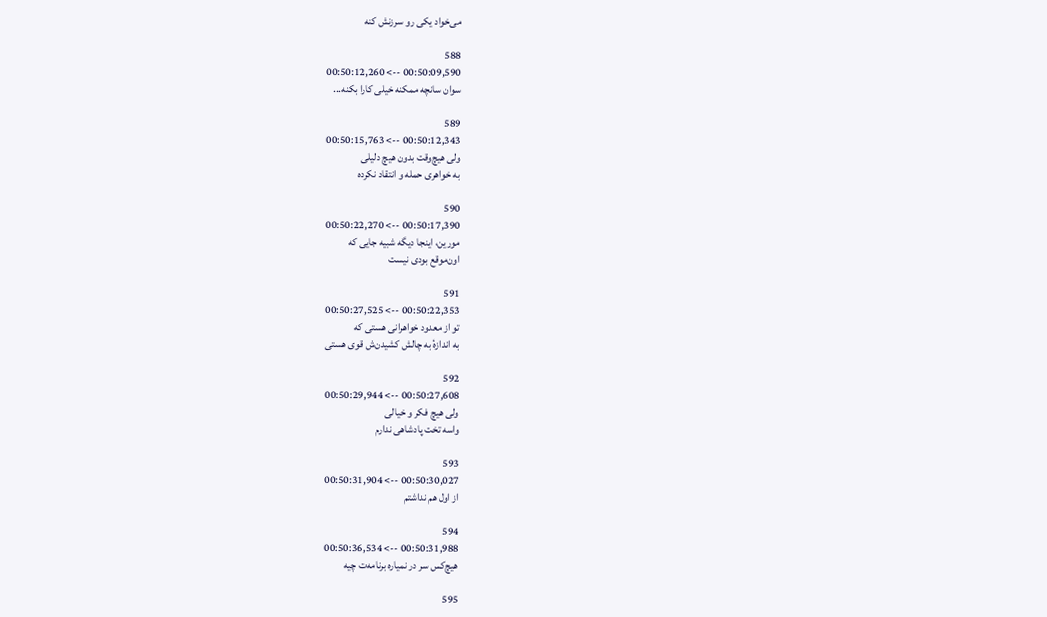می‌خواد یکی رو سرزنش کنه

588
00:50:09,590 --> 00:50:12,260
سوان سانچه ممکنه خیلی کارا بکنه...

589
00:50:12,343 --> 00:50:15,763
ولی هیچ‌وقت بدون هیچ دلیلی
به خواهری حمله و انتقاد نکرده

590
00:50:17,390 --> 00:50:22,270
مورین، اینجا دیگه شبیه جایی که
اون‌موقع بودی نیست

591
00:50:22,353 --> 00:50:27,525
تو از معدود خواهرانی هستی که
به اندازهٔ به‌ چالش‌ کشیدن‌ش قوی هستی

592
00:50:27,608 --> 00:50:29,944
ولی هیچ فکر و خیالی
واسه تخت پادشاهی ندارم

593
00:50:30,027 --> 00:50:31,904
از اول‌ هم نداشتم

594
00:50:31,988 --> 00:50:36,534
هیچ‌کس سر در نمیاره برنامه‌ت چیه

595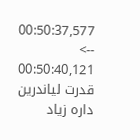00:50:37,577 --> 00:50:40,121
قدرت لیاندرین داره زیاد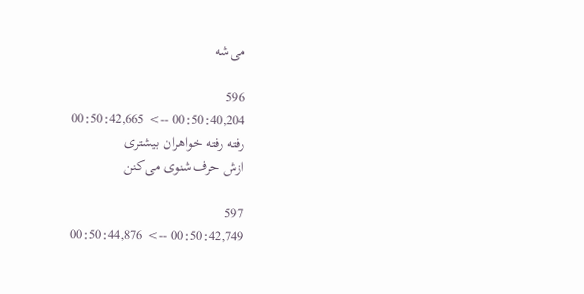می‌شه

596
00:50:40,204 --> 00:50:42,665
رفته رفته خواهران بیشتری
ازش حرف‌شنوی می‌کنن

597
00:50:42,749 --> 00:50:44,876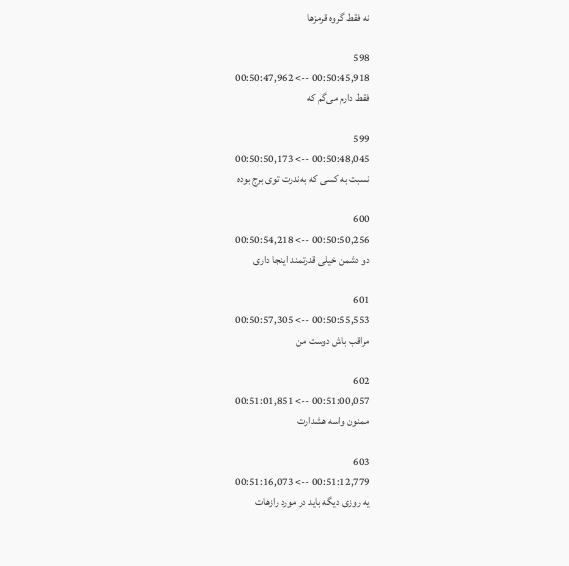نه فقط گروه قرمز‌ها

598
00:50:45,918 --> 00:50:47,962
فقط دارم می‌گم که

599
00:50:48,045 --> 00:50:50,173
نسبت به کسی که به‌ندرت توی برج بوده

600
00:50:50,256 --> 00:50:54,218
دو دشمن خیلی قدرتمند اینجا داری

601
00:50:55,553 --> 00:50:57,305
مراقب باش دوست من

602
00:51:00,057 --> 00:51:01,851
ممنون واسه هشدارت

603
00:51:12,779 --> 00:51:16,073
یه روزی دیگه باید در مورد رازهات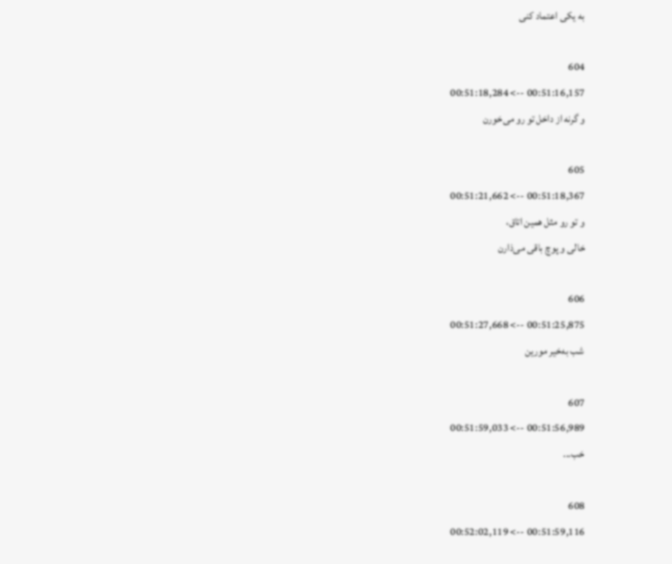به یکی اعتماد کنی

604
00:51:16,157 --> 00:51:18,284
و گرنه از داخل تو رو می‌خورن

605
00:51:18,367 --> 00:51:21,662
و تو رو مثل همین اتاق،
خالی و پوچ باقی می‌ذارن

606
00:51:25,875 --> 00:51:27,668
شب به‌خیر مورین

607
00:51:56,989 --> 00:51:59,033
خب...

608
00:51:59,116 --> 00:52:02,119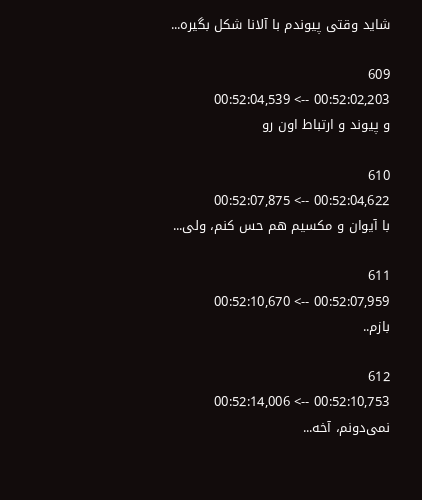شاید وقتی پیوندم با آلانا شکل بگیره...

609
00:52:02,203 --> 00:52:04,539
و پیوند و ارتباط اون رو

610
00:52:04,622 --> 00:52:07,875
با آیوان و مکسیم هم حس کنم، ولی...

611
00:52:07,959 --> 00:52:10,670
بازم..

612
00:52:10,753 --> 00:52:14,006
نمی‌دونم، آخه...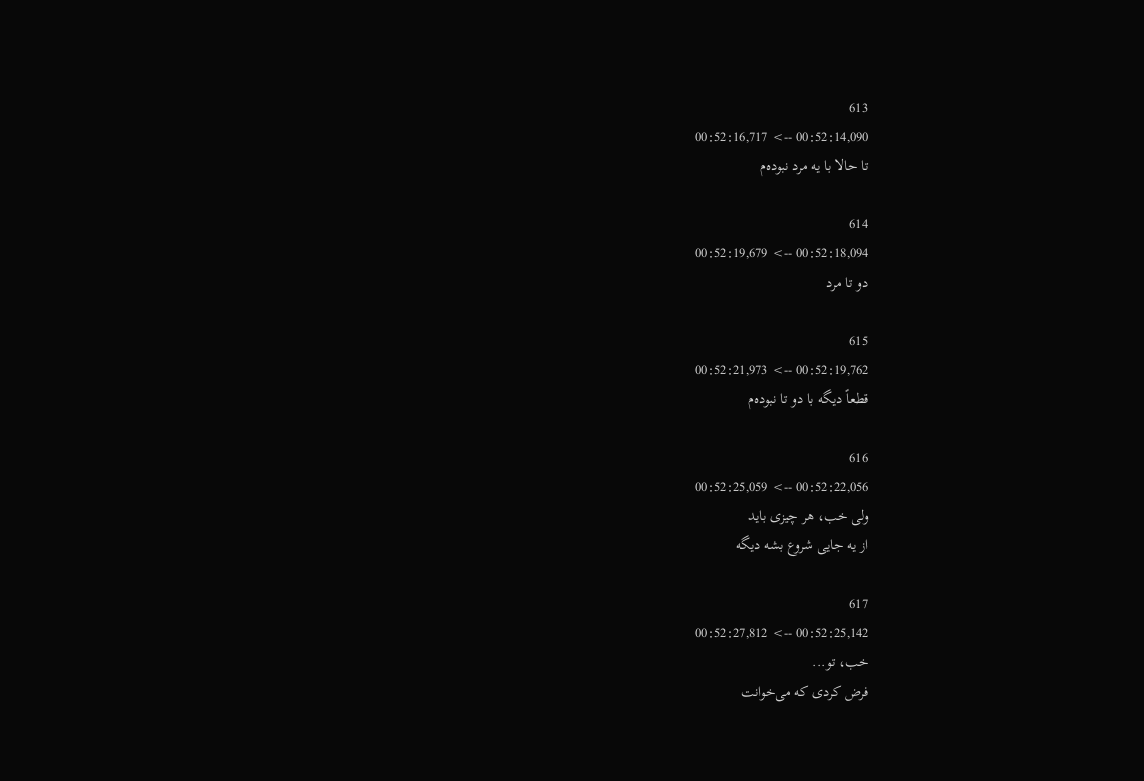613
00:52:14,090 --> 00:52:16,717
تا حالا با یه مرد نبوده‌م

614
00:52:18,094 --> 00:52:19,679
دو تا مرد

615
00:52:19,762 --> 00:52:21,973
قطعاً دیگه با دو تا نبوده‌م

616
00:52:22,056 --> 00:52:25,059
ولی خب، هر چیزی باید
از یه جایی شروع بشه دیگه

617
00:52:25,142 --> 00:52:27,812
خب، تو...
فرض کردی که می‌خوانت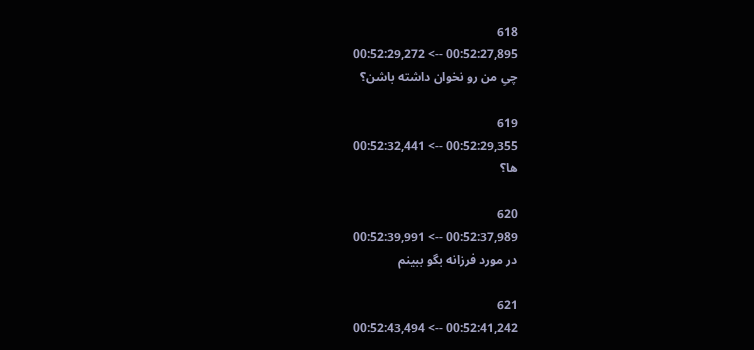618
00:52:27,895 --> 00:52:29,272
چیِ من رو نخوان داشته باشن؟

619
00:52:29,355 --> 00:52:32,441
ها؟

620
00:52:37,989 --> 00:52:39,991
در مورد فرزانه بگو ببینم

621
00:52:41,242 --> 00:52:43,494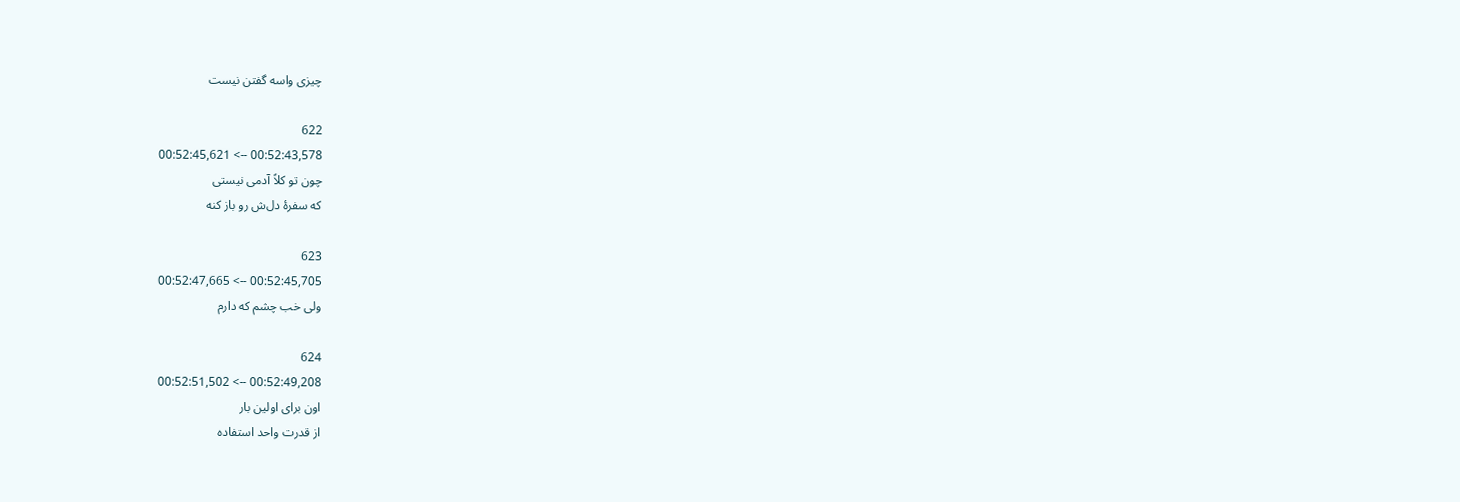چیزی واسه گفتن نیست

622
00:52:43,578 --> 00:52:45,621
چون تو کلاً آدمی نیستی
که سفرهٔ دل‌ش رو باز کنه

623
00:52:45,705 --> 00:52:47,665
ولی خب چشم که دارم

624
00:52:49,208 --> 00:52:51,502
اون برای اولین بار
از قدرت واحد استفاده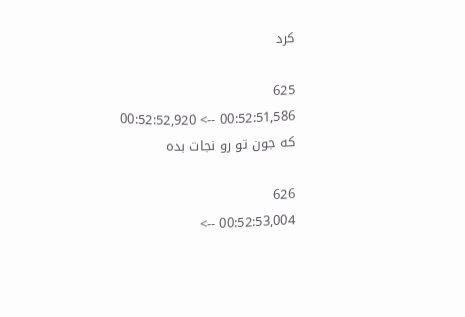کرد

625
00:52:51,586 --> 00:52:52,920
که جون تو رو نجات بده

626
00:52:53,004 -->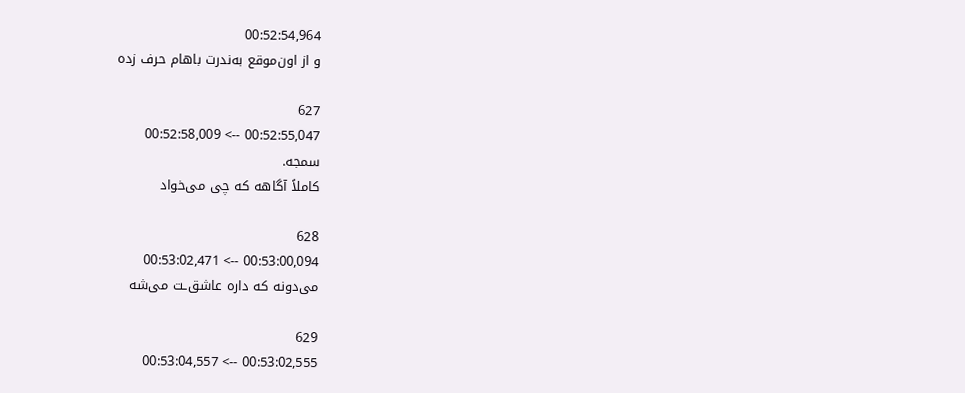00:52:54,964
و از اون‌موقع به‌ندرت باهام حرف زده

627
00:52:55,047 --> 00:52:58,009
سمجه.
کاملاً آگاهه که چی می‌خواد

628
00:53:00,094 --> 00:53:02,471
می‌دونه که داره عاشق‌ـت می‌شه

629
00:53:02,555 --> 00:53:04,557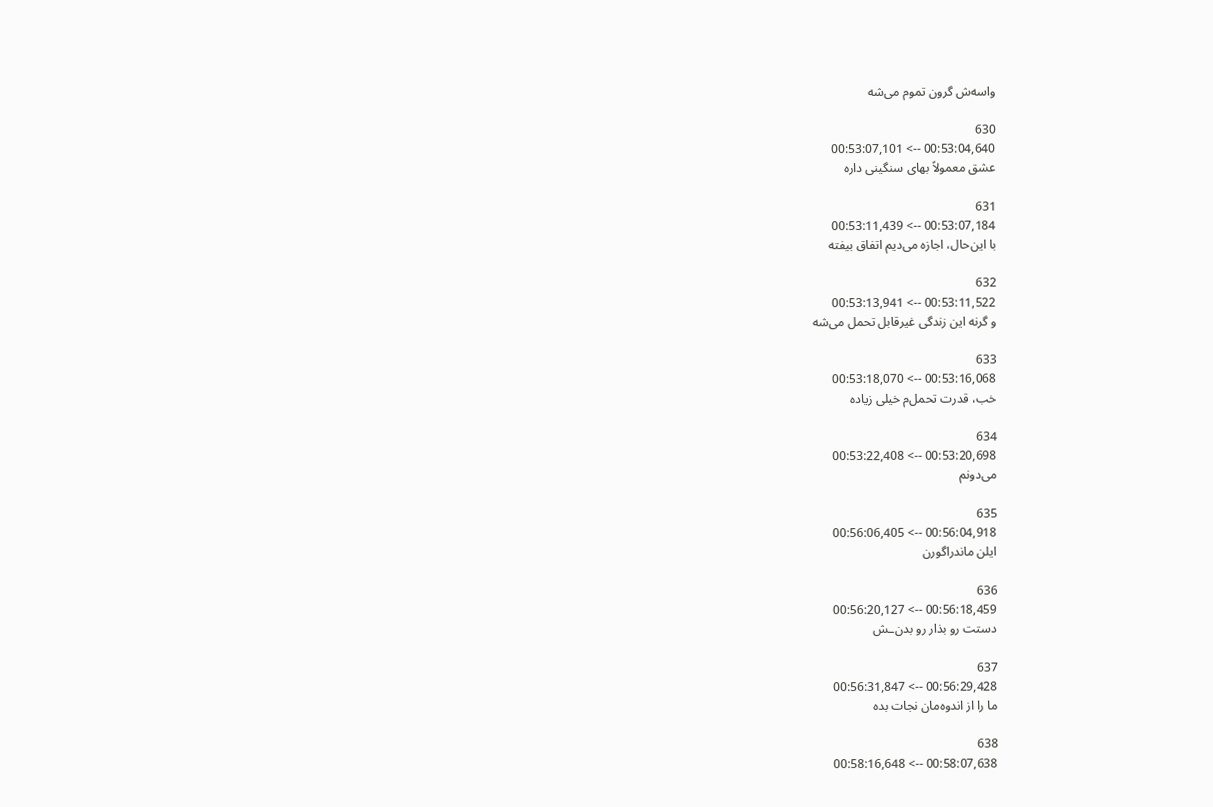واسه‌ش گرون تموم می‌شه

630
00:53:04,640 --> 00:53:07,101
عشق معمولاً بهای سنگینی داره

631
00:53:07,184 --> 00:53:11,439
با این‌حال، اجازه می‌دیم اتفاق بیفته

632
00:53:11,522 --> 00:53:13,941
و گرنه این زندگی غیرقابل تحمل می‌شه

633
00:53:16,068 --> 00:53:18,070
خب، قدرت تحمل‌م خیلی زیاده

634
00:53:20,698 --> 00:53:22,408
می‌دونم

635
00:56:04,918 --> 00:56:06,405
ایلن ماندراگورن

636
00:56:18,459 --> 00:56:20,127
دستت رو بذار رو بدن‌ـش

637
00:56:29,428 --> 00:56:31,847
ما را از اندوه‌مان نجات بده

638
00:58:07,638 --> 00:58:16,648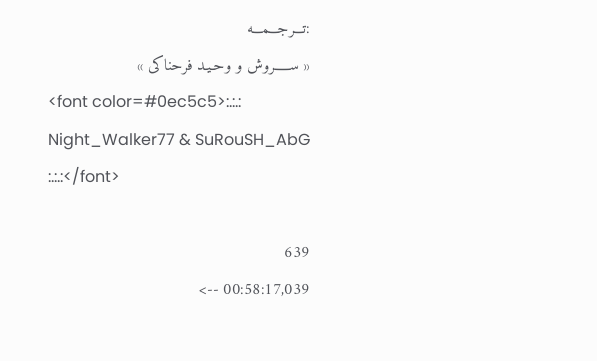:تـــرجـــمـــه
« ســـــروش و وحـیـد فرحناکی »
<font color=#0ec5c5>:.:.: Night_Walker77 & SuRouSH_AbG :.:.:</font>

639
00:58:17,039 -->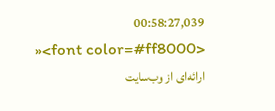00:58:27,039
<font color=#ff8000>« ارائه‌ای از وب‌سایت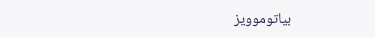بیاتوموویز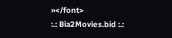»</font>
:.: Bia2Movies.bid :.: